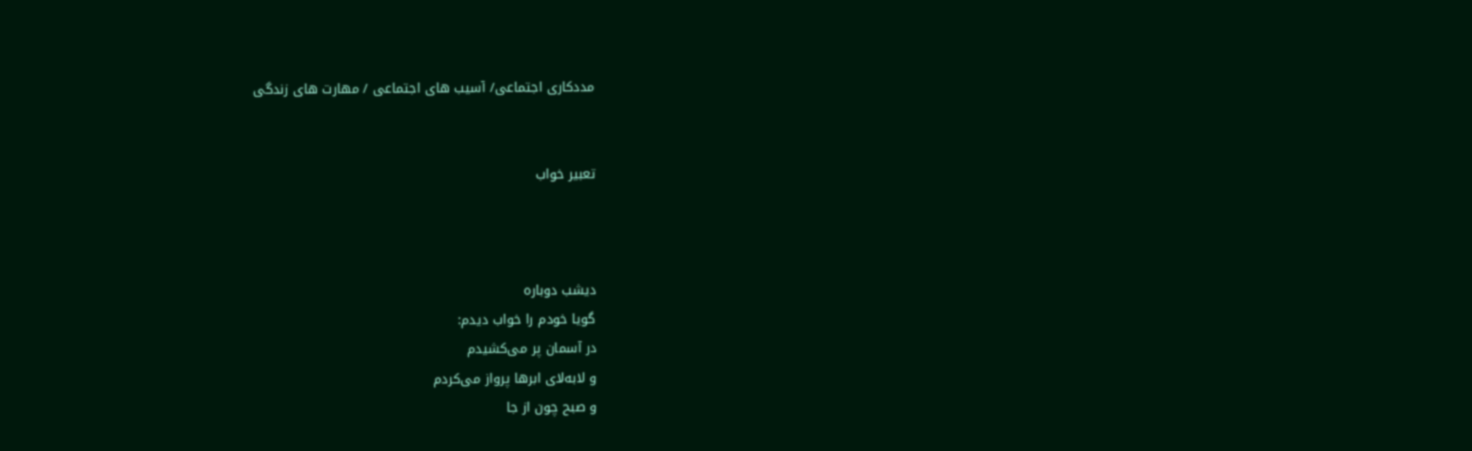مددکاری اجتماعی/ آسیب های اجتماعی / مهارت های زندگی


تعبیر خواب



دیشب دوباره
گویا خودم را خواب دیدم:
در آسمان پر می‌کشیدم
و لا‌به‌لای ابرها پرواز می‌کردم
و صبح چون از جا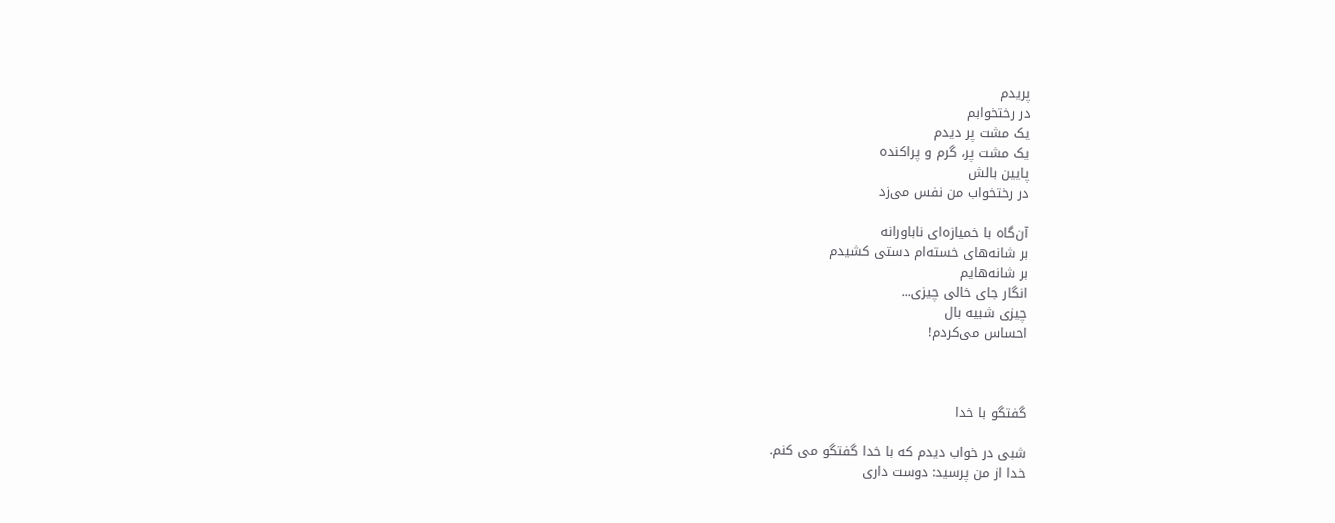پریدم
در رختخوابم
یک مشت پر دیدم
یک مشت پر، گرم و پراکنده
پایین بالش
در رختخواب من نفس می‌زد

آن‌گاه با خمیازه‌ای ناباورانه
بر شانه‌های خسته‌ام دستی کشیدم
بر شانه‌هایم
انگار جای خالی چیزی...
چیزی شبیه بال
احساس می‌کردم!



گفتگو با خدا

شبی در خواب دیدم که با خدا گفتگو می کنم.
خدا از من پرسید: دوست داری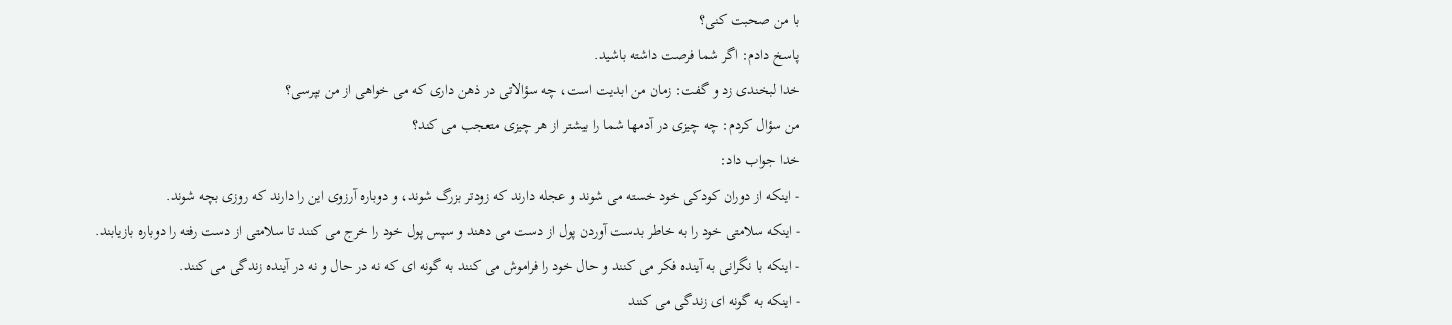با من صحبت کنی؟
پاسخ دادم: اگر شما فرصت داشته باشید.
خدا لبخندی زد و گفت: زمان من ابدیت است، چه سؤالاتی در ذهن داری که می خواهی از من بپرسی؟
من سؤال کردم: چه چیزی در آدمها شما را بیشتر از هر چیزی متعجب می کند؟
خدا جواب داد:
- اینکه از دوران کودکی خود خسته می شوند و عجله دارند که زودتر بزرگ شوند، و دوباره آرزوی این را دارند که روزی بچه شوند.
- اینکه سلامتی خود را به خاطر بدست آوردن پول از دست می دهند و سپس پول خود را خرج می کنند تا سلامتی از دست رفته را دوباره بازیابند.
- اینکه با نگرانی به آینده فکر می کنند و حال خود را فراموش می کنند به گونه ای که نه در حال و نه در آینده زندگی می کنند.
- اینکه به گونه ای زندگی می کنند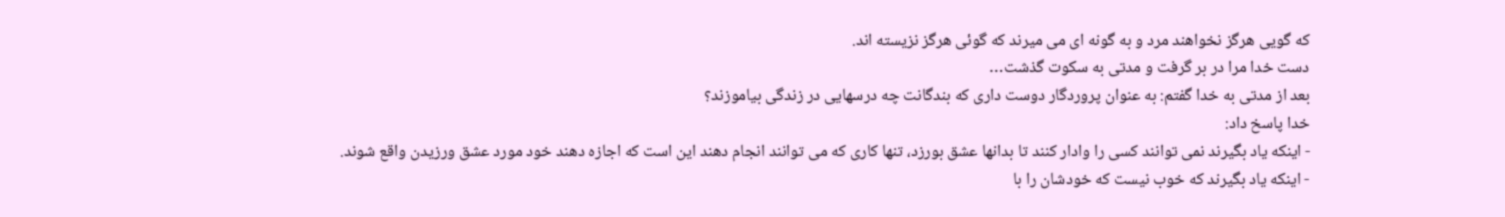که گویی هرگز نخواهند مرد و به گونه ای می میرند که گوئی هرگز نزیسته اند.
دست خدا مرا در بر گرفت و مدتی به سکوت گذشت…
بعد از مدتی به خدا گفتم: به عنوان پروردگار دوست داری که بندگانت چه درسهایی در زندگی بیاموزند؟
خدا پاسخ داد:
- اینکه یاد بگیرند نمی توانند کسی را وادار کنند تا بدانها عشق بورزد، تنها کاری که می توانند انجام دهند این است که اجازه دهند خود مورد عشق ورزیدن واقع شوند.
- اینکه یاد بگیرند که خوب نیست که خودشان را با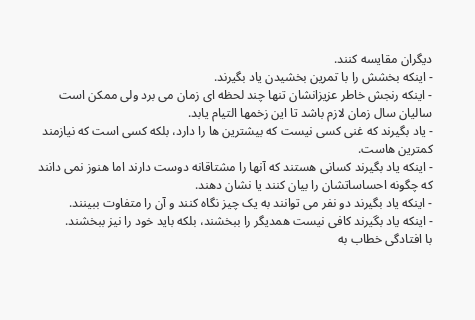دیگران مقایسه کنند.
- اینکه بخشش را با تمرین بخشیدن یاد بگیرند.
- اینکه رنجش خاطر عزیزانشان تنها چند لحظه ای زمان می برد ولی ممکن است سالیان سال زمان لازم باشد تا این زخمها التیام یابد.
- یاد بگیرند که غنی کسی نیست که بیشترین ها را دارد، بلکه کسی است که نیازمند کمترین هاست.
- اینکه یاد بگیرند کسانی هستند که آنها را مشتاقانه دوست دارند اما هنوز نمی دانند که چگونه احساساتشان را بیان کنند یا نشان دهند.
- اینکه یاد بگیرند دو نفر می توانند به یک چیز نگاه کنند و آن را متفاوت ببینند.
- اینکه یاد بگیرند کافی نیست همدیگر را ببخشند، بلکه باید خود را نیز ببخشند.
با افتادگی خطاب به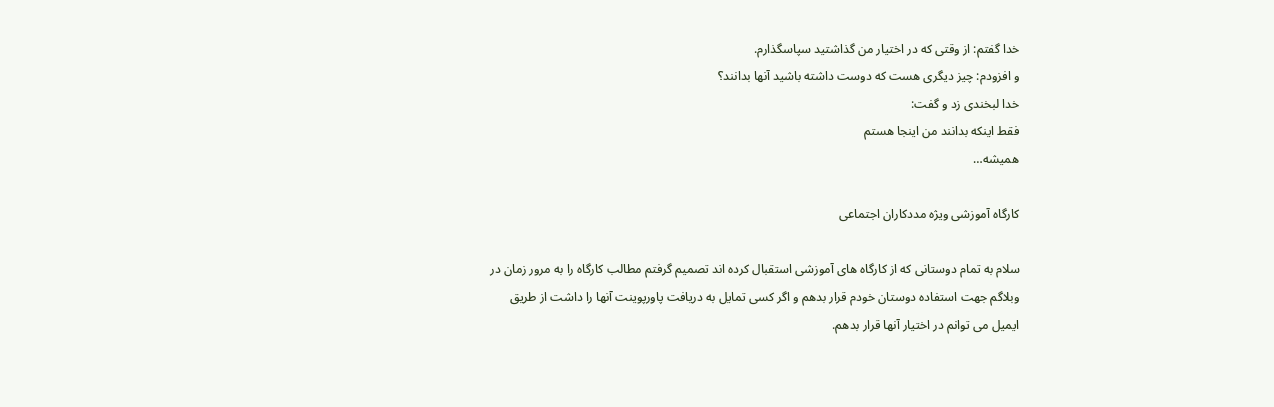خدا گفتم: از وقتی که در اختیار من گذاشتید سپاسگذارم.
و افزودم: چیز دیگری هست که دوست داشته باشید آنها بدانند؟
خدا لبخندی زد و گفت:
فقط اینکه بدانند من اینجا هستم
همیشه…

کارگاه آموزشی ویژه مددکاران اجتماعی

سلام به تمام دوستانی که از کارگاه های آموزشی استقبال کرده اند تصمیم گرفتم مطالب کارگاه را به مرور زمان در وبلاگم جهت استفاده دوستان خودم قرار بدهم و اگر کسی تمایل به دریافت پاورپوینت آنها را داشت از طریق ایمیل می توانم در اختیار آنها قرار بدهم.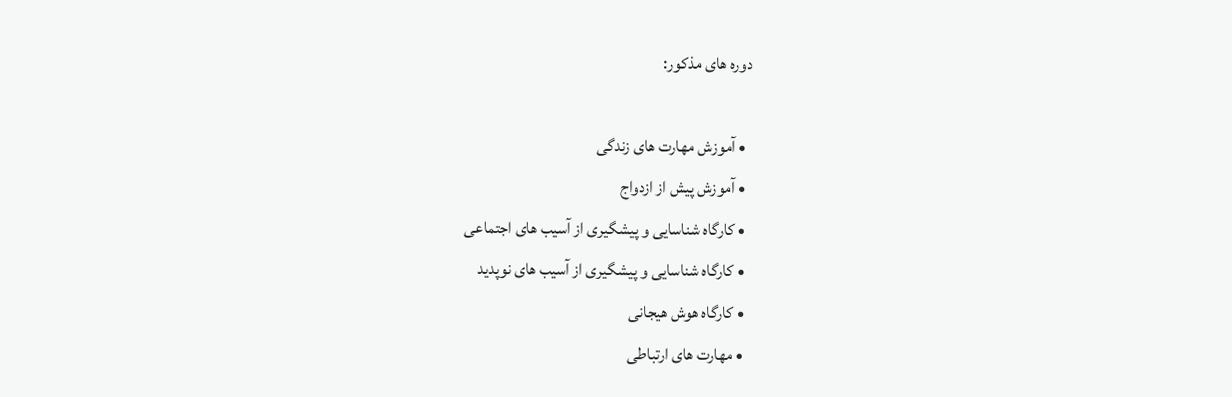دوره های مذکور:

  • آموزش مهارت های زندگی
  • آموزش پیش از ازدواج
  • کارگاه شناسایی و پیشگیری از آسیب های اجتماعی
  • کارگاه شناسایی و پیشگیری از آسیب های نوپدید
  • کارگاه هوش هیجانی
  • مهارت های ارتباطی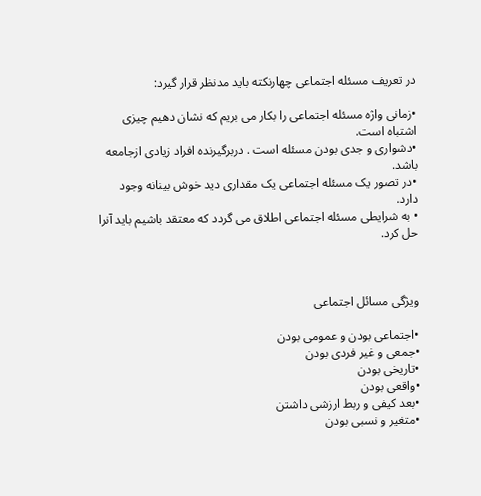در تعریف مسئله اجتماعی چهارنکته باید مدنظر قرار گیرد:

•زمانی واژه مسئله اجتماعی را بکار می بریم که نشان دهیم چیزی اشتباه است.
•دشواری و جدی بودن مسئله است . دربرگیرنده افراد زیادی ازجامعه باشد.
•در تصور یک مسئله اجتماعی یک مقداری دید خوش بینانه وجود دارد.
• به شرایطی مسئله اجتماعی اطلاق می گردد که معتقد باشیم باید آنرا حل کرد.



ویژگی مسائل اجتماعی

•اجتماعی بودن و عمومی بودن
•جمعی و غیر فردی بودن
•تاریخی بودن
•واقعی بودن
•بعد کیفی و ربط ارزشی داشتن
•متغیر و نسبی بودن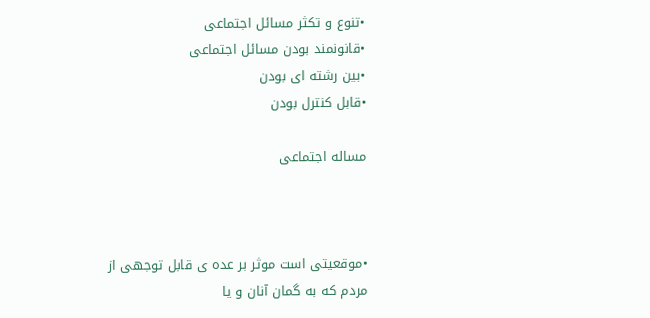•تنوع و تکثر مسائل اجتماعی
•قانونمند بودن مسائل اجتماعی
•بین رشته ای بودن
•قابل کنترل بودن

مساله اجتماعی



•موقعیتی است موثر بر عده ی قابل توجهی از مردم که به گمان آنان و یا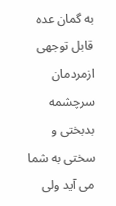به گمان عده قابل توجهی ازمردمان سرچشمه بدبختی و سختی به شما می آید ولی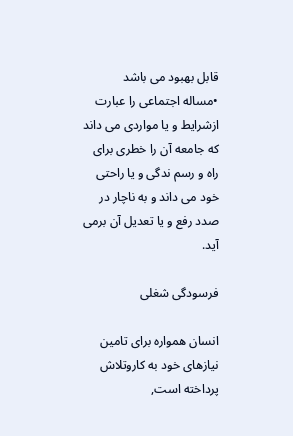قابل بهبود می باشد
•مساله اجتماعی را عبارت ازشرایط و یا مواردی می داند که جامعه آن را خطری برای راه و رسم ندگی و یا راحتی خود می داند و به ناچار در صدد رفع و یا تعدیل آن برمی آید.

فرسودگی شغلی

انسان همواره برای تامین نیازهای خود به کاروتلاش پرداخته است,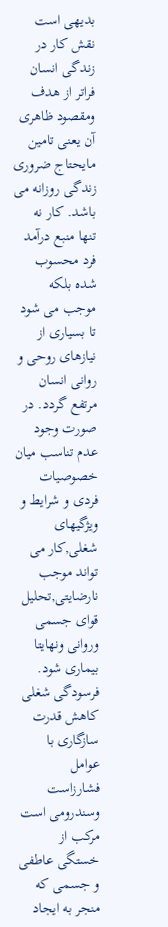بدیهی است نقش کار در زندگی انسان فراتر از هدف ومقصود ظاهری آن یعنی تامین مایحتاج ضروری زندگی روزانه می باشد. کار نه تنها منبع درآمد فرد محسوب شده بلکه موجب می شود تا بسیاری از نیازهای روحی و روانی انسان مرتفع گردد. در صورت وجود عدم تناسب میان خصوصیات فردی و شرایط و ویژگیهای شغلی,کار می تواند موجب نارضایتی,تحلیل قوای جسمی وروانی ونهایتا بیماری شود. فرسودگی شغلی کاهش قدرت سازگاری با عوامل فشارزاست وسندرومی است مرکب از خستگی عاطفی و جسمی که منجر به ایجاد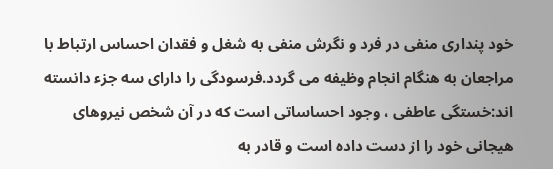خود پنداری منفی در فرد و نگرش منفی به شغل و فقدان احساس ارتباط با مراجعان به هنگام انجام وظیفه می گردد.فرسودگی را دارای سه جزء دانسته اند:خستگی عاطفی ، وجود احساساتی است که در آن شخص نیروهای هیجانی خود را از دست داده است و قادر به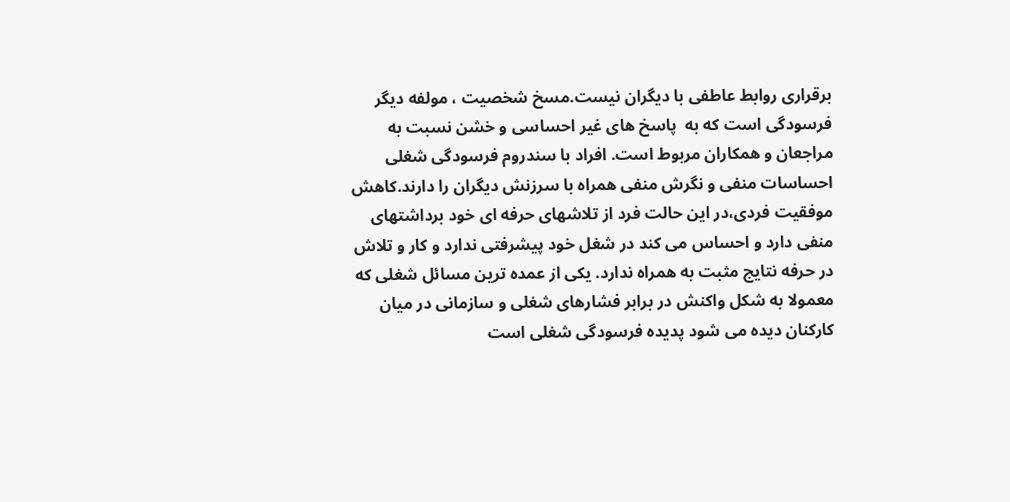برقراری روابط عاطفی با دیگران نیست.مسخ شخصیت ، مولفه دیگر فرسودگی است که به  پاسخ های غیر احساسی و خشن نسبت به مراجعان و همکاران مربوط است. افراد با سندروم فرسودگی شغلی احساسات منفی و نگرش منفی همراه با سرزنش دیگران را دارند.کاهش موفقیت فردی،در این حالت فرد از تلاشهای حرفه ای خود برداشتهای منفی دارد و احساس می کند در شغل خود پیشرفتی ندارد و کار و تلاش در حرفه نتایج مثبت به همراه ندارد. یکی از عمده ترین مسائل شغلی که معمولا به شکل واکنش در برابر فشارهای شغلی و سازمانی در میان کارکنان دیده می شود پدیده فرسودگی شغلی است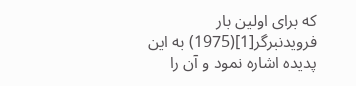که برای اولین بار فرویدنبرگر[1](1975) به این پدیده اشاره نمود و آن را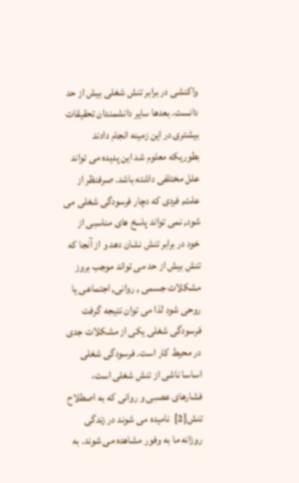واکنشی در برابر تنش شغلی بیش از حد دانست. بعدها سایر دانشمندان تحقیقات بیشتری در این زمینه انجام دادند بطوریکه معلوم شد این پدیده می تواند علل مختلفی داشته باشد. صرفنظر از علت, فردی که دچار فرسودگی شغلی می شود, نمی تواند پاسخ های مناسبی از خود در برابر تنش نشان دهد و از آنجا که تنش بیش از حد می تواند موجب بروز مشکلات جسمی , روانی, اجتماعی یا روحی شود لذا می توان نتیجه گرفت فرسودگی شغلی یکی از مشکلات جدی در محیط کار است. فرسودگی شغلی اساسا ناشی از تنش شغلی است، فشارهای عصبی و روانی که به اصطلاح تنش[2]  نامیده می شوند در زندگی روزانه ما به وفور مشاهده می شوند. به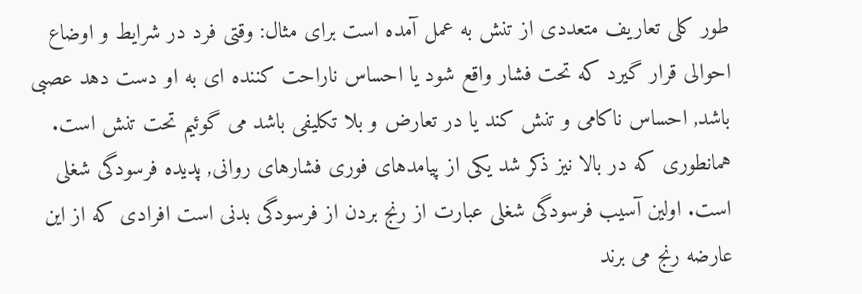طور کلی تعاریف متعددی از تنش به عمل آمده است برای مثال: وقتی فرد در شرایط و اوضاع احوالی قرار گیرد که تحت فشار واقع شود یا احساس ناراحت کننده ای به او دست دهد عصبی باشد, احساس ناکامی و تنش کند یا در تعارض و بلا تکلیفی باشد می گوئیم تحت تنش است. همانطوری که در بالا نیز ذکر شد یکی از پیامدهای فوری فشارهای روانی, پدیده فرسودگی شغلی است. اولین آسیب فرسودگی شغلی عبارت از رنج بردن از فرسودگی بدنی است افرادی که از این عارضه رنج می برند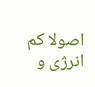اصولا کم انرژی و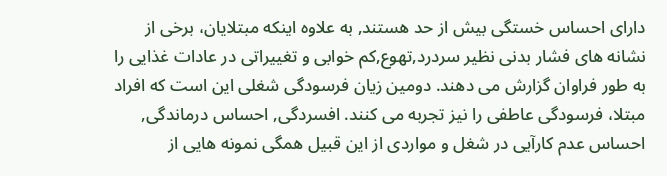دارای احساس خستگی بیش از حد هستند, به علاوه اینکه مبتلایان، برخی از نشانه های فشار بدنی نظیر سردرد,تهوع,کم خوابی و تغییراتی در عادات غذایی را به طور فراوان گزارش می دهند. دومین زیان فرسودگی شغلی این است که افراد مبتلا، فرسودگی عاطفی را نیز تجربه می کنند. افسردگی, احساس درماندگی, احساس عدم کارآیی در شغل و مواردی از این قبیل همگی نمونه هایی از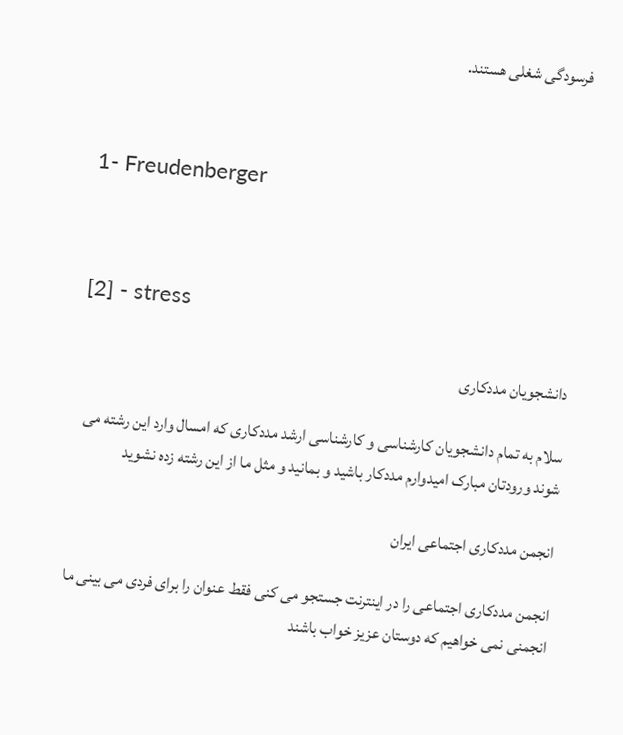فرسودگی شغلی هستند.



1- Freudenberger



[2] - stress

دانشجویان مددکاری

سلام به تمام دانشجویان کارشناسی و کارشناسی ارشد مددکاری که امسال وارد این رشته می شوند ورودتان مبارک امیدوارم مددکار باشید و بمانید و مثل ما از این رشته زده نشوید

انجمن مددکاری اجتماعی ایران

انجمن مددکاری اجتماعی را در اینترنت جستجو می کنی فقط عنوان را برای فردی می بینی ما انجمنی نمی خواهیم که دوستان عزیز خواب باشند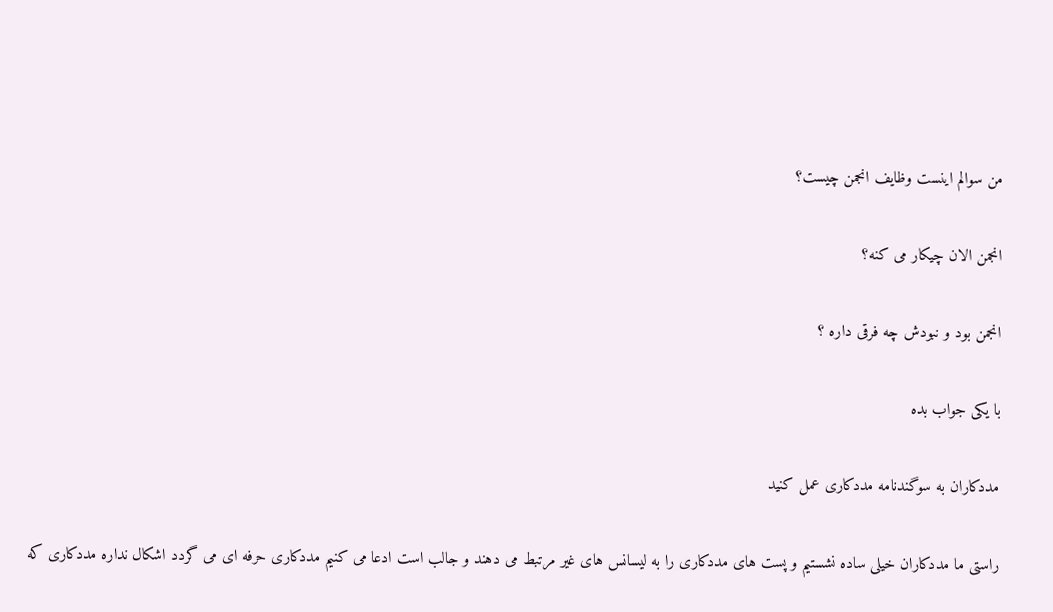من سوالم اینست وظایف انجمن چیست؟

انجمن الان چیکار می کنه؟

انجمن بود و نبودش چه فرقی داره ؟

با یکی جواب بده

مددکاران به سوگندنامه مددکاری عمل کنید

راستی ما مددکاران خیلی ساده نشستیم و پست های مددکاری را به لیسانس های غیر مرتبط می دهند و جالب است ادعا می کنیم مددکاری حرفه ای می گردد اشکال نداره مددکاری که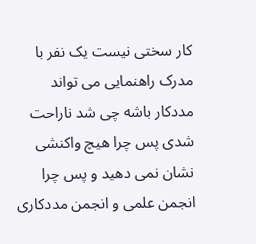کار سختی نیست یک نفر با مدرک راهنمایی می تواند مددکار باشه چی شد ناراحت شدی پس چرا هیچ واکنشی نشان نمی دهید و پس چرا انجمن علمی و انجمن مددکاری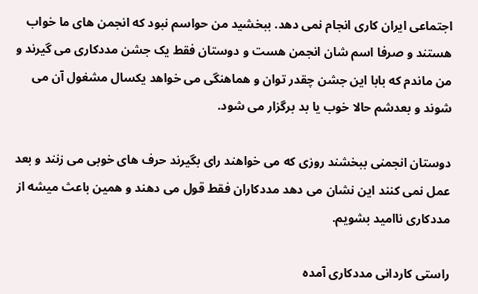اجتماعی ایران کاری انجام نمی دهد. ببخشید من حواسم نبود که انجمن های ما خواب هستند و صرفا اسم شان انجمن هست و دوستان فقط یک جشن مددکاری می گیرند و من ماندم که بابا این جشن چقدر توان و هماهنگی می خواهد یکسال مشغول آن می شوند و بعدشم حالا خوب یا بد برگزار می شود.

دوستان انجمنی ببخشند روزی که می خواهند رای بگیرند حرف های خوبی می زنند و بعد عمل نمی کنند این نشان می دهد مددکاران فقط قول می دهند و همین باعث میشه از مددکاری ناامید بشویم.

راستی کاردانی مددکاری آمده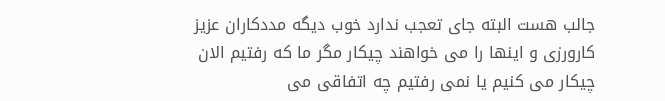جالب هست البته جای تعجب ندارد خوب دیگه مددکاران عزیز کارورزی و اینها را می خواهند چیکار مگر ما که رفتیم الان چیکار می کنیم یا نمی رفتیم چه اتفاقی می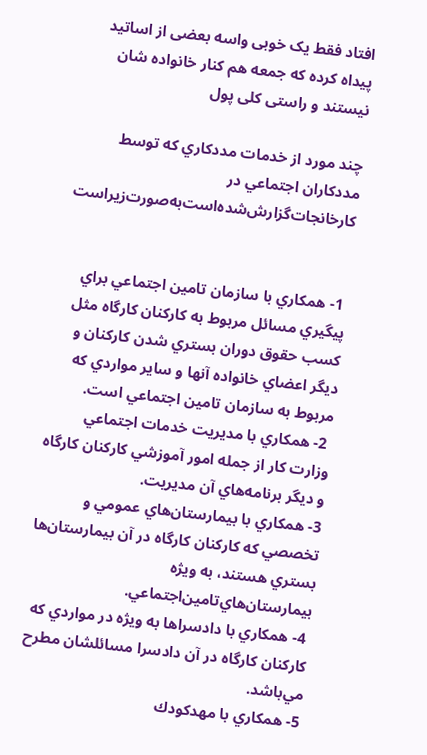افتاد فقط یک خوبی واسه بعضی از اساتید پیداه کرده که جمعه هم کنار خانواده شان نیستند و راستی کلی پول

چند مورد از خدمات‌ مددكاري‌ كه‌ توسط‌ مددكاران‌ اجتماعي‌ در كارخانجات‌گزارش‌شده‌است‌به‌صورت‌زيراست‌


 1- همكاري‌ با سازمان‌ تامين‌ اجتماعي‌ براي‌ پيگيري‌ مسائل‌ مربوط‌ به‌ كاركنان‌ كارگاه‌ مثل‌ كسب‌ حقوق‌ دوران‌ بستري‌ شدن‌ كاركنان‌ و ديگر اعضاي‌ خانواده‌ آنها و ساير مواردي‌ كه‌ مربوط‌ به‌ سازمان‌ تامين‌ اجتماعي‌ است‌.
 2- همكاري‌ با مديريت‌ خدمات‌ اجتماعي‌ وزارت‌ كار از جمله‌ امور آموزشي‌ كاركنان‌ كارگاه‌ و ديگر برنامه‌هاي‌ آن‌ مديريت‌.
3- همكاري‌ با بيمارستان‌هاي‌ عمومي‌ و تخصصي‌ كه‌ كاركنان‌ كارگاه‌ در آن‌ بيمارستان‌ها بستري‌ هستند، به‌ ويژه‌ بيمارستان‌هاي‌تامين‌اجتماعي‌.
 4- همكاري‌ با دادسراها به‌ ويژه‌ در مواردي‌ كه‌ كاركنان‌ كارگاه‌ در آن‌ دادسرا مسائلشان‌ مطرح‌ مي‌باشد.
5- همكاري‌ با مهدكودك‌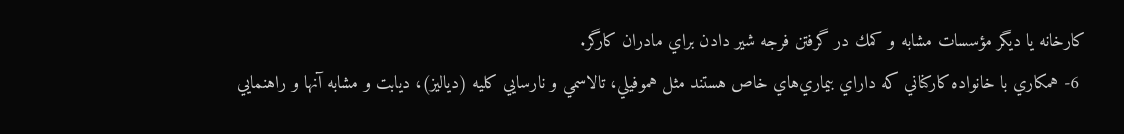كارخانه‌ يا ديگر مؤسسات‌ مشابه‌ و كمك‌ در گرفتن‌ فرجه‌ شير دادن‌ براي‌ مادران‌ كارگر.
 6- همكاري‌ با خانواده‌ كاركناني‌ كه‌ داراي‌ بيماري‌هاي‌ خاص‌ هستند مثل‌ هموفيلي‌، تالاسمي‌ و نارسايي‌ كليه‌ (دياليز)، ديابت‌ و مشابه‌ آنها و راهنمايي‌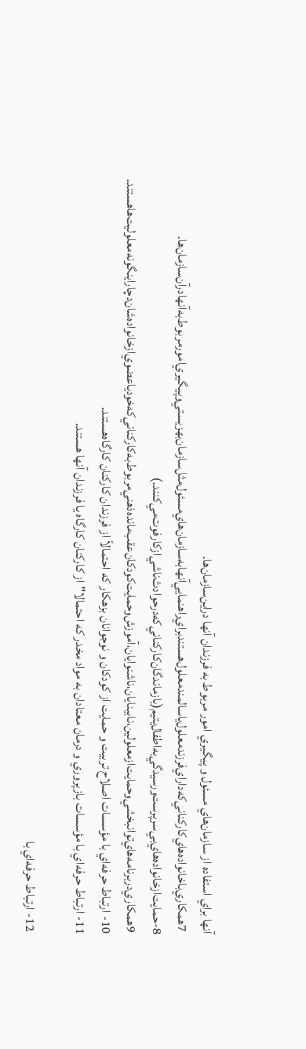آنها براي‌ استفاده‌ از سازمان‌هاي‌ مسئول‌ و پيگيري‌ امور مربوط‌ به‌ فرزندان‌ آنها دراين‌سازمان‌ها.
 7همكاري‌باخانواده‌هاي‌كاركناني‌كه‌داراي‌فرزندمعلول‌ياسالمندمعلول‌هستندبراي‌راهنمايي‌آنهابه‌سازمان‌هاي‌مسئول‌مثل‌سازمان‌بهزيستي‌وپيگيري‌امورمربوط‌به‌آنهادرآن‌سازمان‌ها.
8-حمايت‌ازخانواده‌هاي‌بي‌سرپرست‌ورسيدگي‌به‌اطفال‌يتيم‌(بازماندگان‌كاركناني‌كه‌درحوادث‌ناشي‌ازكارفوت‌مي‌كنند.)
 9همكاري‌دربرنامه‌هاي‌توانبخشي‌وحمايت‌ازمعلولين‌،نابينايان‌،ناشنوايان‌،آموزش‌وحمايت‌كودكان‌عقب‌مانده‌ذهني‌مربوط‌به‌كاركناني‌كه‌خودياعضوي‌ازخانواده‌شان‌دچاراينگونه‌معلوليت‌هاهستند.
10- ارتباط‌ حرفه‌اي‌ با مؤسسات‌ اصلاح‌ تربيت‌ و حمايت‌ از كودكان‌ و نوجوانان‌ بزهكار كه‌ احتمالاً از فرزندان‌ كاركنان‌ كارگاه‌هستند.
11- ارتباط‌ حرفه‌اي‌ با مؤسسات‌ بازپروري‌ و درمان‌ معتادان‌ به‌ مواد مخدر كه‌ احتمالا" از كاركنان‌ كارگاه‌ يا فرزندان‌ آنها هستند.

 12- ارتباط‌ حرفه‌اي‌ با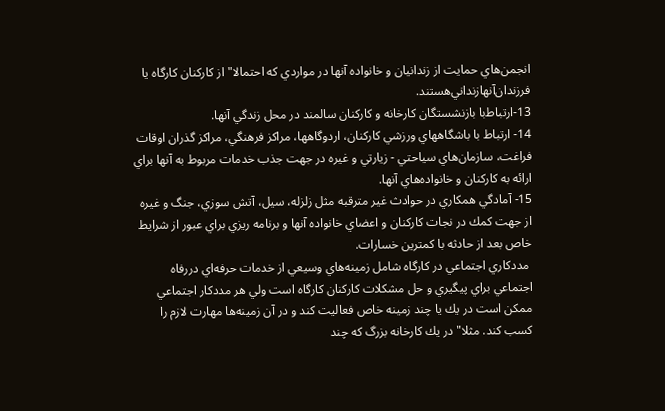انجمن‌هاي‌ حمايت‌ از زندانيان‌ و خانواده‌ آنها در مواردي‌ كه‌ احتمالا" از كاركنان‌ كارگاه‌ يا فرزندان‌آنهازنداني‌هستند.
13-ارتباط‌با بازنشستگان‌ كارخانه‌ و كاركنان‌ سالمند در محل‌ زندگي‌ آنها.
14- ارتباط‌ با باشگاههاي‌ ورزشي‌ كاركنان‌، اردوگاهها، مراكز فرهنگي‌، مراكز گذران‌ اوقات‌ فراغت‌، سازمان‌هاي‌ سياحتي‌ - زيارتي‌ و غيره‌ در جهت‌ جذب‌ خدمات‌ مربوط‌ به‌ آنها براي‌ ارائه‌ به‌ كاركنان‌ و خانواده‌هاي‌ آنها.
15- آمادگي‌ همكاري‌ در حوادث‌ غير مترقبه‌ مثل‌ زلزله‌، سيل‌، آتش‌ سوزي‌، جنگ‌ و غيره‌ از جهت‌ كمك‌ در نجات‌ كاركنان‌ و اعضاي‌ خانواده‌ آنها و برنامه‌ ريزي‌ براي‌ عبور از شرايط‌ خاص‌ بعد از حادثه‌ با كمترين‌ خسارات‌.
 مددكاري‌ اجتماعي‌ در كارگاه‌ شامل‌ زمينه‌هاي‌ وسيعي‌ از خدمات‌ حرفه‌اي‌ دررفاه‌ اجتماعي‌ براي‌ پيگيري‌ و حل‌ مشكلات‌ كاركنان‌ كارگاه‌ است‌ ولي‌ هر مددكار اجتماعي‌ ممكن‌ است‌ در يك‌ يا چند زمينه‌ خاص‌ فعاليت‌ كند و در آن‌ زمينه‌ها مهارت‌ لازم‌ را كسب‌ كند. مثلا" در يك‌ كارخانه‌ بزرگ‌ كه‌ چند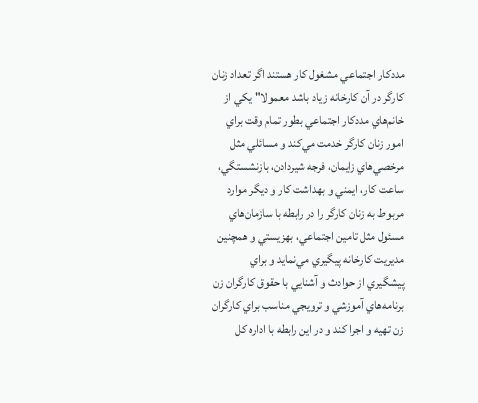مددكار اجتماعي‌ مشغول‌ كار هستند اگر تعداد زنان‌ كارگر در آن‌ كارخانه‌ زياد باشد معمولا" يكي‌ از خانم‌هاي‌ مددكار اجتماعي‌ بطور تمام‌ وقت‌ براي‌ امور زنان‌ كارگر خدمت‌ مي‌كند و مسائلي‌ مثل‌ مرخصي‌هاي‌ زايمان‌، فرجه‌ شيردادن‌، بازنشستگي‌، ساعت‌ كار، ايمني‌ و بهداشت‌ كار و ديگر موارد مربوط‌ به‌ زنان‌ كارگر را در رابطه‌ با سازمان‌هاي‌ مسئول‌ مثل‌ تامين‌ اجتماعي‌، بهزيستي‌ و همچنين‌ مديريت‌ كارخانه‌ پيگيري‌ مي‌نمايد و براي‌ پيشگيري‌ از حوادث‌ و آشنايي‌ با حقوق‌ كارگران‌ زن‌ برنامه‌هاي‌ آموزشي‌ و ترويجي‌ مناسب‌ براي‌ كارگران‌ زن‌ تهيه‌ و اجرا كند و در اين‌ رابطه‌ با اداره‌ كل‌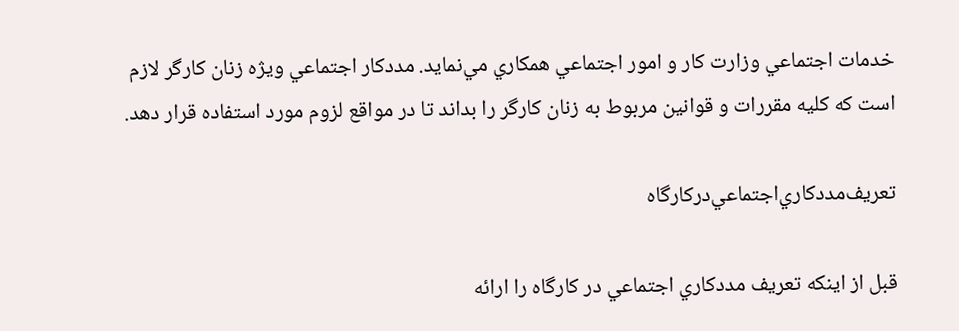خدمات‌ اجتماعي‌ وزارت‌ كار و امور اجتماعي‌ همكاري‌ مي‌نمايد. مددكار اجتماعي‌ ويژه‌ زنان‌ كارگر لازم‌ است‌ كه‌ كليه‌ مقررات‌ و قوانين‌ مربوط‌ به‌ زنان‌ كارگر را بداند تا در مواقع‌ لزوم‌ مورد استفاده‌ قرار دهد.

تعريف‌مددكاري‌اجتماعي‌دركارگاه‌

قبل‌ از اينكه‌ تعريف‌ مددكاري‌ اجتماعي‌ در كارگاه‌ را ارائه‌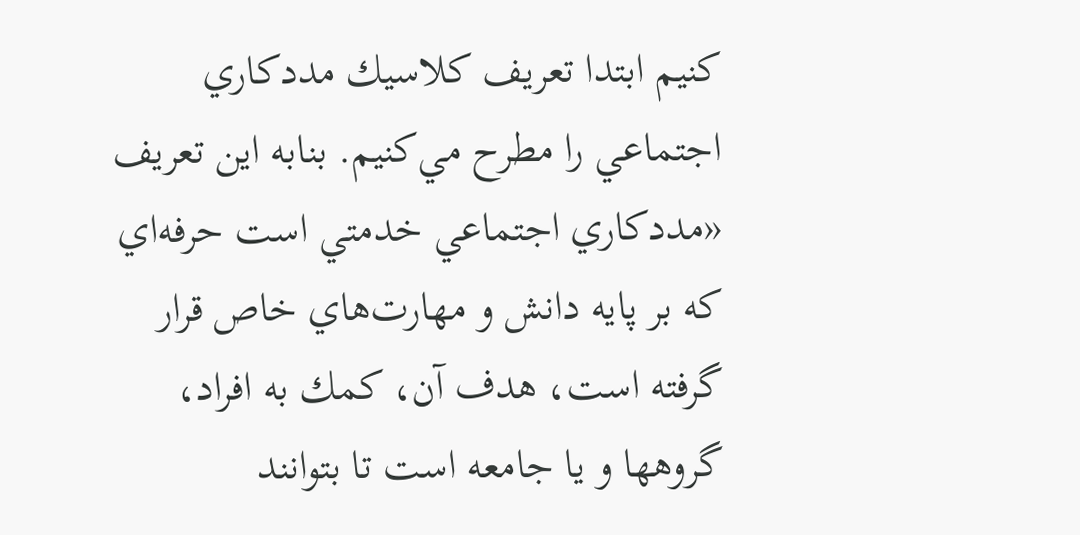كنيم‌ ابتدا تعريف‌ كلاسيك‌ مددكاري‌ اجتماعي‌ را مطرح‌ مي‌كنيم‌. بنابه‌ اين‌ تعريف‌ «مددكاري‌ اجتماعي‌ خدمتي‌ است‌ حرفه‌اي‌ كه‌ بر پايه‌ دانش‌ و مهارت‌هاي‌ خاص‌ قرار گرفته‌ است‌، هدف‌ آن‌، كمك‌ به‌ افراد، گروهها و يا جامعه‌ است‌ تا بتوانند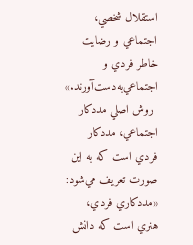استقلال‌ شخصي‌، اجتماعي‌ و رضايت‌ خاطر فردي‌ و اجتماعي‌به‌دست‌آورند.»
 روش‌ اصلي‌ مددكار اجتماعي‌، مددكار فردي‌ است‌ كه‌ به‌ اين‌ صورت‌ تعريف‌ مي‌شود: «مددكاري‌ فردي،‌ هنري‌ است‌ كه‌ دانش‌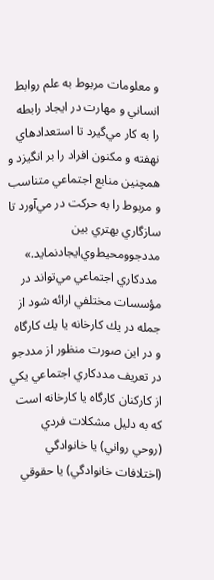و معلومات‌ مربوط‌ به‌ علم‌ روابط‌ انساني‌ و مهارت‌ در ايجاد رابطه‌ را به‌ كار مي‌گيرد تا استعدادهاي‌ نهفته‌ و مكنون‌ افراد را بر انگيزد و همچنين‌ منابع‌ اجتماعي‌ متناسب‌ و مربوط‌ را به‌ حركت‌ در مي‌آورد تا سازگاري‌ بهتري‌ بين‌ مددجوومحيط‌وي‌ايجادنمايد.»
 مددكاري‌ اجتماعي‌ مي‌تواند در مؤسسات‌ مختلفي‌ ارائه‌ شود از جمله‌ در يك‌ كارخانه‌ يا يك‌ كارگاه‌ و در اين‌ صورت‌ منظور از مددجو در تعريف‌ مددكاري‌ اجتماعي‌ يكي‌ از كاركنان‌ كارگاه‌ يا كارخانه‌ است‌ كه‌ به‌ دليل‌ مشكلات‌ فردي‌ (روحي‌ رواني‌) يا خانوادگي‌ (اختلافات‌ خانوادگي‌) يا حقوقي‌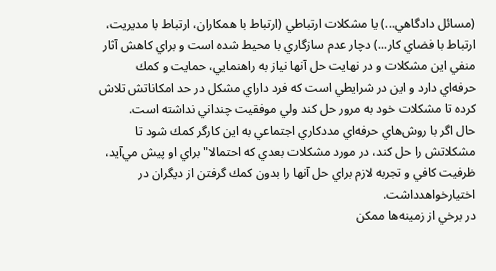(مسائل‌ دادگاهي‌...) يا مشكلات‌ ارتباطي‌ (ارتباط‌ با همكاران‌، ارتباط‌ با مديريت‌، ارتباط‌ با فضاي‌ كار...) دچار عدم‌ سازگاري‌ با محيط‌ شده‌ است‌ و براي‌ كاهش‌ آثار منفي‌ اين‌ مشكلات‌ و در نهايت‌ حل‌ آنها نياز به‌ راهنمايي‌، حمايت‌ و كمك‌ حرفه‌اي‌ دارد و اين‌ در شرايطي‌ است‌ كه‌ فرد داراي‌ مشكل‌ در حد امكاناتش‌ تلاش‌ كرده‌ تا مشكلات‌ خود به‌ مرور حل‌ كند ولي‌ موفقيت‌ چنداني‌ نداشته‌ است‌.
حال‌ اگر با روش‌هاي‌ حرفه‌اي‌ مددكاري‌ اجتماعي‌ به‌ اين‌ كارگر كمك‌ شود تا مشكلاتش‌ را حل‌ كند، در مورد مشكلات‌ بعدي‌ كه‌ احتمالا" براي‌ او پيش‌ مي‌آيد، ظرفيت‌ كافي‌ و تجربه‌ لازم‌ براي‌ حل‌ آنها را بدون‌ كمك‌ گرفتن‌ از ديگران‌ در اختيارخواهدداشت‌.
در برخي‌ از زمينه‌ها ممكن‌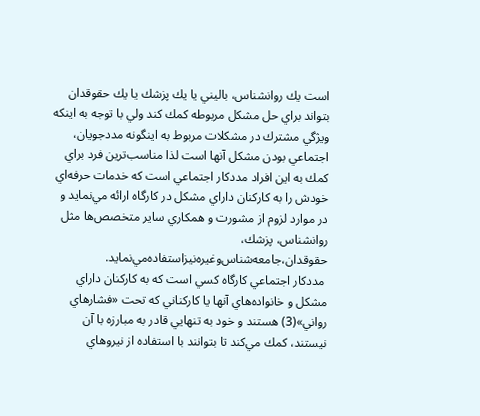است‌ يك‌ روانشناس‌، باليني‌ يا يك‌ پزشك‌ يا يك‌ حقوقدان‌ بتواند براي‌ حل‌ مشكل‌ مربوطه‌ كمك‌ كند ولي‌ با توجه‌ به‌ اينكه‌ ويژگي‌ مشترك‌ در مشكلات‌ مربوط‌ به‌ اينگونه‌ مددجويان‌، اجتماعي‌ بودن‌ مشكل‌ آنها است‌ لذا مناسب‌ترين‌ فرد براي‌ كمك‌ به‌ اين‌ افراد مددكار اجتماعي‌ است‌ كه‌ خدمات‌ حرفه‌اي‌ خودش‌ را به‌ كاركنان‌ داراي‌ مشكل‌ در كارگاه‌ ارائه‌ مي‌نمايد و در موارد لزوم‌ از مشورت‌ و همكاري‌ ساير متخصص‌ها مثل‌ روانشناس‌، پزشك‌، حقوقدان‌،جامعه‌شناس‌وغيره‌نيزاستفاده‌مي‌نمايد.
 مددكار اجتماعي‌ كارگاه‌ كسي‌ است‌ كه‌ به‌ كاركنان‌ داراي‌ مشكل‌ و خانواده‌هاي‌ آنها يا كاركناني‌ كه‌ تحت‌ «فشارهاي‌ رواني‌»(3) هستند و خود به‌ تنهايي‌ قادر به‌ مبارزه‌ با آن‌ نيستند، كمك‌ مي‌كند تا بتوانند با استفاده‌ از نيروهاي‌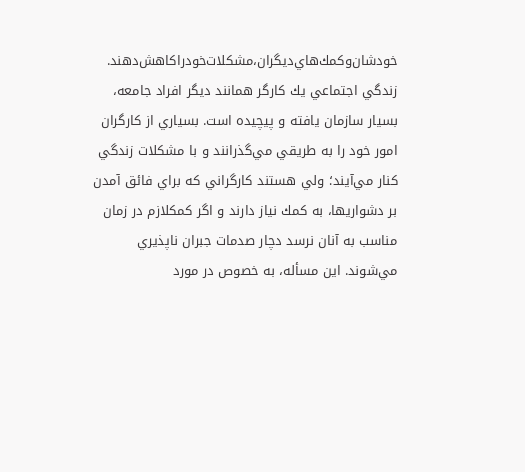خودشان‌وكمك‌هاي‌ديگران‌،مشكلات‌خودراكاهش‌دهند.
زندگي‌ اجتماعي‌ يك‌ كارگر همانند ديگر افراد جامعه‌، بسيار سازمان‌ يافته‌ و پيچيده‌ است‌. بسياري‌ از كارگران‌ امور خود را به‌ طريقي‌ مي‌گذرانند و با مشكلات‌ زندگي‌ كنار مي‌آيند؛ ولي‌ هستند كارگراني‌ كه‌ براي‌ فائق‌ آمدن‌ بر دشواريها، به‌ كمك‌ نياز دارند و اگر كمكلازم‌ در زمان‌ مناسب‌ به‌ آنان‌ نرسد دچار صدمات‌ جبران‌ ناپذيري‌ مي‌شوند. اين‌ مسأله‌، به‌ خصوص‌ در مورد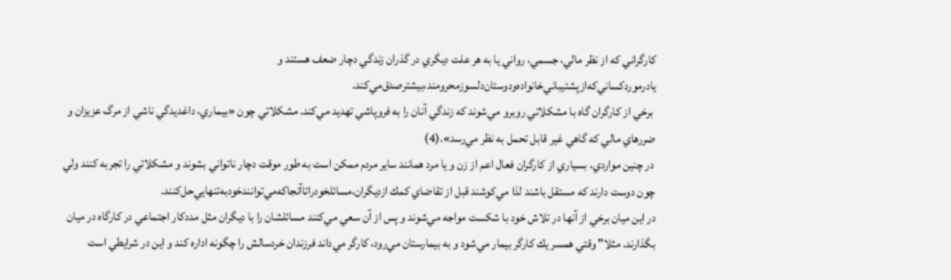كارگراني‌ كه‌ از نظر مالي‌، جسمي‌، رواني‌ يا به‌ هر علت‌ ديگري‌ در گذران‌ زندگي‌ دچار ضعف‌ هستند و يادرموردكساني‌كه‌ازپشتيباني‌خانواده‌ودوستان‌دلسوزمحرومند،بيشترصدق‌مي‌كند.
 برخي‌ از كارگران‌ گاه‌ با مشكلاتي‌ روبرو مي‌شوند كه‌ زندگي‌ آنان‌ را به‌ فروپاشي‌ تهديد مي‌كند. مشكلاتي‌ چون‌ «بيماري‌، داغديدگي‌ ناشي‌ از مرگ‌ عزيزان و ضررهاي‌ مالي‌ كه‌ گاهي‌ غير قابل‌ تحمل‌ به‌ نظر مي‌رسد».(4)
 در چنين‌ مواردي‌، بسياري‌ از كارگران‌ فعال‌ اعم‌ از زن‌ و يا مرد همانند ساير مردم‌ ممكن‌ است‌ به‌ طور موقت‌ دچار ناتواني‌ بشوند و مشكلاتي‌ را تجربه‌ كنند ولي‌ چون‌ دوست‌ دارند كه‌ مستقل‌ باشند لذا مي‌كوشند قبل‌ از تقاضاي‌ كمك‌ ازديگران‌،مسائلخود‌راتاآنجاكه‌مي‌توانندخودبه‌تنهايي‌حل‌كنند.
در اين‌ ميان‌ برخي‌ از آنها در تلاش‌ خود با شكست مواجه مي‌شوند و پس‌ از آن‌ سعي‌ مي‌كنند مسائلشان‌ را با ديگران‌ مثل‌ مددكار اجتماعي‌ در كارگاه‌ در ميان‌ بگذارند. مثلا" وقتي‌ همسر يك‌ كارگر بيمار مي‌شود و به‌ بيمارستان‌ مي‌رود، كارگر مي‌داند فرزندان‌ خردسالش‌ را چگونه‌ اداره‌ كند و اين‌ در شرايطي‌ است‌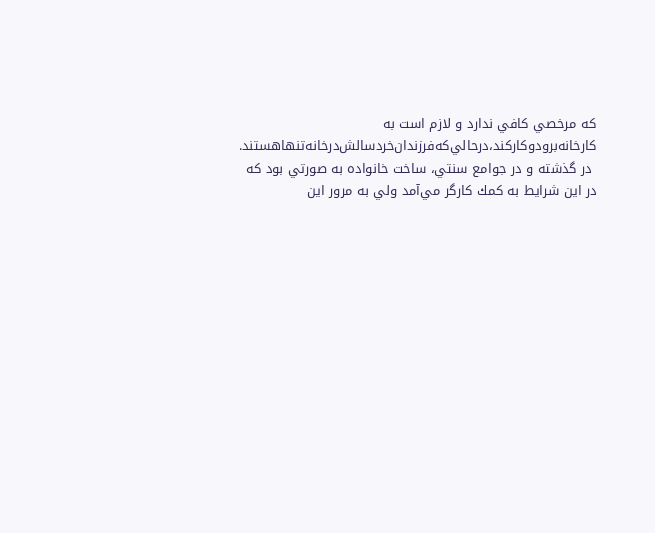كه‌ مرخصي‌ كافي‌ ندارد و لازم‌ است‌ به‌ كارخانه‌برودوكاركند،درحالي‌كه‌فرزندان‌خردسالش‌درخانه‌تنهاهستند.
 در گذشته‌ و در جوامع‌ سنتي‌، ساخت‌ خانواده‌ به‌ صورتي‌ بود كه‌ در اين‌ شرايط‌ به‌ كمك‌ كارگر مي‌آمد ولي‌ به‌ مرور اين‌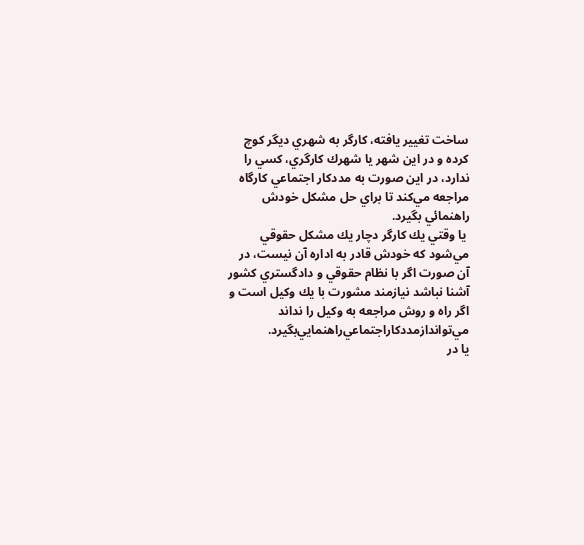ساخت‌ تغيير يافته‌، كارگر به‌ شهري‌ ديگر كوچ‌ كرده‌ و در اين‌ شهر يا شهرك‌ كارگري‌، كسي‌ را ندارد، در اين‌ صورت‌ به‌ مددكار اجتماعي‌ كارگاه‌ مراجعه‌ مي‌كند تا براي‌ حل‌ مشكل‌ خودش‌ راهنمائي‌ بگيرد.
 يا وقتي‌ يك‌ كارگر دچار يك‌ مشكل‌ حقوقي‌ مي‌شود كه‌ خودش‌ قادر به‌ اداره‌ آن‌ نيست‌، در آن‌ صورت‌ اگر با نظام‌ حقوقي‌ و دادگستري‌ كشور آشنا نباشد نيازمند مشورت‌ با يك‌ وكيل‌ است‌ و اگر راه‌ و روش‌ مراجعه‌ به‌ وكيل‌ را نداند مي‌تواندازمددكاراجتماعي‌راهنمايي‌بگيرد.
يا در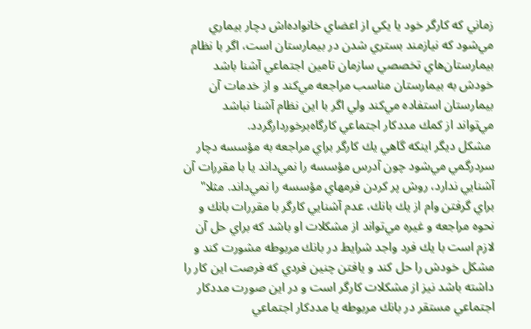زماني‌ كه‌ كارگر خود يا يكي‌ از اعضاي‌ خانواده‌اش‌ دچار بيماري‌ مي‌شود كه‌ نيازمند بستري‌ شدن‌ در بيمارستان‌ است‌، اگر با نظام‌ بيمارستان‌هاي‌ تخصصي‌ سازمان‌ تامين‌ اجتماعي‌ آشنا باشد خودش‌ به‌ بيمارستان‌ مناسب‌ مراجعه‌ مي‌كند و از خدمات‌ آن‌ بيمارستان‌ استفاده‌ مي‌كند ولي‌ اگر با اين‌ نظام‌ آشنا نباشد مي‌تواند از كمك‌ مددكار اجتماعي‌ كارگاه‌برخوردارگردد.
 مشكل‌ ديگر اينكه‌ گاهي‌ يك‌ كارگر براي‌ مراجعه‌ به‌ مؤسسه‌ دچار سردرگمي‌ مي‌شود چون‌ آدرس‌ مؤسسه‌ را نمي‌داند يا با مقررات‌ آن‌ آشنايي‌ ندارد، روش‌ پر كردن‌ فرمهاي‌ مؤسسه‌ را نمي‌داند. مثلا" براي‌ گرفتن‌ وام‌ از يك‌ بانك‌، عدم‌ آشنايي‌ كارگر با مقررات‌ بانك‌ و نحوه‌ مراجعه‌ و غيره‌ مي‌تواند از مشكلات‌ او باشد كه‌ براي‌ حل‌ آن‌ لازم‌ است‌ با يك‌ فرد واجد شرايط‌ در بانك‌ مربوطه‌ مشورت‌ كند و مشكل‌ خودش‌ را حل‌ كند و يافتن‌ چنين‌ فردي‌ كه‌ فرصت‌ اين كار را داشته‌ باشد نيز از مشكلات‌ كارگر است‌ و در اين‌ صورت‌ مددكار اجتماعي‌ مستقر در بانك‌ مربوطه‌ يا مددكار اجتماعي‌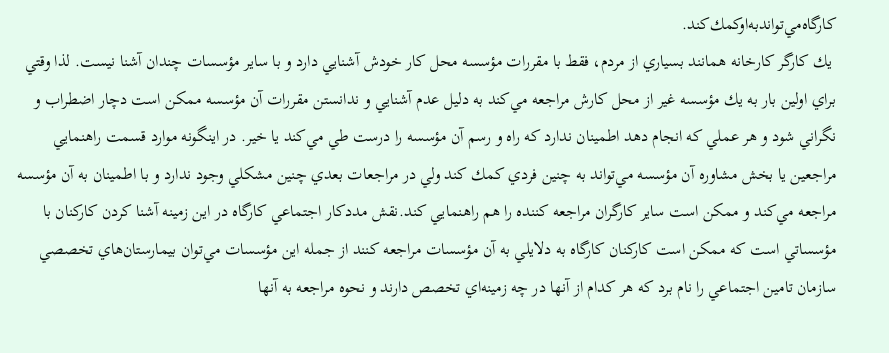كارگاه‌مي‌تواندبه‌اوكمك‌كند.
 يك‌ كارگر كارخانه‌ همانند بسياري‌ از مردم‌، فقط‌ با مقررات‌ مؤسسه‌ محل‌ كار خودش‌ آشنايي‌ دارد و با ساير مؤسسات‌ چندان‌ آشنا نيست. لذا وقتي‌ براي‌ اولين‌ بار به‌ يك‌ مؤسسه‌ غير از محل‌ كارش‌ مراجعه‌ مي‌كند به‌ دليل‌ عدم‌ آشنايي‌ و ندانستن‌ مقررات‌ آن‌ مؤسسه‌ ممكن‌ است‌ دچار اضطراب‌ و نگراني‌ شود و هر عملي‌ كه‌ انجام‌ دهد اطمينان‌ ندارد كه‌ راه‌ و رسم‌ آن‌ مؤسسه‌ را درست‌ طي‌ مي‌كند يا خير. در اينگونه‌ موارد قسمت‌ راهنمايي‌ مراجعين‌ يا بخش‌ مشاوره‌ آن‌ مؤسسه‌ مي‌تواند به‌ چنين‌ فردي‌ كمك‌ كند ولي‌ در مراجعات‌ بعدي‌ چنين‌ مشكلي‌ وجود ندارد و با اطمينان‌ به‌ آن‌ مؤسسه‌ مراجعه‌ مي‌كند و ممكن‌ است‌ ساير كارگران‌ مراجعه‌ كننده‌ را هم‌ راهنمايي‌ كند.نقش‌ مددكار اجتماعي‌ كارگاه‌ در اين‌ زمينه‌ آشنا كردن‌ كاركنان‌ با مؤسساتي‌ است‌ كه‌ ممكن‌ است‌ كاركنان‌ كارگاه‌ به‌ دلايلي‌ به‌ آن‌ مؤسسات‌ مراجعه‌ كنند از جمله‌ اين‌ مؤسسات‌ مي‌توان‌ بيمارستان‌هاي‌ تخصصي‌ سازمان‌ تامين‌ اجتماعي‌ را نام‌ برد كه‌ هر كدام‌ از آنها در چه‌ زمينه‌اي‌ تخصص‌ دارند و نحوه‌ مراجعه‌ به‌ آنها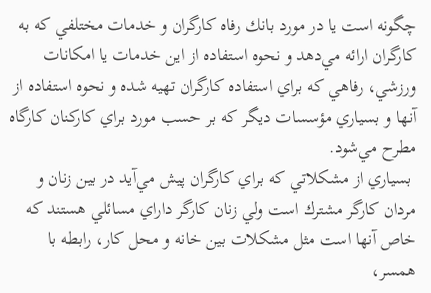چگونه‌ است‌ يا در مورد بانك‌ رفاه‌ كارگران‌ و خدمات‌ مختلفي‌ كه‌ به‌ كارگران‌ ارائه‌ مي‌دهد و نحوه‌ استفاده‌ از اين‌ خدمات‌ يا امكانات‌ ورزشي‌، رفاهي‌ كه‌ براي‌ استفاده‌ كارگران‌ تهيه‌ شده‌ و نحوه‌ استفاده‌ از آنها و بسياري‌ مؤسسات‌ ديگر كه‌ بر حسب‌ مورد براي‌ كاركنان‌ كارگاه‌ مطرح‌ مي‌شود.
 بسياري‌ از مشكلاتي‌ كه‌ براي‌ كارگران‌ پيش‌ مي‌آيد در بين‌ زنان‌ و مردان‌ كارگر مشترك‌ است‌ ولي‌ زنان‌ كارگر داراي‌ مسائلي‌ هستند كه‌ خاص‌ آنها است‌ مثل‌ مشكلات‌ بين‌ خانه‌ و محل‌ كار، رابطه‌ با همسر،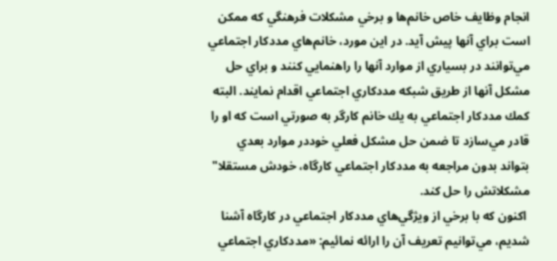انجام‌ وظايف‌ خاص‌ خانم‌ها و برخي‌ مشكلات‌ فرهنگي‌ كه‌ ممكن‌ است‌ براي‌ آنها پيش‌ آيد. در اين‌ مورد، خانم‌هاي‌ مددكار اجتماعي‌ مي‌توانند در بسياري‌ از موارد آنها را راهنمايي‌ كنند و براي‌ حل‌ مشكل‌ آنها از طريق‌ شبكه‌ مددكاري‌ اجتماعي‌ اقدام‌ نمايند. البته‌ كمك‌ مددكار اجتماعي‌ به‌ يك‌ خانم‌ كارگر به‌ صورتي‌ است‌ كه‌ او را قادر مي‌سازد تا ضمن‌ حل‌ مشكل‌ فعلي‌ خوددر موارد بعدي‌ بتواند بدون‌ مراجعه‌ به‌ مددكار اجتماعي‌ كارگاه،‌ خودش‌ مستقلا" مشكلاتش‌ را حل‌ كند.
 اكنون‌ كه‌ با برخي‌ از ويژگي‌هاي‌ مددكار اجتماعي‌ در كارگاه‌ آشنا شديم‌، مي‌توانيم‌ تعريف‌ آن را ارائه‌ نمائيم‌: «مددكاري اجتماعي‌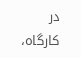در كارگاه‌،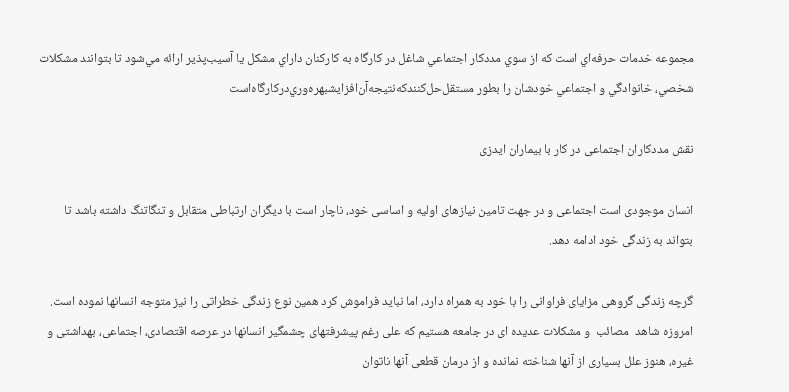مجموعه‌ خدمات‌ حرفه‌اي‌ است‌ كه‌ از سوي‌ مددكار اجتماعي‌ شاغل‌ در كارگاه‌ به‌ كاركنان‌ داراي‌ مشكل‌ يا آسيب‌پذير ارائه‌ مي‌شود تا بتوانند مشكلات‌ شخصي‌، خانوادگي‌ و اجتماعي‌ خودشان‌ را بطور مستقل‌حل‌كنندكه‌نتيجه‌آن‌افزايشبهره‌وري‌دركارگاه‌است‌

نقش مددکاران اجتماعی در کار با بیماران ایدزی

انسان موجودی است اجتماعی و در جهت تامین نیازهای اولیه و اساسی خود، ناچار است با دیگران ارتباطی متقابل و تنگاتنگ داشته باشد تا بتواند به زندگی خود ادامه دهد.

گرچه زندگی گروهی مزایای فراوانی را با خود به همراه دارد، اما نباید فراموش کرد همین نوع زندگی خطراتی را نیز متوجه انسانها نموده است. امروزه شاهد  مصائب  و مشکلات عدیده ای در جامعه هستیم که علی رغم پیشرفتهای چشمگیر انسانها در عرصه اقتصادی، اجتماعی، بهداشتی و غیره، هنوز علل بسیاری از آنها شناخته نمانده و از درمان قطعی آنها ناتوان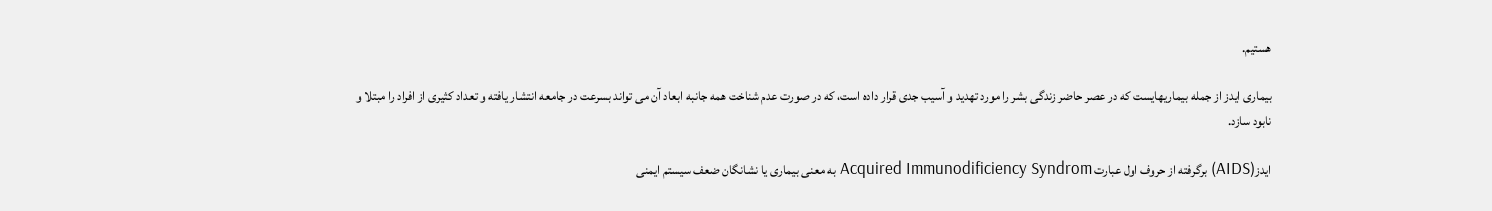هستیم.

بیماری ایدز از جمله بیماریهایست که در عصر حاضر زندگی بشر را مورد تهدید و آسیب جدی قرار داده است، که در صورت عدم شناخت همه جانبه ابعاد آن می تواند بسرعت در جامعه انتشار یافته و تعداد کثیری از افراد را مبتلا و نابود سازد.

ایدز(AIDS) برگرفته از حروف اول عبارت Acquired Immunodificiency Syndrom به معنی بیماری یا نشانگان ضعف سیستم ایمنی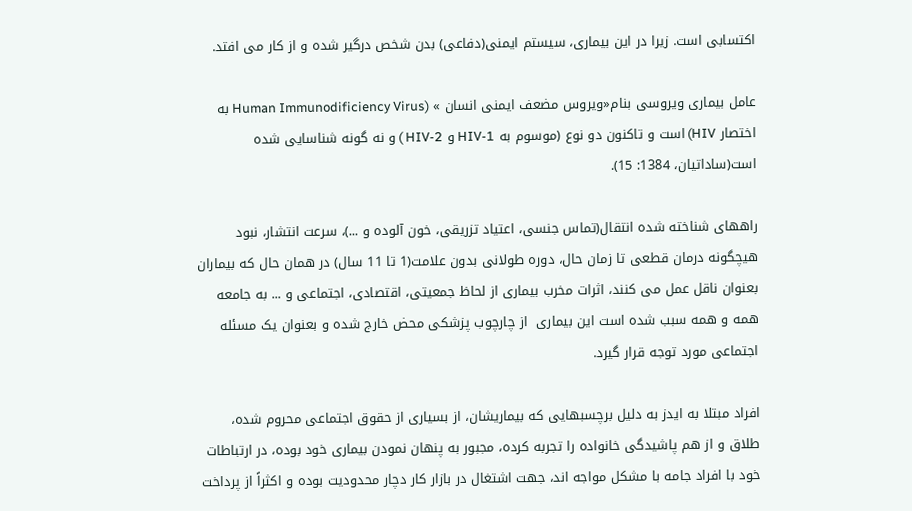اکتسابی است. زیرا در این بیماری، سیستم ایمنی(دفاعی) بدن شخص درگیر شده و از کار می افتد.

عامل بیماری ویروسی بنام«ویروس مضعف ایمنی انسان » (Human Immunodificiency Virus به اختصار HIV) است و تاکنون دو نوع (موسوم به HIV-1 و HIV-2 ) و نه گونه شناسایی شده است(ساداتیان، 1384: 15).

راههای شناخته شده انتقال(تماس جنسی، اعتیاد تزریقی، خون آلوده و ...)، سرعت انتشار، نبود هیچگونه درمان قطعی تا زمان حال، دوره طولانی بدون علامت(1 تا 11 سال) در همان حال که بیماران بعنوان ناقل عمل می کنند، اثرات مخرب بیماری از لحاظ جمعیتی، اقتصادی، اجتماعی و ... به جامعه همه و همه سبب شده است این بیماری  از چارچوب پزشکی محض خارج شده و بعنوان یک مسئله اجتماعی مورد توجه قرار گیرد.

افراد مبتلا به ایدز به دلیل برچسبهایی که بیماریشان، از بسیاری از حقوق اجتماعی محروم شده، طلاق و از هم پاشیدگی خانواده را تجربه کرده، مجبور به پنهان نمودن بیماری خود بوده، در ارتباطات خود با افراد جامه با مشکل مواجه اند، جهت اشتغال در بازار کار دچار محدودیت بوده و اکثراً از پرداخت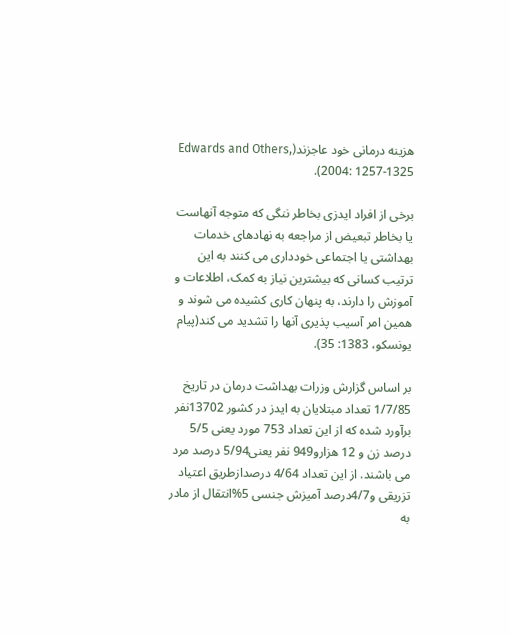هزینه درمانی خود عاجزند(Edwards and Others, 2004: 1257-1325).

برخی از افراد ایدزی بخاطر ننگی که متوجه آنهاست یا بخاطر تبعیض از مراجعه به نهادهای خدمات بهداشتی یا اجتماعی خودداری می کنند به این ترتیب کسانی که بیشترین نیاز به کمک، اطلاعات و آموزش را دارند، به پنهان کاری کشیده می شوند و همین امر آسیب پذیری آنها را تشدید می کند(پیام یونسکو، 1383: 35).

بر اساس گزارش وزرات بهداشت درمان در تاریخ 1/7/85 تعداد مبتلایان به ایدز در کشور 13702نفر برآورد شده که از این تعداد 753 مورد یعنی 5/5 درصد زن و 12 هزارو949 نفر یعنی5/94 درصد مرد می باشند. از این تعداد 4/64 درصدازطریق اعتیاد تزریقی و4/7درصد آمیزش جنسی 5%انتقال از مادر به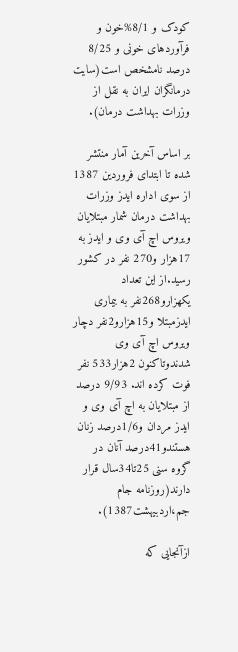کودک و 8/1%خون و فرآوردهای خونی و 8/25 درصد نامشخص است(سایت درمانگران ایران به نقل از وزرات بهداشت درمان).

بر اساس آخرین آمار منتشر شده تا ابتدای فروردین 1387 از سوی اداره ایدز وزرات بهداشت درمان شمار مبتلایان ویروس اچ آی وی و ایدز به 17هزار و270 نفر در کشور رسید.از این تعداد یکهزارو268نفر به بیماری ایدزمبتلا و15هزارو2نفر دچار ویروس اچ آی وی شدندوتاکنون 2هزار533 نفر فوت کرده اند. 9/93 درصد از مبتلایان به اچ آی وی و ایدز مردان و1/6درصد زنان هستندو41درصد آنان در گروه سنی 25تا34سال قرار دارند(روزنامه جام جم،اردبیهشت1387).

ازآنجایی که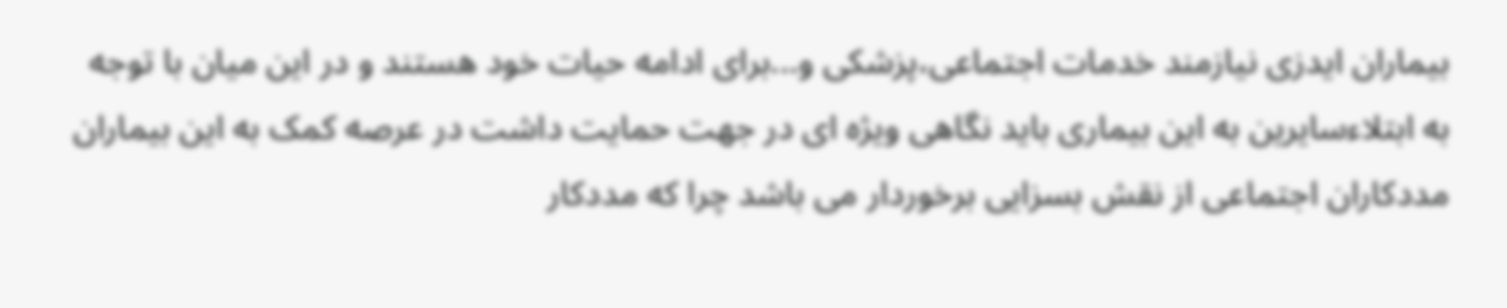بیماران ایدزی نیازمند خدمات اجتماعی،پزشکی و...برای ادامه حیات خود هستند و در این میان با توجه به ابتلاءسایرین به این بیماری باید نگاهی ویژه ای در جهت حمایت داشت در عرصه کمک به این بیماران مددکاران اجتماعی از نقش بسزایی برخوردار می باشد چرا که مددکار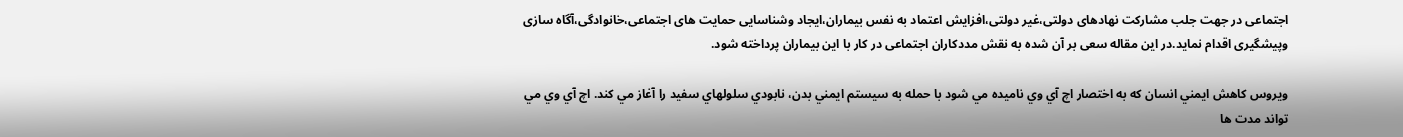اجتماعی در جهت جلب مشارکت نهادهای دولتی،غیر دولتی،افزایش اعتماد به نفس بیماران،ایجاد وشناسایی حمایت های اجتماعی،خانوادگی،آگاه سازی وپیشگیری اقدام نماید.در این مقاله سعی بر آن شده به نقش مددکاران اجتماعی در کار با این بیماران پرداخته شود.

ويروس کاهش ايمني انسان که به اختصار اچ آي وي ناميده مي شود با حمله به سيستم ايمني بدن، نابودي سلولهاي سفيد را آغاز مي کند. اچ آي وي مي تواند مدت ها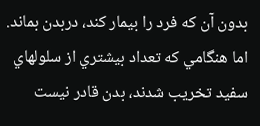بدون آن که فرد را بيمار کند، دربدن بماند. اما هنگامي که تعداد بيشتري از سلولهاي سفيد تخريب شدند، بدن قادر نيست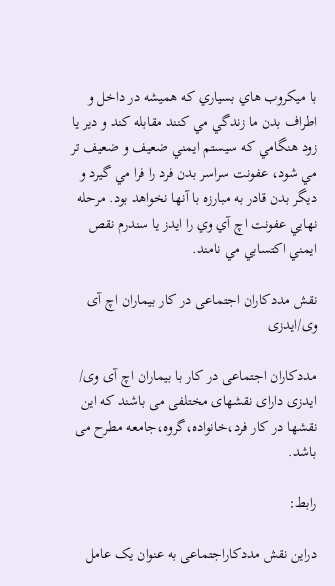با ميکروب هاي بسياري که هميشه در داخل و اطراف بدن ما زندگي مي کنند مقابله کند و دير يا زود هنگامي که سيستم ايمني ضعيف و ضعيف تر مي شود، عفونت سراسر بدن فرد را فرا مي گيرد و ديگر بدن قادر به مبارزه با آنها نخواهد بود. مرحله نهايي عفونت اچ آي وي را ايدز يا سندرم نقص ايمني اکتسابي مي نامند.

نقش مددکاران اجتماعی در کار بیماران اچ آی وی/ایدزی

مددکاران اجتماعی در کار با بیماران اچ آی وی/ ایدزی دارای نقشهای مختلفی می باشند که این نقشها در کار فرد،خانواده،گروه،جامعه مطرح می باشد.

رابط:

دراین نقش مددکاراجتماعی به عنوان یک عامل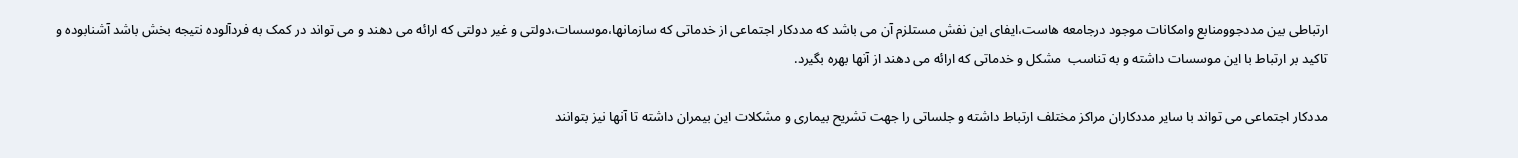ارتباطی بین مددجوومنابع وامکانات موجود درجامعه هاست،ایفای این نفش مستلزم آن می باشد که مددکار اجتماعی از خدماتی که سازمانها،موسسات،دولتی و غیر دولتی که ارائه می دهند و می تواند در کمک به فردآلوده نتیجه بخش باشد آشنابوده و تاکید بر ارتباط با این موسسات داشته و به تناسب  مشکل و خدماتی که ارائه می دهند از آنها بهره بگیرد.

مددکار اجتماعی می تواند با سایر مددکاران مراکز مختلف ارتباط داشته و جلساتی را جهت تشریح بیماری و مشکلات این بیمران داشته تا آنها نیز بتوانند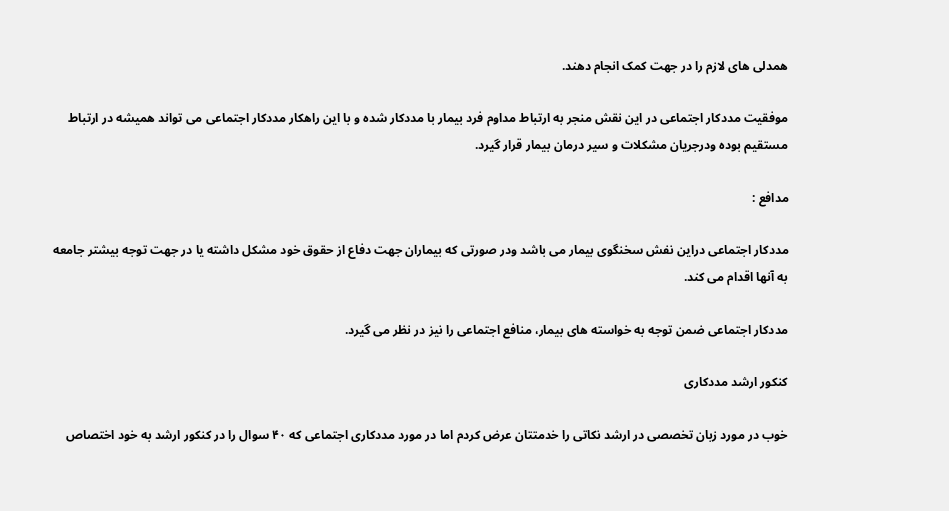همدلی های لازم را در جهت کمک انجام دهند.

موفقیت مددکار اجتماعی در این نقش منجر به ارتباط مداوم فرد بیمار با مددکار شده و با این راهکار مددکار اجتماعی می تواند همیشه در ارتباط مستقیم بوده ودرجریان مشکلات و سیر درمان بیمار قرار گیرد.

مدافع :

مددکار اجتماعی دراین نفش سخنگوی بیمار می باشد ودر صورتی که بیماران جهت دفاع از حقوق خود مشکل داشته یا در جهت توجه بیشتر جامعه به آنها اقدام می کند.

مددکار اجتماعی ضمن توجه به خواسته های بیمار، منافع اجتماعی را نیز در نظر می گیرد.

کنکور ارشد مددکاری

خوب در مورد زبان تخصصی در ارشد نکاتی را خدمتتان عرض کردم اما در مورد مددکاری اجتماعی که ۴۰ سوال را در کنکور ارشد به خود اختصاص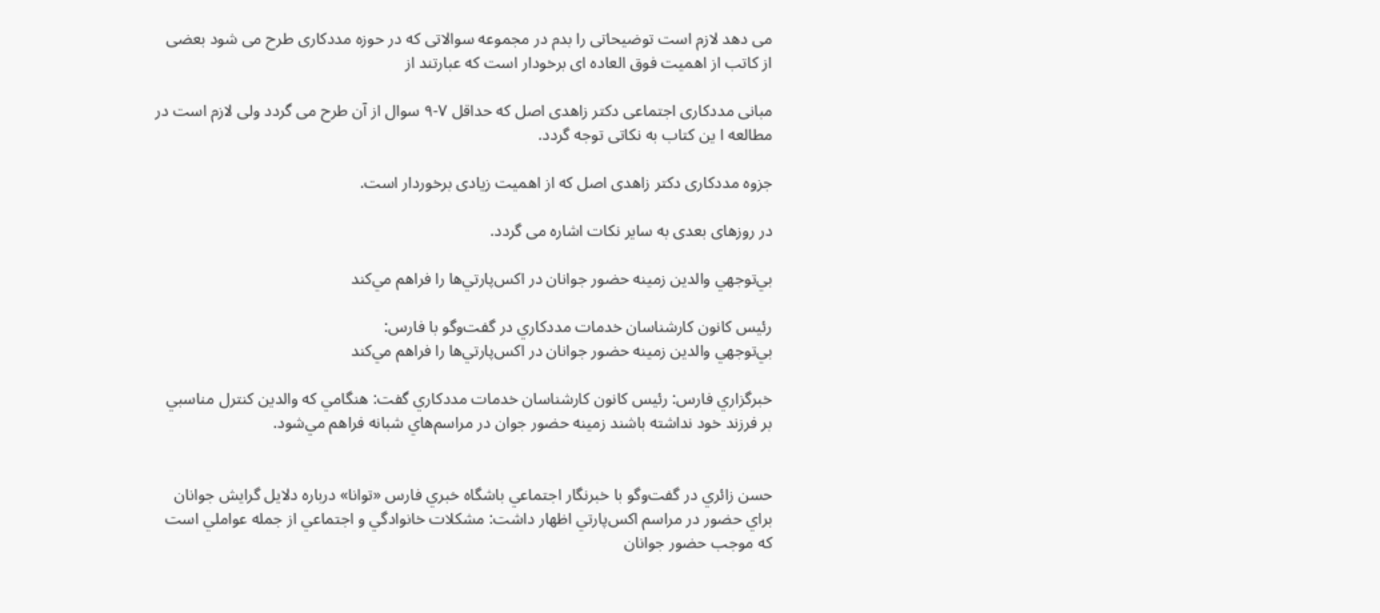می دهد لازم است توضیحاتی را بدم در مجموعه سوالاتی که در حوزه مددکاری طرح می شود بعضی از کاتب از اهمیت فوق العاده ای برخودار است که عبارتند از

مبانی مددکاری اجتماعی دکتر زاهدی اصل که حداقل ۷-۹ سوال از آن طرح می گردد ولی لازم است در مطالعه ا ین کتاب به نکاتی توجه گردد.

جزوه مددکاری دکتر زاهدی اصل که از اهمیت زیادی برخوردار است.

در روزهای بعدی به سایر نکات اشاره می گردد.

بي‌توجهي والدين زمينه حضور جوانان در اكس‌پارتي‌ها را فراهم مي‌كند

رئيس كانون كارشناسان خدمات مددكاري در گفت‌وگو با فارس:
بي‌توجهي والدين زمينه حضور جوانان در اكس‌پارتي‌ها را فراهم مي‌كند

خبرگزاري فارس: رئيس كانون كارشناسان خدمات مددكاري گفت: هنگامي كه‌ والدين كنترل مناسبي بر فرزند خود نداشته باشند زمينه حضور جوان در مراسم‌هاي شبانه فراهم مي‌شود.


حسن زائري در گفت‌وگو با خبرنگار اجتماعي باشگاه خبري فارس «توانا» درباره دلايل گرايش جوانان براي حضور در مراسم‌ اكس‌پارتي اظهار داشت: مشكلات خانوادگي و اجتماعي از جمله عواملي است كه موجب حضور جوانان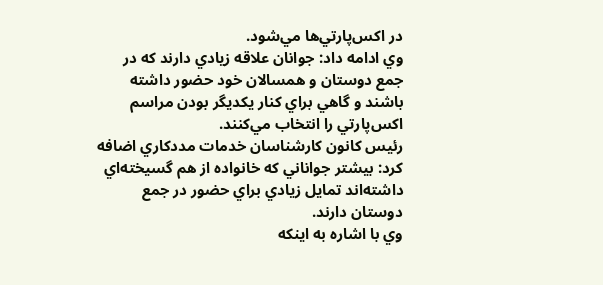در اكس‌پارتي‌ها مي‌شود.
وي ادامه داد: جوانان علاقه زيادي دارند كه در جمع دوستان و همسالان خود حضور داشته باشند و گاهي براي كنار يكديگر بودن مراسم اكس‌پارتي را انتخاب مي‌كنند.
رئيس كانون كارشناسان خدمات مددكاري اضافه كرد: بيشتر جواناني كه خانواده از هم گسيخته‌اي داشته‌اند تمايل زيادي براي حضور در جمع دوستان دارند.
وي با اشاره به اينكه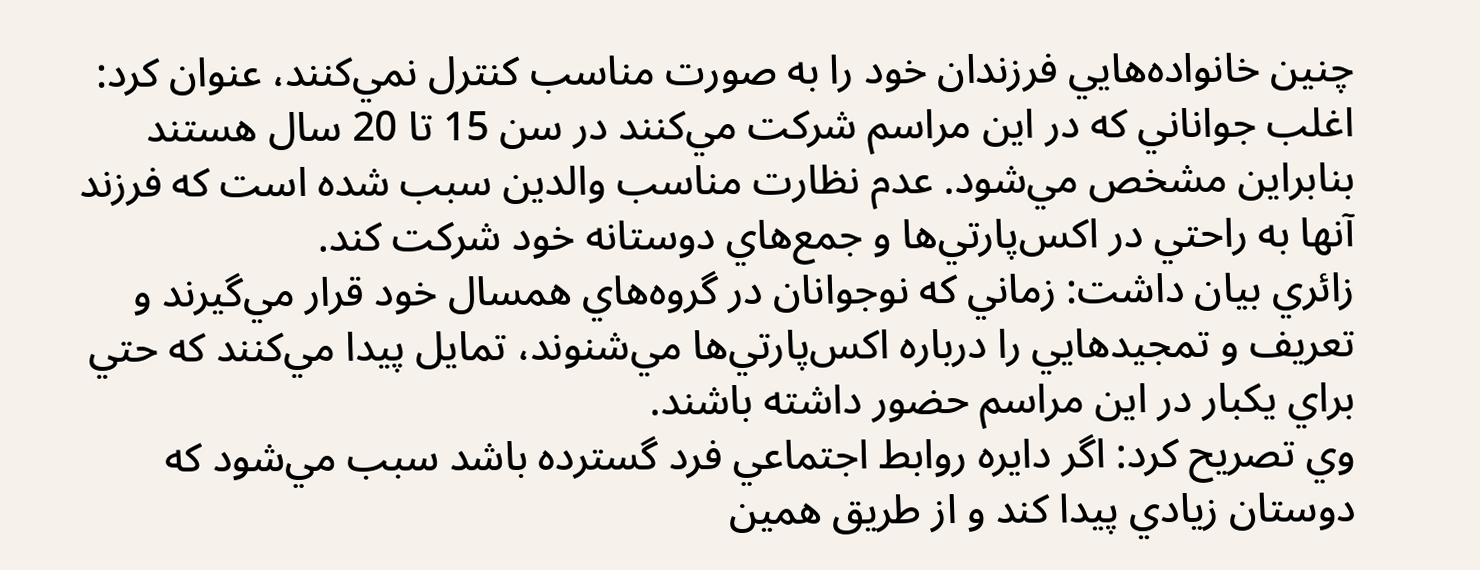چنين خانواده‌هايي فرزندان خود را به صورت مناسب كنترل نمي‌كنند، عنوان كرد: اغلب جواناني كه در اين مراسم شركت مي‌كنند در سن 15 تا 20 سال هستند بنابراين مشخص مي‌شود. عدم نظارت مناسب والدين سبب شده است كه فرزند آنها به ‌راحتي در اكس‌پارتي‌ها و جمع‌هاي دوستانه خود شركت كند.
زائري بيان داشت: زماني كه نوجوانان در گروه‌هاي همسال خود قرار مي‌گيرند و تعريف و تمجيدهايي را درباره اكس‌پارتي‌ها مي‌شنوند، تمايل پيدا مي‌كنند كه حتي براي يكبار در اين مراسم حضور داشته باشند.
وي تصريح كرد: اگر دايره روابط اجتماعي فرد گسترده باشد سبب مي‌شود كه دوستان زيادي پيدا كند و از طريق همين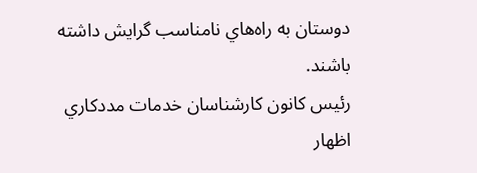دوستان به راه‌هاي نامناسب گرايش داشته باشند.
رئيس كانون كارشناسان خدمات مددكاري اظهار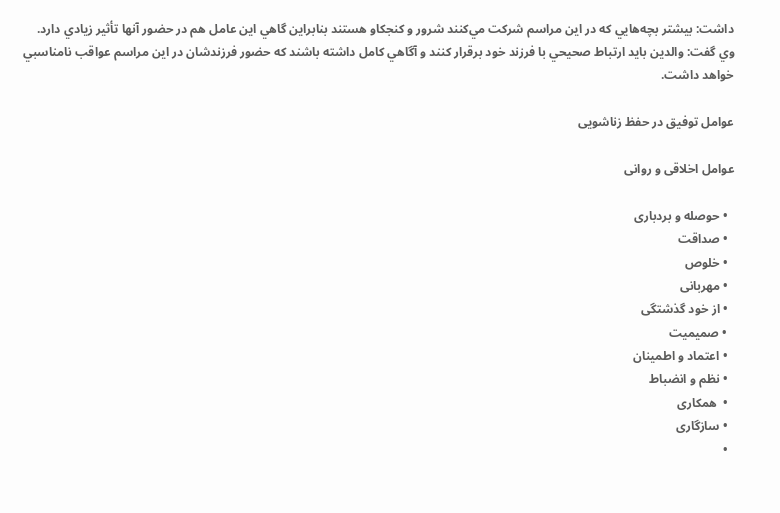داشت: بيشتر بچه‌هايي كه در اين مراسم شركت مي‌كنند شرور و كنجكاو هستند بنابراين گاهي اين عامل هم در حضور آنها تأثير زيادي دارد.
وي گفت: والدين بايد ارتباط صحيحي با فرزند خود برقرار كنند و آگاهي كامل داشته باشند كه حضور فرزندشان در اين مراسم عواقب نامناسبي خواهد داشت.

عوامل توفیق در حفظ زناشویی

عوامل اخلاقی و روانی

  • حوصله و بردباری
  • صداقت
  • خلوص
  • مهربانی
  • از خود گذشتگی
  • صمیمیت
  • اعتماد و اطمینان
  • نظم و انضباط
  •  همکاری
  • سازگاری
  •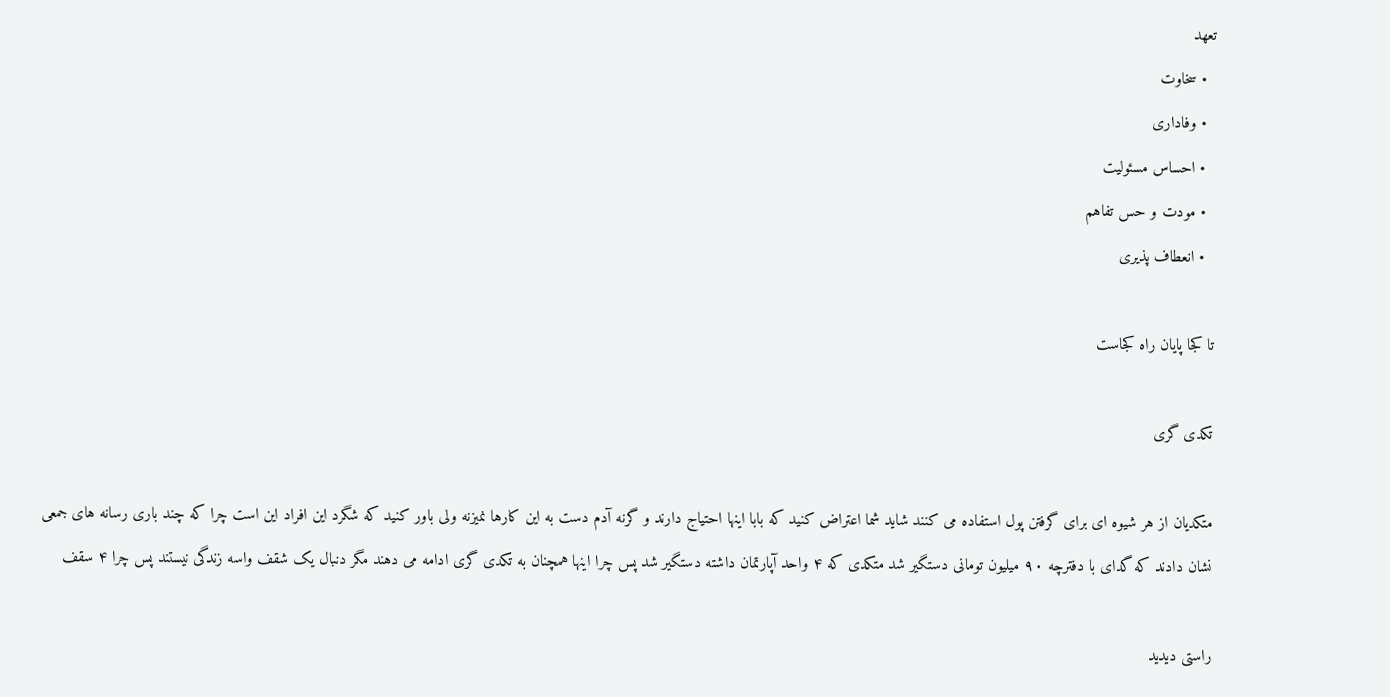تعهد
  • سخاوت
  • وفاداری
  • احساس مسئولیت
  • مودت و حس تفاهم
  • انعطاف پذیری

تا کجا پایان راه کجاست

تکدی گری

متکدیان از هر شیوه ای برای گرفتن پول استفاده می کنند شاید شما اعتراض کنید که بابا اینها احتیاج دارند و گرنه آدم دست به این کارها نمیزنه ولی باور کنید که شگرد این افراد این است چرا که چند باری رسانه های جمعی نشان دادند که گدای با دفترچه ۹۰ میلیون تومانی دستگیر شد متکدی که ۴ واحد آپارتمان داشته دستگیر شد پس چرا اینها همچنان به تکدی گری ادامه می دهند مگر دنبال یک شقف واسه زندگی نیستند پس چرا ۴ سقف

راستی دیدید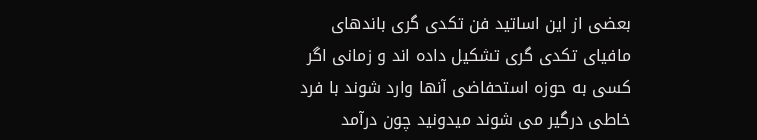بعضی از این اساتید فن تکدی گری باندهای مافیای تکدی گری تشکیل داده اند و زمانی اگر کسی به حوزه استحفاضی آنها وارد شوند با فرد خاطی درگیر می شوند میدونید چون درآمد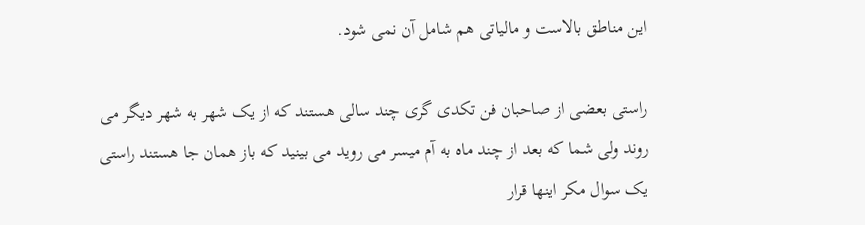این مناطق بالاست و مالیاتی هم شامل آن نمی شود.

راستی بعضی از صاحبان فن تکدی گری چند سالی هستند که از یک شهر به شهر دیگر می روند ولی شما که بعد از چند ماه به آم میسر می روید می بینید که باز همان جا هستند راستی یک سوال مکر اینها قرار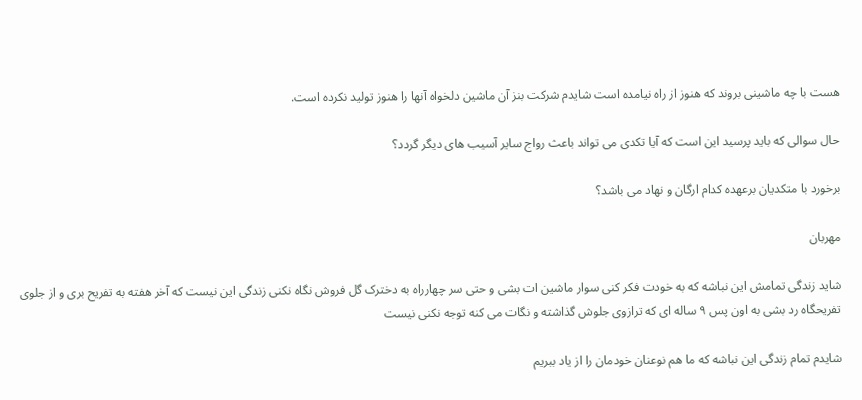هست با چه ماشینی بروند که هنوز از راه نیامده است شایدم شرکت بنز آن ماشین دلخواه آنها را هنوز تولید نکرده است.

حال سوالی که باید پرسید این است که آیا تکدی می تواند باعث رواج سایر آسیب های دیگر گردد؟

برخورد با متکدیان برعهده کدام ارگان و نهاد می باشد؟

مهربان

شاید زندگی تمامش این نباشه که به خودت فکر کنی سوار ماشین ات بشی و حتی سر چهارراه به دخترک گل فروش نگاه نکنی زندگی این نیست که آخر هفته به تفریح بری و از جلوی تفریحگاه رد بشی به اون پس ۹ ساله ای که ترازوی جلوش گذاشته و نگات می کنه توجه نکنی نیست

شایدم تمام زندگی این نباشه که ما هم نوعنان خودمان را از یاد ببریم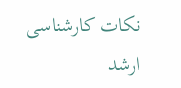نکات کارشناسی ارشد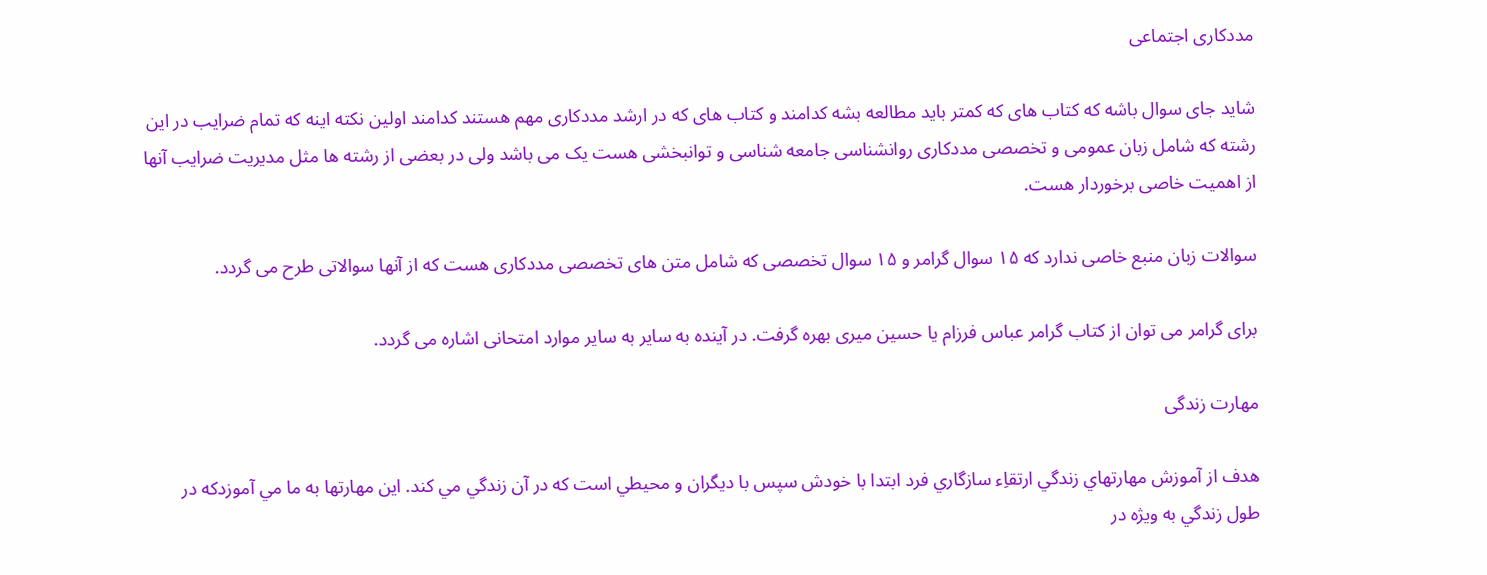مددکاری اجتماعی

شاید جای سوال باشه که کتاب های که کمتر باید مطالعه بشه کدامند و کتاب های که در ارشد مددکاری مهم هستند کدامند اولین نکته اینه که تمام ضرایب در این رشته که شامل زبان عمومی و تخصصی مددکاری روانشناسی جامعه شناسی و توانبخشی هست یک می باشد ولی در بعضی از رشته ها مثل مدیریت ضرایب آنها از اهمیت خاصی برخوردار هست.

سوالات زبان منبع خاصی ندارد که ۱۵ سوال گرامر و ۱۵ سوال تخصصی که شامل متن های تخصصی مددکاری هست که از آنها سوالاتی طرح می گردد.

برای گرامر می توان از کتاب گرامر عباس فرزام یا حسین میری بهره گرفت. در آینده به سایر به سایر موارد امتحانی اشاره می گردد.

مهارت زندگی

هدف از آموزش مهارتهاي زندگي ارتقاِء سازگاري فرد ابتدا با خودش سپس با ديگران و محيطي است كه در آن زندگي مي كند. اين مهارتها به ما مي آموزدكه در طول زندگي به ويژه در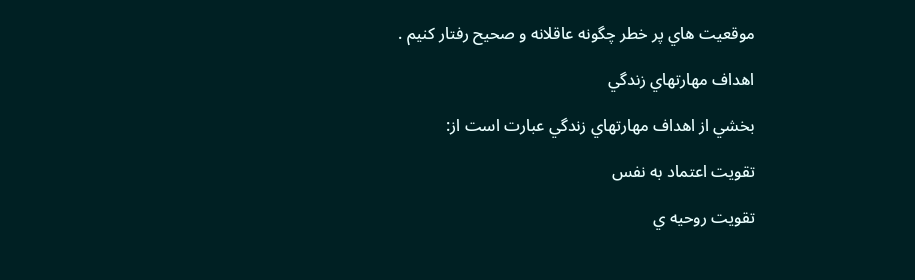موقعيت هاي پر خطر چگونه عاقلانه و صحيح رفتار كنيم .

اهداف مهارتهاي زندگي

بخشي از اهداف مهارتهاي زندگي عبارت است از:

تقويت اعتماد به نفس

تقويت روحيه ي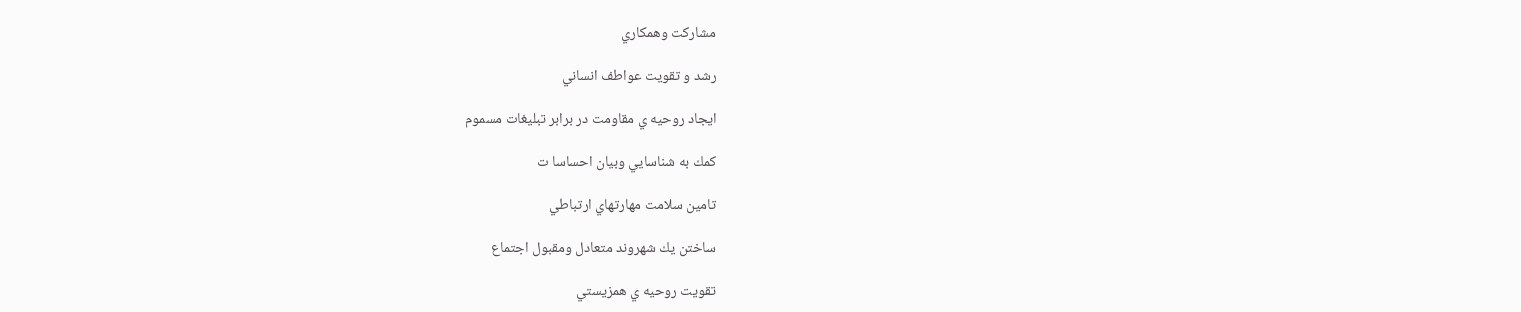مشاركت وهمكاري

رشد و تقويت عواطف انساني

ايجاد روحيه ي مقاومت در برابر تبليغات مسموم

كمك به شناسايي وبيان احساسا ت

تامين سلامت مهارتهاي ارتباطي

ساختن يك شهروند متعادل ومقبول اجتماع

تقويت روحيه ي همزيستي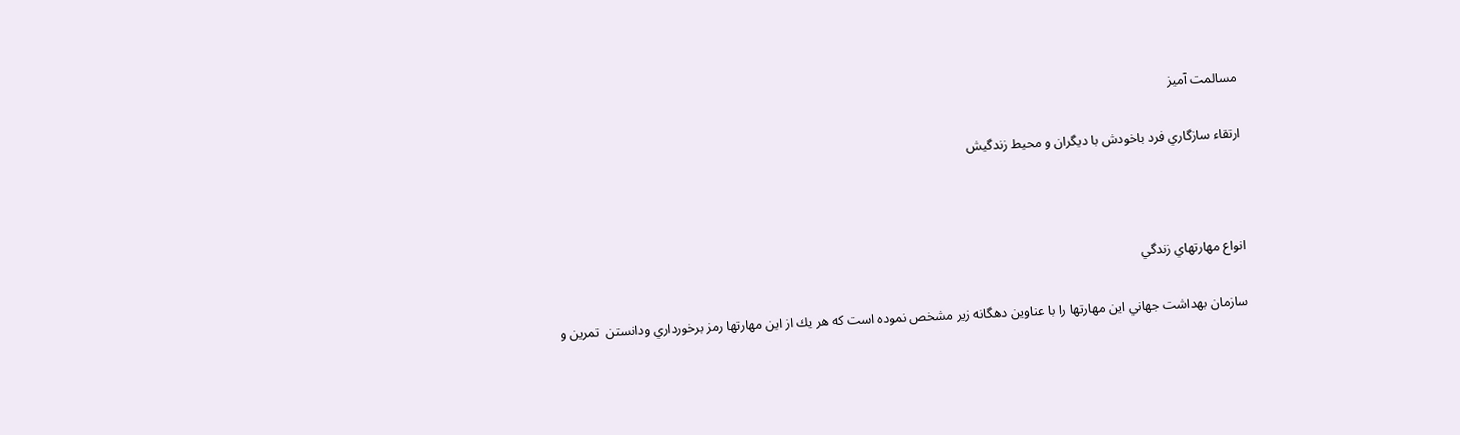مسالمت آميز

ارتقاء سازگاري فرد باخودش با ديگران و محيط زندگيش



انواع مهارتهاي زندگي

سازمان بهداشت جهاني اين مهارتها را با عناوين دهگانه زير مشخص نموده است كه هر يك از اين مهارتها رمز برخورداري ودانستن  تمرين و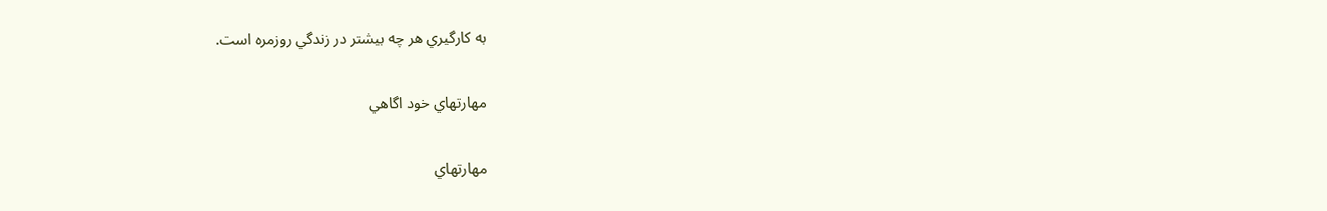به كارگيري هر چه بيشتر در زندگي روزمره است.

مهارتهاي خود اگاهي

مهارتهاي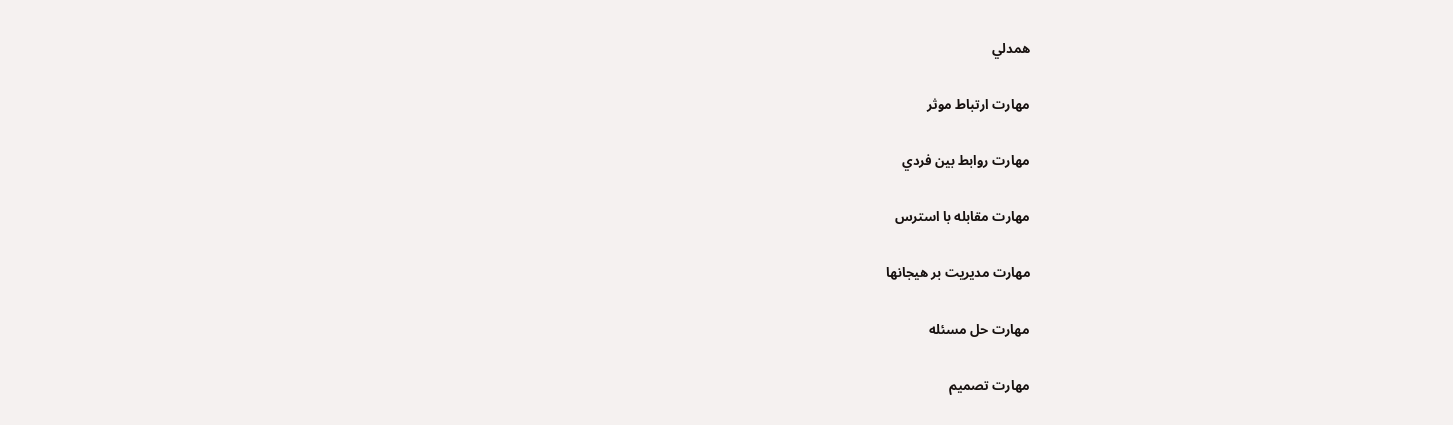همدلي

مهارت ارتباط موثر

مهارت روابط بين فردي

مهارت مقابله با استرس

مهارت مديريت بر هيجانها

مهارت حل مسئله

مهارت تصميم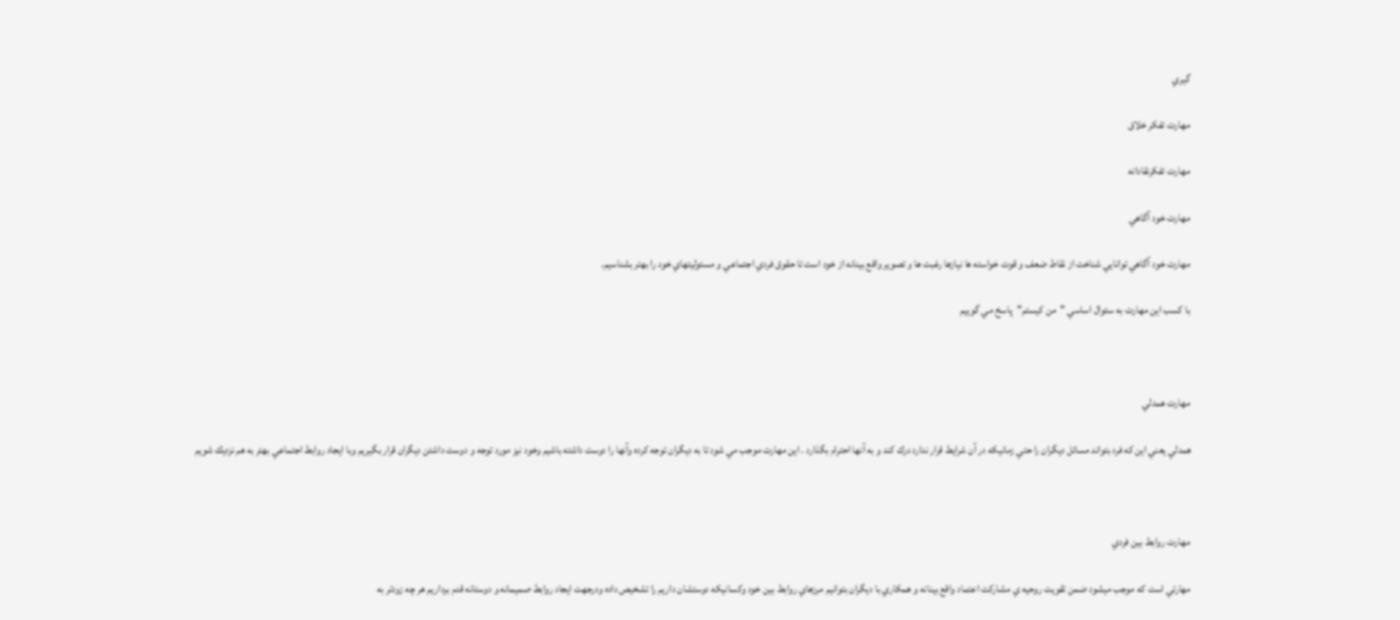گيري

مهارت تفكر خلاق

مهارت تفكرنقادانه

مهارت خود آگاهي

مهارت خود آگاهي توانايي شناخت از نقاط ضعف و قوت خواسته ها نيازها رغبت ها و تصوير واقع بينانه از خود است تا حقوق فردي اجتماعي و مسئوليتهاي خود را بهتر بشناسيم.

با كسب اين مهارت به سئوال اساسي "من كيستم"پاسخ مي گوييم



مهارت همدلي

همدلي يعني اين كه فرد بتواند مسائل ديگران را حتي زمانيكه در آن شرايط قرار ندارد درك كند و به آنها احترام بگذارد . اين مهارت موجب مي شود تا به ديگران توجه كرده وآنها را دوست داشته باشيم وخود نيز مورد توجه و دوست داشتن ديگران قرار بگيريم وبا ايجاد روابط اجتماعي بهتر به هم نزديك شويم



مهارت روابط بين فردي

مهارتي است كه موجب ميشود ضمن تقويت روحيه ي مشاركت اعتماد واقع بينانه و همكاري با ديگران بتوانيم مرزهاي روابط بين خود وكسانيكه دوستشان داريم را تشخيص داده ودرجهت ايجاد روابط صميمانه و دوستانه قدم برداريم هر چه زودتر به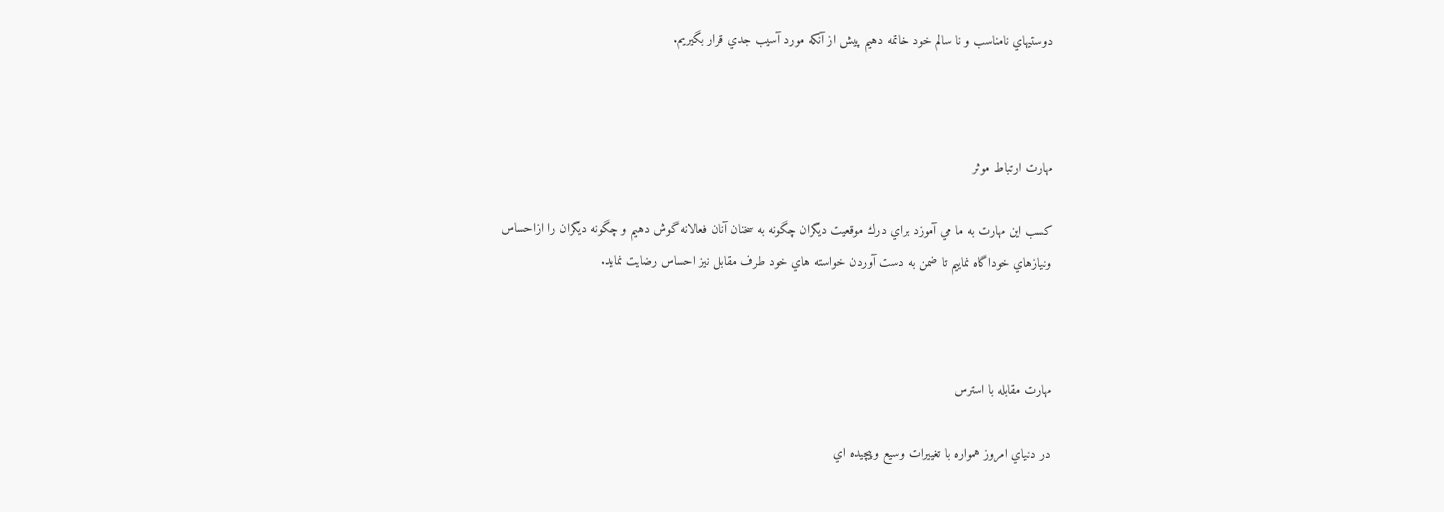دوستيهاي نامناسب و نا سالم خود خاتمه دهيم پيش از آنكه مورد آسيب جدي قرار بگيريم.



مهارت ارتباط موثر

كسب اين مهارت به ما مي آموزد براي درك موقعيت ديگران چگونه به سخنان آنان فعالانه گوش دهيم و چگونه ديگران را ازاحساس ونيازهاي خوداگاه نماييم تا ضمن به دست آوردن خواسته هاي خود طرف مقابل نيز احساس رضايت نمايد.



مهارت مقابله با استرس

در دنياي امروز همواره با تغييرات وسيع وپيچيده اي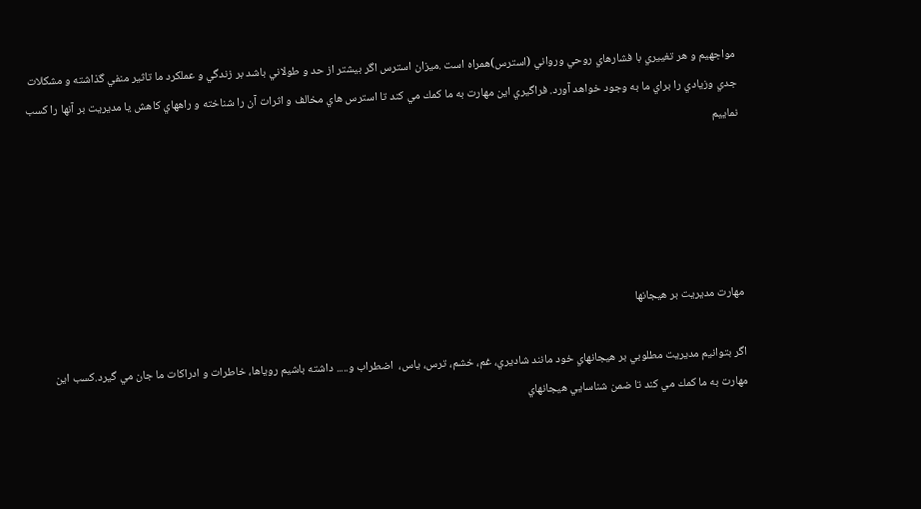مواجهيم و هر تغييري با فشارهاي روحي ورواني (استرس)همراه است .ميزان استرس اگر بيشتر از حد و طولاني باشد بر زندگي و عملكرد ما تاثير منفي گذاشته و مشكلات جدي وزيادي را براي ما به وجود خواهد آورد. فراگيري اين مهارت به ما كمك مي كند تا استرس هاي مخالف و اثرات آن را شناخته و راههاي كاهش يا مديريت بر آنها را كسب نماييم





مهارت مديريت بر هيجانها

اگر بتوانيم مديريت مطلوبي بر هيجانهاي خود مانند شاديري، غم، خشم، ترس، ياس،  اضطراب و..... داشته باشيم روياها، خاطرات و ادراكات ما جان مي گيرد.كسب اين مهارت به ما كمك مي كند تا ضمن شناسايي هيجانهاي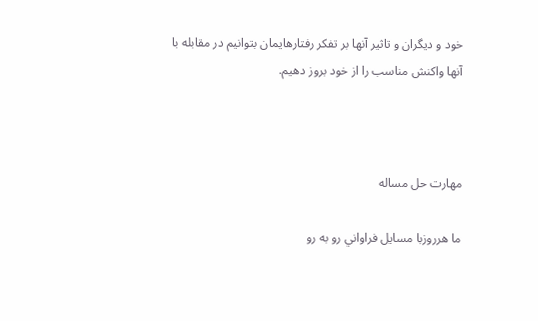خود و ديگران و تاثير آنها بر تفكر رفتارهايمان بتوانيم در مقابله با آنها واكنش مناسب را از خود بروز دهيم.



مهارت حل مساله

ما هرروزبا مسايل فراواني رو به رو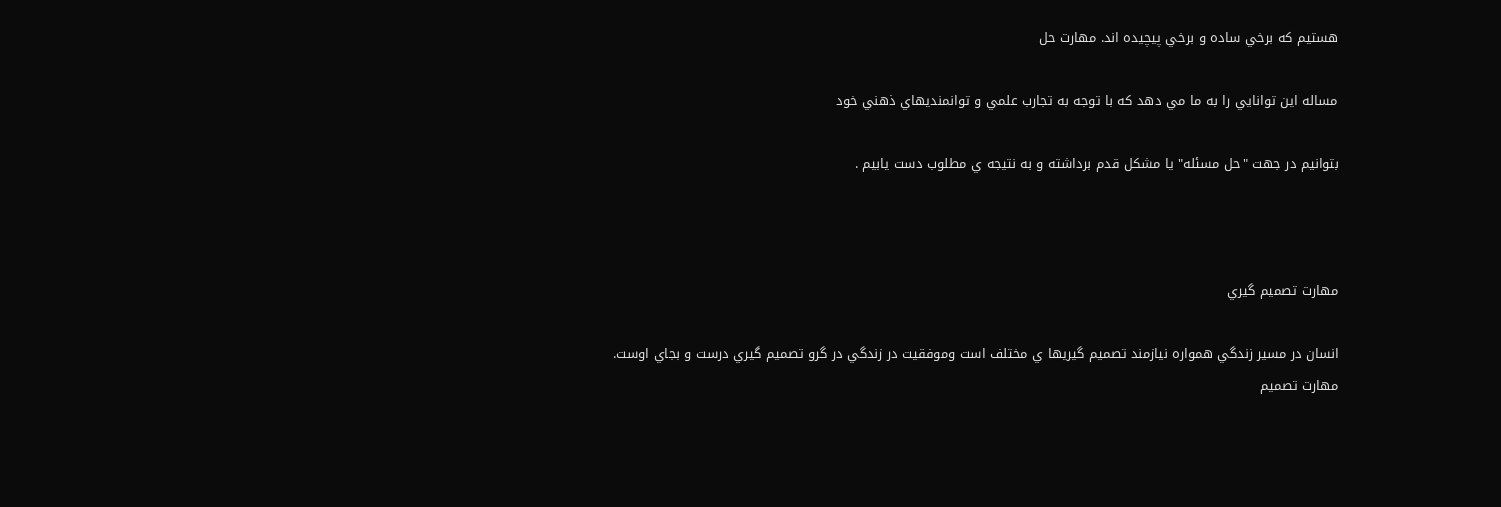هستيم كه برخي ساده و برخي پيچيده اند. مهارت حل

مساله اين توانايي را به ما مي دهد كه با توجه به تجارب علمي و توانمنديهاي ذهني خود

بتوانيم در جهت "حل مسئله" يا مشكل قدم برداشته و به نتيجه ي مطلوب دست يابيم .



مهارت تصميم گيري

انسان در مسير زندگي همواره نيازمند تصميم گيريها ي مختلف است وموفقيت در زندگي در گرو تصميم گيري درست و بجاي اوست. مهارت تصميم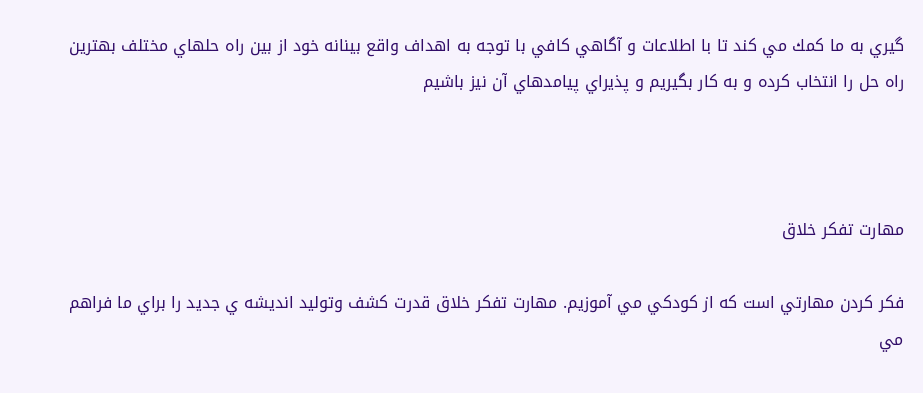گيري به ما كمك مي كند تا با اطلاعات و آگاهي كافي با توجه به اهداف واقع بينانه خود از بين راه حلهاي مختلف بهترين راه حل را انتخاب كرده و به كار بگيريم و پذيراي پيامدهاي آن نيز باشيم



مهارت تفكر خلاق

فكر كردن مهارتي است كه از كودكي مي آموزيم. مهارت تفكر خلاق قدرت كشف وتوليد انديشه ي جديد را براي ما فراهم مي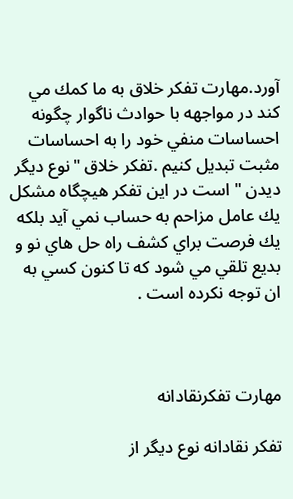آورد.مهارت تفكر خلاق به ما كمك مي كند در مواجهه با حوادث ناگوار چگونه احساسات منفي خود را به احساسات مثبت تبديل كنيم .تفكر خلاق "نوع ديگر ديدن " است در اين تفكر هيچگاه مشكل يك عامل مزاحم به حساب نمي آيد بلكه يك فرصت براي كشف راه حل هاي نو و بديع تلقي مي شود كه تا كنون كسي به ان توجه نكرده است .



مهارت تفكرنقادانه

تفكر نقادانه نوع ديگر از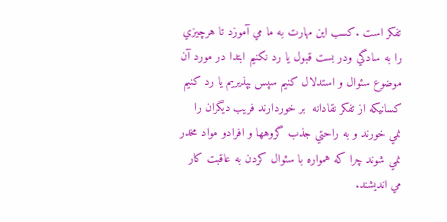تفكر است .كسب اين مهارت به ما مي آموزد تا هرچيزي را به سادگي ودر بست قبول يا رد نكنيم ابتدا در مورد آن موضوع سئوال و استدلال كنيم سپس بپذيريم يا رد كنيم كسانيكه از تفكر نقادانه  بر خوردارند فريب ديگران را نمي خورند و به راحتي جذب گروهها و افرادو مواد مخدر نمي شوند چرا كه همواره با سئوال كردن به عاقبت كار مي انديشند.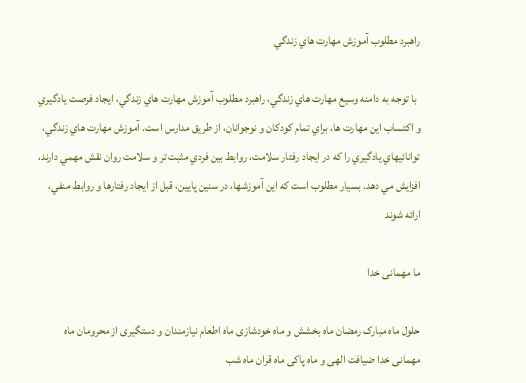راهبرد مطلوب آموزش مهارت هاي زندگي

  با توجه به دامنه وسيع مهارت هاي زندگي، راهبرد مطلوب آموزش مهارت هاي زندگي، ايجاد فرصت يادگيري و اكتساب اين مهارت ها، براي تمام كودكان و نوجوانان، از طريق مدارس است. آموزش مهارت هاي زندگي، توانائيهاي يادگيري را كه در ايجاد رفتار سلامت، روابط بين فردي مثبت تر و سلامت روان نقش مهمي دارند، افزايش مي دهد. بسيار مطلوب است كه اين آموزشها، در سنين پايين، قبل از ايجاد رفتارها و روابط منفي، ارائه شوند

ما مهمانی خدا

حلول ماه مبارک رمضان ماه بخشش و ماه خودشازی ماه اطعام نیازمندان و دستگیری از محرومان ماه مهمانی خدا ضیافت الهی و ماه پاکی ماه قران ماه شب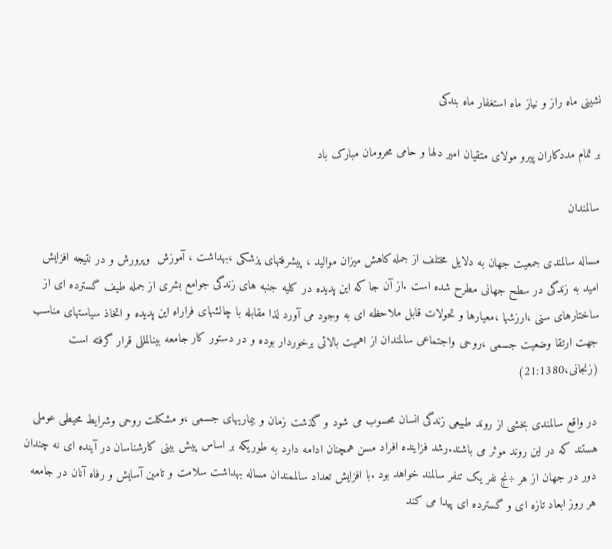نشینی ماه راز و نیاز ماه استغفار ماه بندکی

بر تمام مددکاران پیرو مولای متقیان امیر دلها و حامی محرومان مبارک باد

سالمندان

مساله سالمندی جمعیت جهان به دلایل مختلف از جمله کاهش میزان موالید ، پیشرفتهای پزشکی ،بهداشت ، آموزش  وپرورش و در نتیجه افزایش امید به زندگی در سطح جهانی مطرح شده است .از آن جا که این پدیده در کلیه جنبه های زندگی جوامع بشری از جمله طیف گسترده ای از ساختارهای سنی ،ارزشها ،معیارها و تحولات قابل ملاحظه ای به وجود می آورد لذا مقابله با چالشهای فراراه این پدیده و اتخاذ سیاستهای مناسب جهت ارتقا وضعیت جسمی ،روحی واجتماعی سالمندان از اهمیت بالائی برخوردار بوده و در دستور کار جامعه بینالمللی قرار گرفته است (زنجانی،21:1380)

در واقع سالمندی بخشی از روند طبیعی زندگی انسان محسوب می شود و گذشت زمان و بیماریهای جسمی ،و مشکلت روحی وشرایط محیطی عوملی هستند که در این روند موثر می باشند.رشد فزاینده افراد مسن همچنان ادامه دارد به طوریکه بر اساس پیش بینی کارشناسان در آینده ای نه چندان دور در جهان از هر ÷نج نفر یک تنفر سالمند خواهد بود .با افزایش تعداد سالممندان مساله بهداشت سلامت و تامین آسایش و رفاه آنان در جامعه هر روز ابعاد تازه ای و گسترده ای پیدا می کند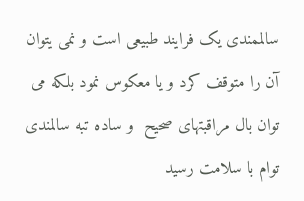سالممندی یک فرایند طبیعی است و نمی یتوان آن را متوقف کرد و یا معکوس نمود بلکه می توان بال مراقبتهای صحیح  و ساده تبه سالمندی توام با سلامت رسید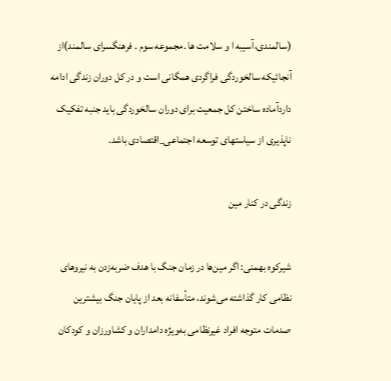(سالمندی،آسیبه ا و سلامت ها .مجموعه سوم . فرهنگسرای سالمند)از آنجائیکه سالخوردگی فراگردی همگانی است و در کل دوران زندگی ادامه داردآماده ساختن کل جمعیت برای دوران سالخوردگی باید جنبه تفکیک ناپذیری از سیاستهای توسعه اجتماعی_اقتصادی باشد.

زندگی در کنار مین

شیرکوه بهمنی: اگر مین‌ها در زمان جنگ با هدف ضربه‌زدن به نیروهای نظامی کار گذاشته می‌شوند، متأسفانه بعد از پایان جنگ بیشترین صدمات متوجه افراد غیرنظامی به‌ویژه دامداران و کشاورزان و کودکان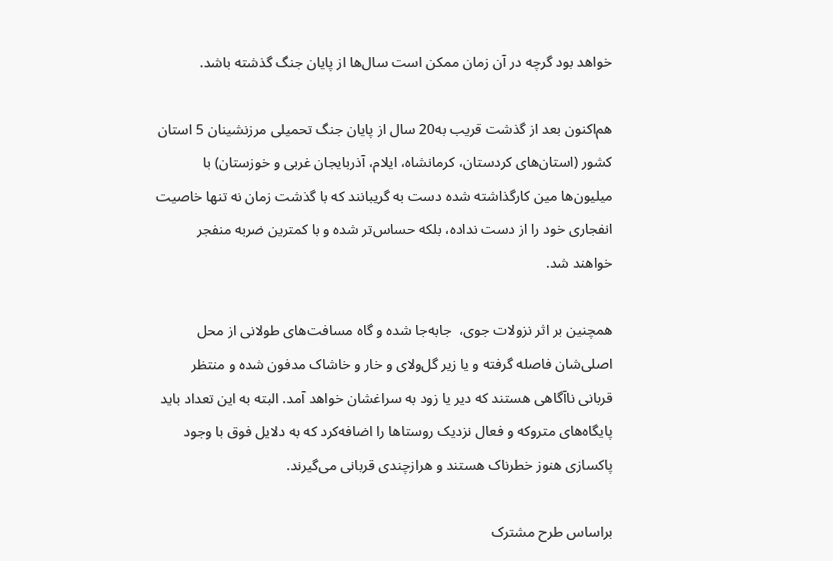خواهد بود گرچه در آن زمان ممکن است سال‌ها از پایان جنگ گذشته باشد.

هم‌اکنون بعد از گذشت قریب به20 سال از پایان جنگ تحمیلی مرزنشینان 5 استان کشور (استان‌های کردستان، کرمانشاه، ایلام، آذربایجان غربی و خوزستان) با میلیون‌ها مین کار‌گذاشته شده دست به گریبانند که با گذشت زمان نه تنها خاصیت انفجاری خود را از دست نداده، بلکه حساس‌تر شده و با کمترین ضربه منفجر خواهند شد.

همچنین بر اثر نزولات جوی،  جابه‌جا شده و گاه مسافت‌های طولانی از محل اصلی‌شان فاصله گرفته و یا زیر گل‌‌و‌لای و خار و خاشاک مدفون شده و منتظر قربانی ناآگاهی هستند که دیر یا زود به سراغشان خواهد آمد. البته به این تعداد باید پایگاه‌های متروکه و فعال نزدیک روستاها را اضافه‌کرد که به دلایل فوق با وجود پاکسازی هنوز خطرناک هستند و هراز‌چندی قربانی می‌گیرند.

براساس طرح مشترک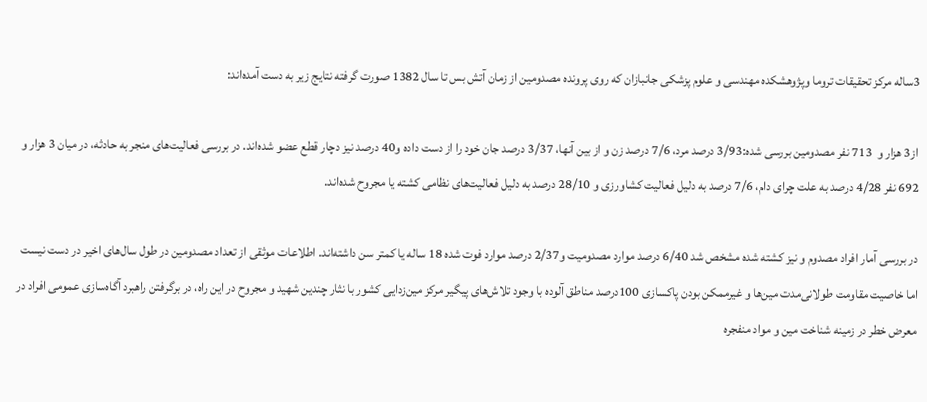3ساله مرکز تحقیقات تروما وپژوهشکده مهندسی و علوم پزشکی جانبازان که روی پرونده مصدومین از زمان آتش بس تا سال 1382 صورت گرفته نتایج زیر به دست آمده‌اند:

از3 هزار و  713 نفر مصدومین بررسی شده:3/93 درصد مرد، 7/6 درصد زن و از بین آنها، 3/37 درصد جان خود را از دست داده و40 درصد نیز دچار قطع عضو شده‌اند. در بررسی فعالیت‌های منجر به حادثه، در میان 3 هزار و 692 نفر 4/28 درصد به علت چرای دام، 7/6 درصد به دلیل فعالیت کشاورزی و 28/10 درصد به دلیل فعالیت‌های نظامی کشته یا مجروح شده‌اند.

در بررسی آمار افراد مصدوم و نیز کشته شده مشخص شد 6/40 درصد موارد مصدومیت و2/37 درصد موارد فوت شده 18 ساله یا کمتر سن داشته‌اند. اطلاعات موثقی از تعداد مصدومین در طول سال‌های اخیر در دست نیست اما خاصیت مقاومت طولانی‌مدت مین‌ها و غیرممکن بودن پاکسازی 100درصد مناطق آلوده با وجود تلاش‌های پیگیر مرکز مین‌زدایی کشور با نثار چندین شهید و مجروح در این راه، در برگرفتن راهبرد آگاه‌سازی عمومی افراد در معرض خطر در زمینه شناخت مین و مواد منفجره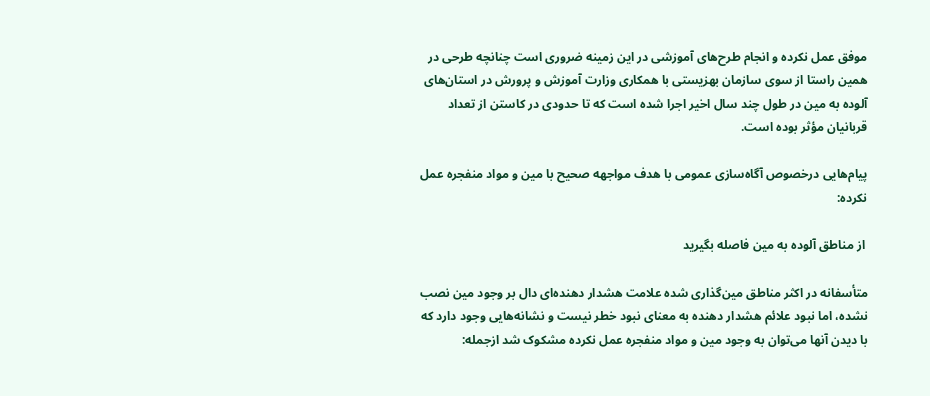موفق عمل نکرده و انجام طرح‌های آموزشی در این زمینه ضروری است چنانچه طرحی در همین راستا از سوی سازمان بهزیستی با همکاری وزارت آموزش و پرورش در استان‌های آلوده به مین در طول چند سال اخیر اجرا شده است که تا حدودی در کاستن از تعداد قربانیان مؤثر بوده است.

پیام‌هایی درخصوص آگاه‌سازی عمومی با هدف مواجهه صحیح با مین و مواد منفجره عمل نکرده:

 از مناطق آلوده به مین فاصله بگیرید

متأسفانه در اکثر مناطق مین‌گذاری شده علامت هشدار دهنده‌ای دال بر وجود مین نصب نشده، اما نبود علائم هشدار دهنده به معنای نبود خطر نیست و نشانه‌هایی وجود دارد که با دیدن آنها می‌توان به وجود مین و مواد منفجره عمل نکرده مشکوک شد ازجمله: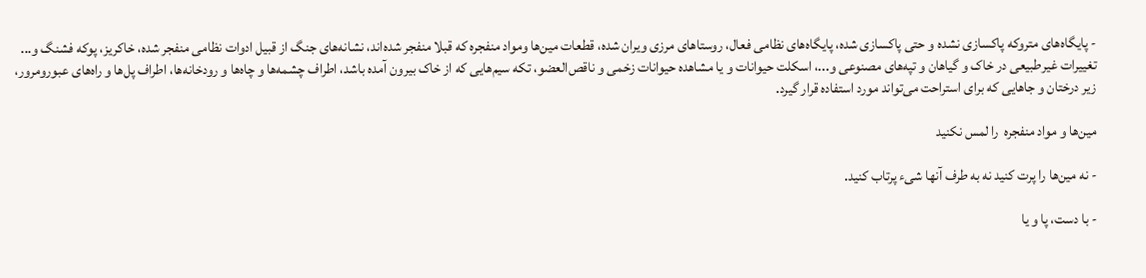- پایگاه‌های متروکه پاکسازی نشده و حتی پاکسازی شده، پایگاه‌های نظامی فعال، روستاهای مرزی ویران شده، قطعات مین‌ها ومواد منفجره که قبلا منفجر شده‌اند، نشانه‌های جنگ از قبیل ادوات نظامی منفجر شده، خاکریز، پوکه فشنگ و... تغییرات غیرطبیعی در خاک و گیاهان و تپه‌های مصنوعی و...، اسکلت حیوانات و یا مشاهده حیوانات زخمی و ناقص‌العضو، تکه سیم‌هایی که از خاک بیرون آمده باشد، اطراف چشمه‌ها و چاه‌ها و رودخانه‌ها، اطراف پل‌ها و راه‌های عبورومرور، زیر درختان و جاهایی که برای استراحت می‌تواند مورد استفاده قرار گیرد.

مین‌ها و مواد منفجره  را لمس نکنید

- نه مین‌ها را پرت کنید نه به طرف آنها شیء پرتاب کنید.

- با دست، پا و یا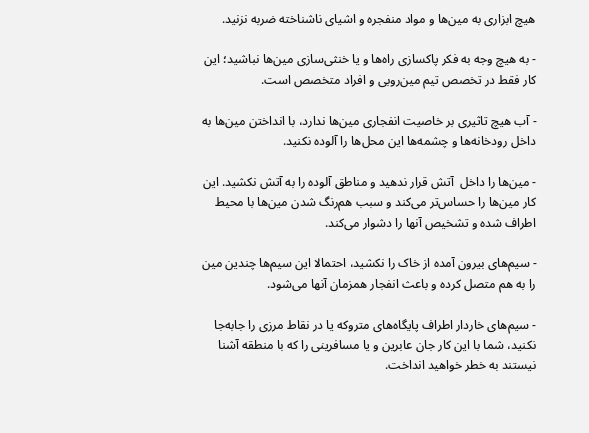هیچ ابزاری به مین‌ها و مواد منفجره و اشیای ناشناخته ضربه نزنید.

- به هیچ وجه به فکر پاکسازی راه‌ها و یا خنثی‌سازی مین‌ها نباشید؛ این کار فقط در تخصص تیم مین‌روبی و افراد متخصص است.

- آب هیچ تاثیری بر خاصیت انفجاری مین‌ها ندارد، با انداختن مین‌ها به داخل رودخانه‌ها و چشمه‌ها این محل‌ها را آلوده نکنید.

- مین‌ها را داخل  آتش قرار ندهید و مناطق آلوده را به آتش نکشید. این کار مین‌ها را حساس‌تر می‌کند و سبب هم‌رنگ شدن مین‌ها با محیط اطراف شده و تشخیص آنها را دشوار می‌کند.

- سیم‌های بیرون آمده از خاک را نکشید، احتمالا این سیم‌ها چندین مین را به هم متصل کرده و باعث انفجار همزمان آنها می‌شود.

- سیم‌های خاردار اطراف پایگاه‌های متروکه یا در نقاط مرزی را جابه‌جا نکنید، شما با این کار جان عابرین و یا مسافرینی را که با منطقه آشنا نیستند به خطر خواهید انداخت.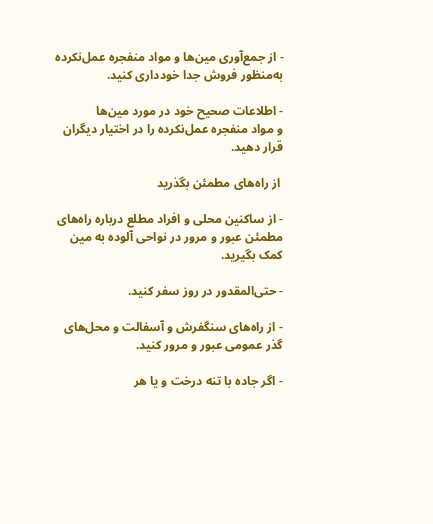- از جمع‌آوری مین‌ها و مواد منفجره عمل‌نکرده به‌منظور فروش جدا خودداری کنید.

- اطلاعات صحیح خود در مورد مین‌ها
و مواد منفجره عمل‌نکرده را در اختیار دیگران قرار دهید.

 از راه‌های مطمئن بگذرید

- از ساکنین محلی و افراد مطلع درباره راه‌های مطمئن عبور و مرور در نواحی آلوده به مین کمک بگیرید.

- حتی‌المقدور در روز سفر کنید.

- از راه‌های سنگفرش و آسفالت و محل‌های گذر عمومی عبور و مرور کنید.

- اگر جاده با تنه درخت و یا هر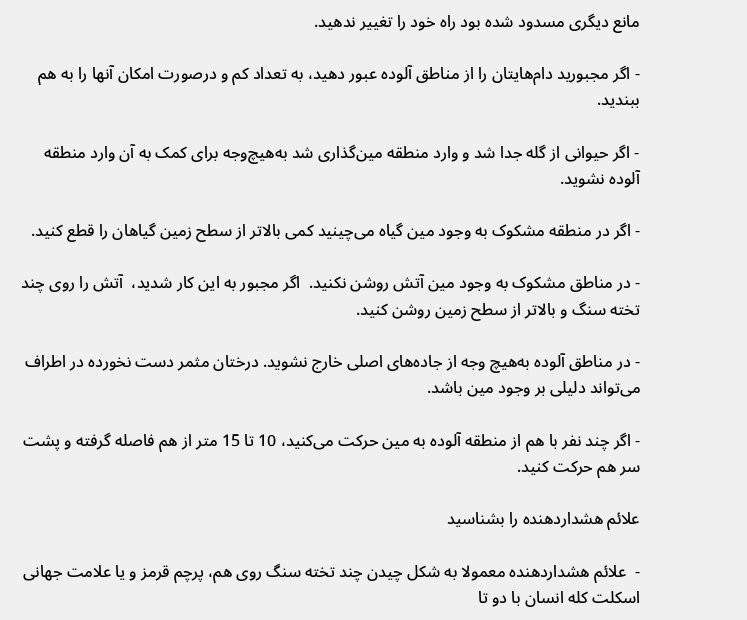مانع دیگری مسدود شده بود راه خود را تغییر ندهید.

- اگر مجبورید دام‌هایتان را از مناطق آلوده عبور دهید، به تعداد کم و درصورت امکان آنها را به هم ببندید.

- اگر حیوانی از گله جدا شد و وارد منطقه مین‌گذاری شد به‌هیچ‌وجه برای کمک به آن وارد منطقه آلوده نشوید.

- اگر در منطقه مشکوک به وجود مین گیاه می‌چینید کمی بالاتر از سطح زمین گیاهان را قطع کنید.

- در مناطق مشکوک به وجود مین آتش روشن نکنید.  اگر مجبور به این کار شدید،  آتش را روی چند تخته سنگ و بالاتر از سطح زمین روشن کنید.

- در مناطق آلوده به‌هیچ وجه از جاده‌های اصلی خارج نشوید. درختان مثمر دست نخورده در اطراف می‌تواند دلیلی بر وجود مین باشد.

- اگر چند نفر با هم از منطقه آلوده به مین حرکت می‌کنید، 10 تا 15 متر از هم فاصله گرفته و پشت سر هم حرکت کنید.

علائم هشداردهنده را بشناسید

-  علائم هشدار‌دهنده معمولا به شکل چیدن چند تخته سنگ روی هم، پرچم قرمز و یا علامت جهانی اسکلت کله انسان با دو تا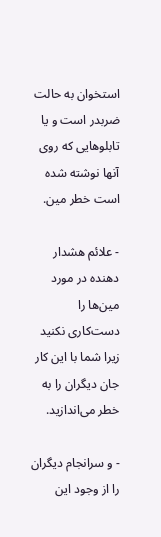استخوان به حالت ضربدر است و یا تابلوهایی که روی آنها نوشته شده است خطر مین.

- علائم هشدار دهنده در مورد مین‌ها را دست‌کاری نکنید زیرا شما با این کار جان دیگران را به خطر می‌اندازید.

- و سرانجام دیگران را از وجود این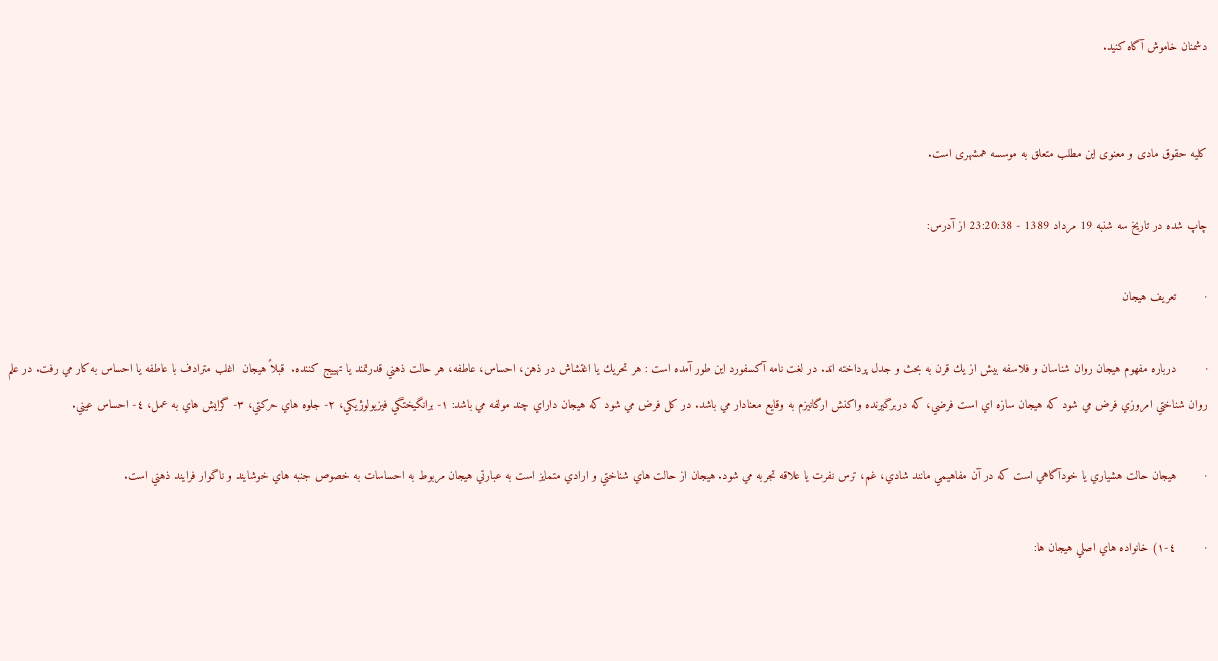دشمنان خاموش آگاه کنید.


کلیه حقوق مادی و معنوی این مطلب متعلق به موسسه همشهری است.

چاپ شده در تاریخ سه شنبه 19 مرداد 1389 - 23:20:38 از آدرس:

·        تعريف هيجان

·        درباره مفهوم هيجان روان شناسان و فلاسفه بيش از يك قرن به بحث و جدل پرداخته اند. در لغت نامه آكسفورد اين طور آمده است : هر تحريك يا اغتشاش در ذهن، احساس، عاطفه، هر حالت ذهني قدرتمند يا تهييج كننده.  قبلاً هيجان  اغلب مترادف با عاطفه يا احساس به كار مي رفت. در علم روان شناختي امروزي فرض مي شود كه هيجان سازه اي است فرضي، كه دربرگيرنده واكنش ارگانيزم به وقايع معنادار مي باشد. در كل فرض مي شود كه هيجان داراي چند مولفه مي باشد: ١- برانگيختگي فيزيولوژيكي، ٢- جلوه هاي حركتي، ٣- گرايش هاي به عمل، ٤- احساس عيني.

·        هيجان حالت هشياري يا خودآگاهي است كه در آن مفاهيمي مانند شادي، غم، ترس نفرت يا علاقه تجربه مي شود. هيجان از حالت هاي شناختي و ارادي متمايز است به عبارتي هيجان مربوط به احساسات به خصوص جنبه هاي خوشايند و ناگوار فرايند ذهني است.

·        ٤-١) خانواده هاي اصلي هيجان ها: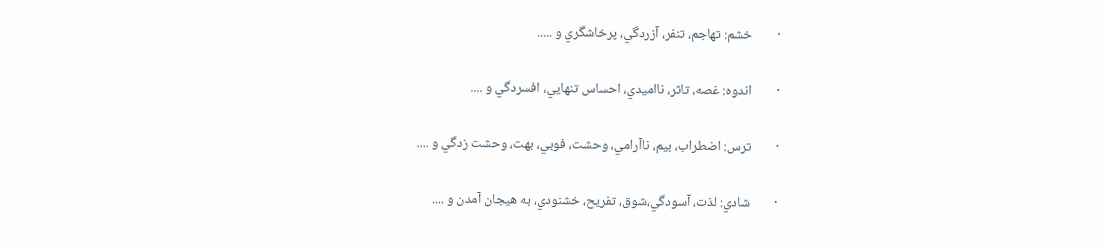·        خشم: تهاجم، تنفر، آزردگي، پرخاشگري و .....

·        اندوه: غصه، تاثر، نااميدي، احساس تنهايي، افسردگي و ....

·        ترس: اضطراب، بيم، ناآرامي، وحشت، فوبي، بهت، وحشت زدگي و ....

·        شادي: لذت، آسودگي،شوق، تفريح، خشنودي، به هيجان آمدن و ....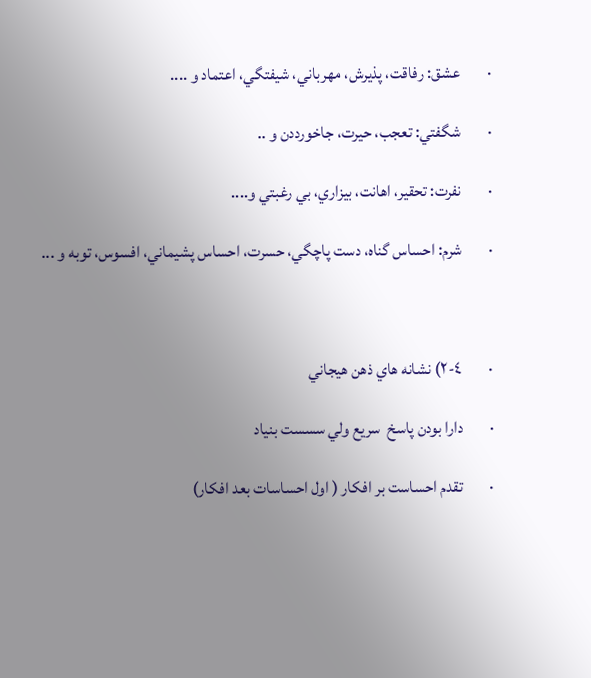·        عشق: رفاقت، پذيرش، مهرباني، شيفتگي، اعتماد و ....

·        شگفتي: تعجب، حيرت، جاخورددن و ..

·        نفرت: تحقير، اهانت، بيزاري، بي رغبتي و....

·        شرم: احساس گناه، دست پاچگي، حسرت، احساس پشيماني، افسوس، توبه و ...



·        ٤-٢) نشانه هاي ذهن هيجاني

·        دارا بودن پاسخ  سريع ولي سسست بنياد

·        تقدم احساست بر افكار ( اول احساسات بعد افكار)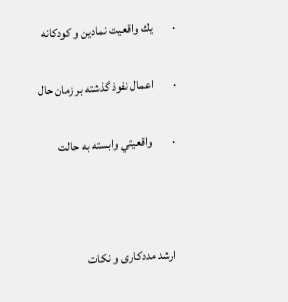·        يك واقعيت نمادين و كودكانه

·        اعمال نفوذ گذشته بر زمان حال

·        واقعيتي وابسته به حالت



ارشد مددکاری و نکات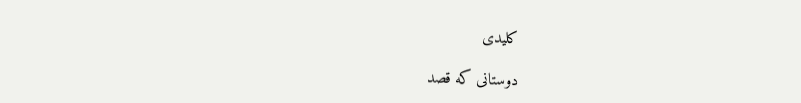کلیدی

دوستانی که قصد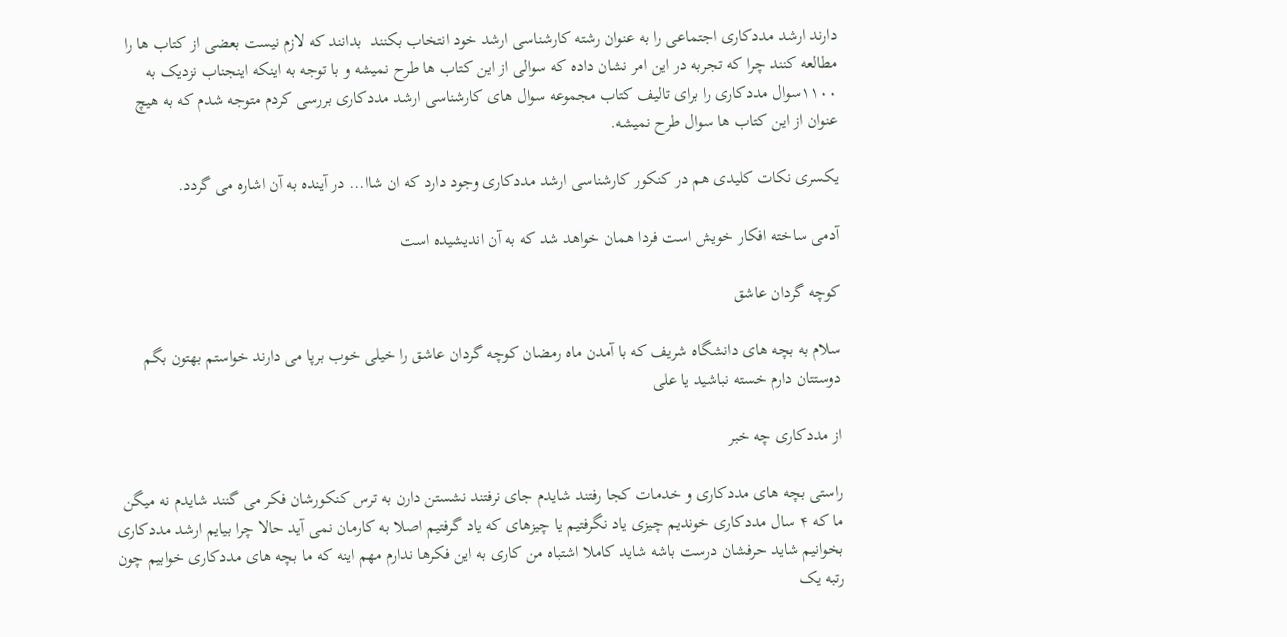دارند ارشد مددکاری اجتماعی را به عنوان رشته کارشناسی ارشد خود انتخاب بکنند  بدانند که لازم نیست بعضی از کتاب ها را مطالعه کنند چرا که تجربه در این امر نشان داده که سوالی از این کتاب ها طرح نمیشه و با توجه به اینکه اینجناب نزدیک به ۱۱۰۰سوال مددکاری را برای تالیف کتاب مجموعه سوال های کارشناسی ارشد مددکاری بررسی کردم متوجه شدم که به هیچ عنوان از این کتاب ها سوال طرح نمیشه.

یکسری نکات کلیدی هم در کنکور کارشناسی ارشد مددکاری وجود دارد که ان شاا... در آینده به آن اشاره می گردد.

آدمی ساخته افکار خویش است فردا همان خواهد شد که به آن اندیشیده است

کوچه گردان عاشق

سلام به بچه های دانشگاه شریف که با آمدن ماه رمضان کوچه گردان عاشق را خیلی خوب برپا می دارند خواستم بهتون بگم دوستتان دارم خسته نباشید یا علی

از مددکاری چه خبر

راستی بچه های مددکاری و خدمات کجا رفتند شایدم جای نرفتند نشستن دارن به ترس کنکورشان فکر می گنند شایدم نه میگن ما که ۴ سال مددکاری خوندیم چیزی یاد نگرفتیم یا چیزهای که یاد گرفتیم اصلا به کارمان نمی آید حالا چرا بیایم ارشد مددکاری بخوانیم شاید حرفشان درست باشه شاید کاملا اشتباه من کاری به این فکرها ندارم مهم اینه که ما بچه های مددکاری خوابیم چون رتبه یک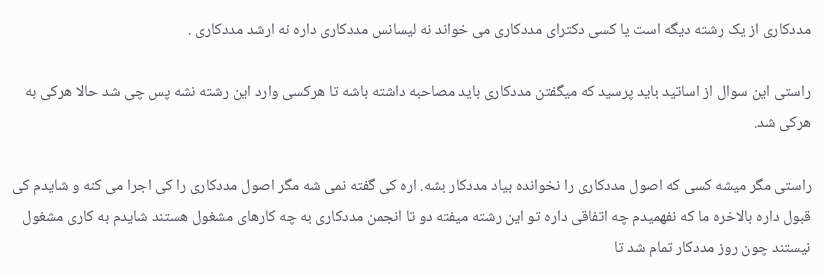مددکاری از یک رشته دیگه است یا کسی دکترای مددکاری می خواند نه لیسانس مددکاری داره نه ارشد مددکاری .

راستی این سوال از اساتید باید پرسید که میگفتن مددکاری باید مصاحبه داشته باشه تا هرکسی وارد این رشته نشه پس چی شد حالا هرکی به هرکی شد.

راستی مگر میشه کسی که اصول مددکاری را نخوانده بیاد مددکار بشه. اره کی گفته نمی شه مگر اصول مددکاری را کی اجرا می کنه و شایدم کی قبول داره بالاخره ما که نفهمیدم چه اتفاقی داره تو این رشته میفته دو تا انجمن مددکاری به چه کارهای مشغول هستند شایدم به کاری مشغول نیستند چون روز مددکار تمام شد تا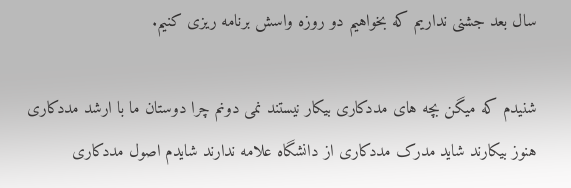سال بعد جشنی نداریم که بخواهیم دو روزه واسش برنامه ریزی کنیم.

شنیدم که میگن بچه های مددکاری بیکار نیستند نمی دونم چرا دوستان ما با ارشد مددکاری هنوز بیکارند شاید مدرک مددکاری از دانشگاه علامه ندارند شایدم اصول مددکاری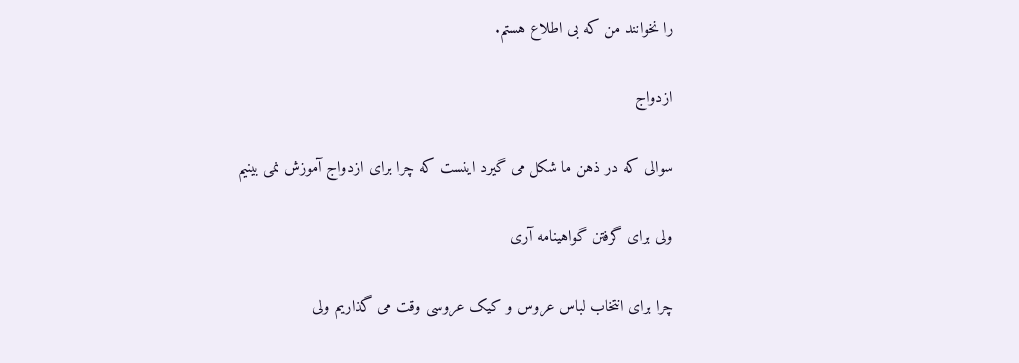را نخوانند من که بی اطلاع هستم.

ازدواج

سوالی که در ذهن ما شکل می گیرد اینست که چرا برای ازدواج آموزش نمی بینیم

ولی برای گرفتن گواهینامه آری

چرا برای انتخاب لباس عروس و کیک عروسی وقت می گذاریم ولی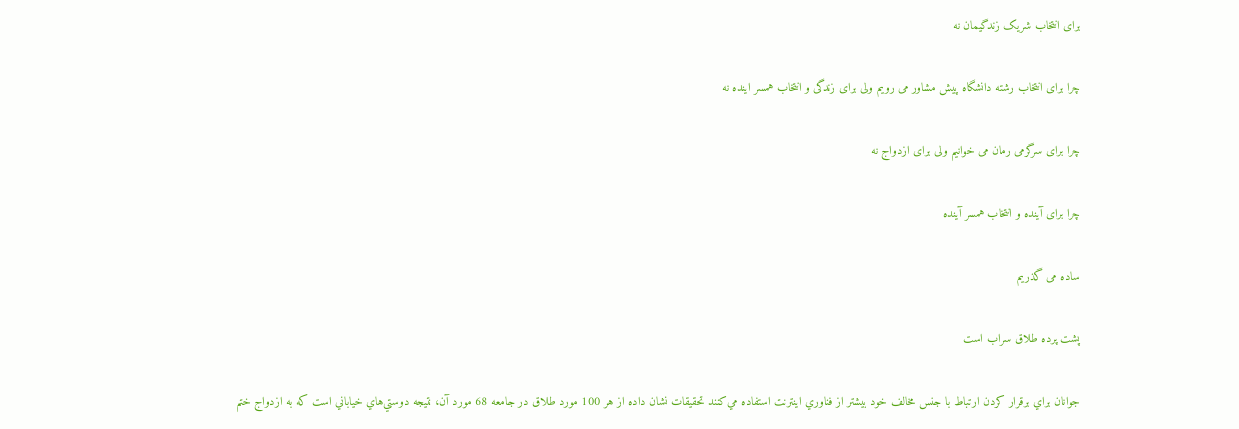برای انتخاب شریک زندگیمان نه

چرا برای انتخاب رشته دانشگاه پیش مشاور می رویم ولی برای زندگی و انتخاب همسر اینده نه

چرا برای سرگرمی رمان می خوانیم ولی برای ازدواج نه

چرا برای آینده و انتخاب همسر آینده

ساده می گذریم

پشت پرده طلاق سراب است

جوانان براي برقرار كردن ارتباط با جنس مخالف خود بيشتر از فناوري اينترنت استفاده مي‌كنند تحقيقات نشان داده از هر 100 مورد طلاق در جامعه 68 مورد آن، نتيجه دوستي‌هاي خياباني است كه به ازدواج ختم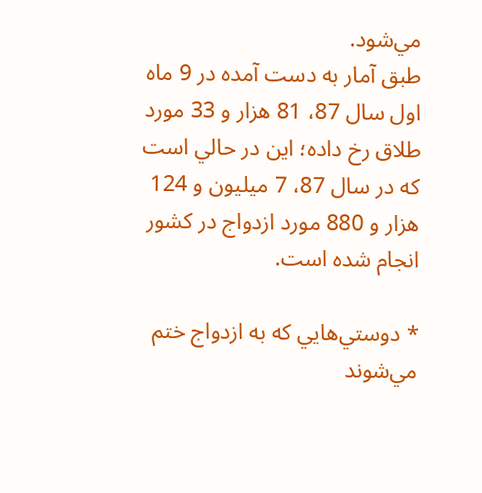مي‌شود.
طبق آمار به دست آمده در 9 ماه اول سال 87، 81 هزار و 33 مورد طلاق رخ داده؛ اين در حالي است كه در سال 87، 7 ميليون و 124 هزار و 880 مورد ازدواج در كشور انجام شده است.

* دوستي‌هايي كه به ازدواج ختم مي‌شوند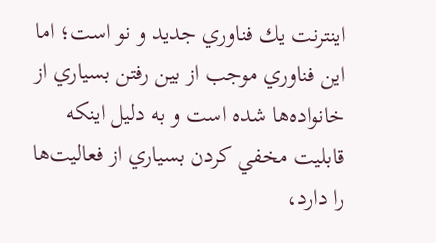اينترنت يك فناوري جديد و نو است؛ اما اين فناوري موجب از بين رفتن بسياري از خانواده‌ها شده است و به دليل اينكه قابليت مخفي كردن بسياري از فعاليت‌ها را دارد،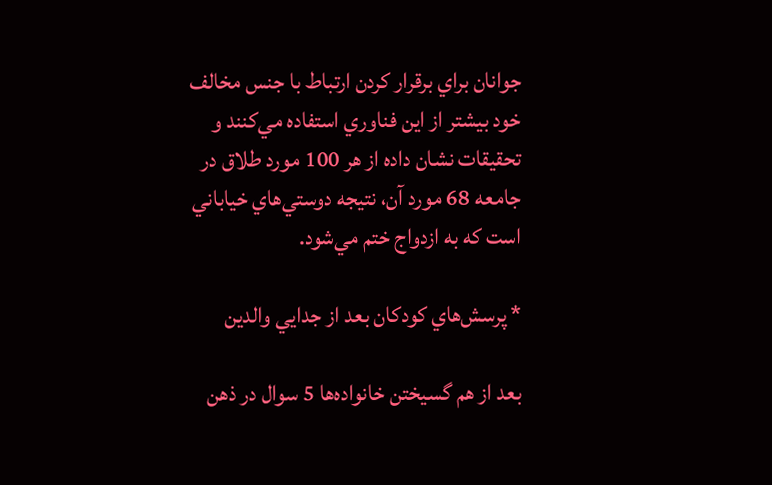جوانان براي برقرار كردن ارتباط با جنس مخالف خود بيشتر از اين‌ فناوري استفاده مي‌كنند و تحقيقات نشان داده از هر 100 مورد طلاق در جامعه 68 مورد آن، نتيجه دوستي‌هاي خياباني است كه به ازدواج ختم مي‌شود.

* پرسش‌هاي كودكان بعد از جدايي والدين

بعد از هم گسيختن خانواده‌ها 5 سوال در ذهن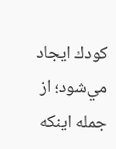كودك ايجاد مي‌شود؛ از جمله اينكه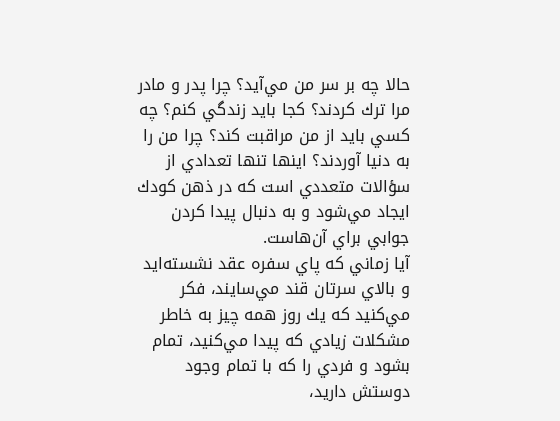حالا چه بر سر من مي‌آيد؟ چرا پدر و مادر مرا ترك كردند؟ كجا بايد زندگي كنم؟ چه كسي بايد از من مراقبت كند؟ چرا من را به دنيا آوردند؟ اينها تنها تعدادي از سؤالات متعددي است كه در ذهن كودك ايجاد مي‌شود و به دنبال پيدا كردن جوابي براي آن‌هاست.
آيا زماني كه پاي سفره عقد نشسته‌ايد و بالاي سرتان قند مي‌سايند، فكر مي‌كنيد كه يك روز همه چيز به خاطر مشكلات زيادي كه پيدا مي‌كنيد، تمام بشود و فردي را كه با تمام وجود دوستش داريد،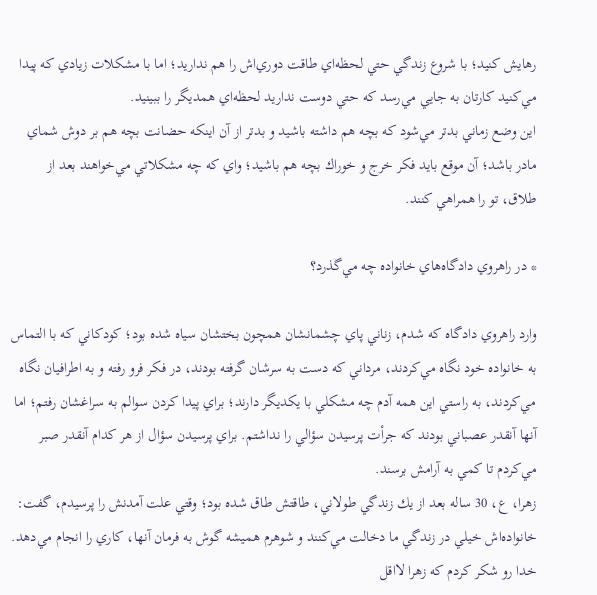رهايش كنيد؛ با شروع زندگي حتي لحظه‌اي طاقت دوري‌اش را هم نداريد؛ اما با مشكلات زيادي كه پيدا مي‌كنيد كارتان به جايي مي‌رسد كه حتي دوست نداريد لحظه‌اي همديگر را ببينيد.
اين وضع زماني بدتر مي‌شود كه بچه هم داشته باشيد و بدتر از آن اينكه حضانت بچه هم بر دوش شماي مادر باشد؛ آن موقع بايد فكر خرج و خوراك بچه هم باشيد؛ واي كه چه مشكلاتي مي‌خواهند بعد از طلاق، تو را همراهي كنند.

* در راهروي دادگاه‌هاي خانواده چه مي‌گذرد؟

وارد راهروي دادگاه كه شدم، زناني پاي چشمانشان همچون بختشان سياه شده بود؛ كودكاني كه با التماس به خانواده خود نگاه مي‌كردند، مرداني كه دست به سرشان گرفته بودند، در فكر فرو رفته و به اطرافيان نگاه مي‌كردند، به راستي اين همه آدم چه مشكلي با يكديگر دارند؛ براي پيدا كردن سوالم به سراغشان رفتم؛ اما آنها آنقدر عصباني بودند كه جرأت پرسيدن سؤالي را نداشتم. براي پرسيدن سؤال از هر كدام آنقدر صبر مي‌كردم تا كمي به آرامش برسند.
زهرا، ع، 30 ساله بعد از يك زندگي طولاني، طاقتش طاق شده بود؛ وقتي علت آمدنش را پرسيدم، گفت: خانواده‌اش خيلي در زندگي ما دخالت مي‌كنند و شوهرم هميشه گوش به فرمان آنها، كاري را انجام مي‌دهد. خدا رو شكر كردم كه زهرا لااقل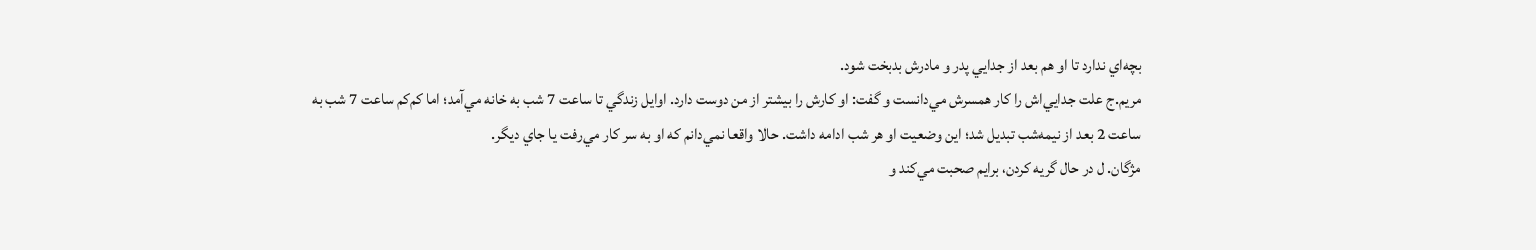بچه‌اي ندارد تا او هم بعد از جدايي پدر و مادرش بدبخت شود.
مريم.ج علت جدايي‌اش را كار همسرش مي‌دانست و گفت: او كارش را بيشتر از من دوست دارد. اوايل زندگي تا ساعت 7 شب به خانه مي‌آمد؛ اما كم‌كم ساعت 7 شب به ساعت 2 بعد از نيمه‌شب تبديل شد؛ اين وضعيت او هر شب ادامه داشت. حالا واقعا نمي‌دانم كه او به سر كار مي‌رفت يا جاي ديگر.
مژگان. ل در حال گريه كردن، برايم صحبت مي‌كند و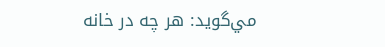مي‌‌گويد: هر چه در خانه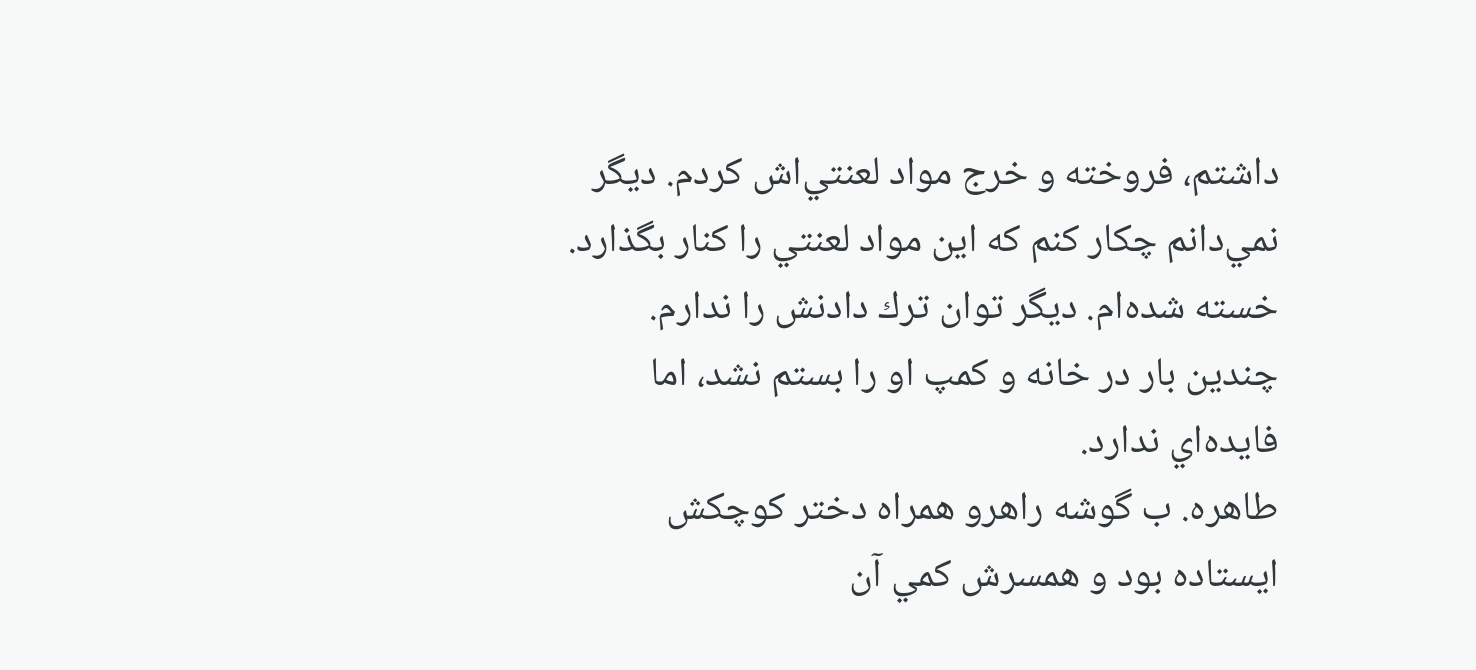داشتم، فروخته و خرج مواد لعنتي‌اش كردم. ديگر نمي‌دانم چكار كنم كه اين مواد لعنتي را كنار بگذارد. خسته شده‌ام. ديگر توان ترك دادنش را ندارم. چندين بار در خانه و كمپ او را بستم نشد، اما فايده‌اي ندارد.
طاهره. ب گوشه‌ راهرو همراه دختر كوچكش ايستاده بود و همسرش كمي آن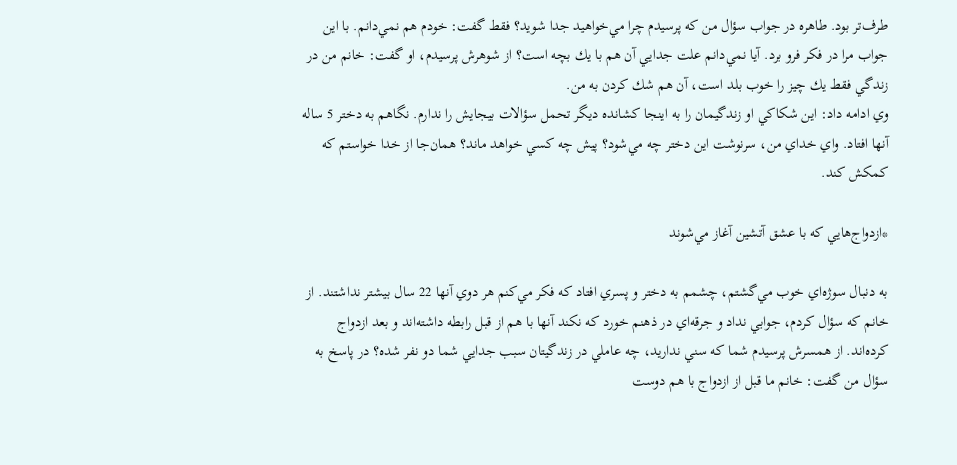طرف‌تر بود. طاهره در جواب سؤال من كه پرسيدم چرا مي‌خواهيد جدا شويد؟ فقط گفت: خودم هم نمي‌دانم. با اين جواب مرا در فكر فرو برد. آيا نمي‌دانم علت جدايي آن هم با يك بچه است؟ از شوهرش پرسيدم، او گفت: خانم من در زندگي فقط يك چيز را خوب بلد است، آن هم شك كردن به من.
وي ادامه داد: اين شكاكي او زندگيمان را به اينجا كشانده ديگر تحمل سؤالات بيجايش را ندارم. نگاهم به دختر 5 ساله آنها افتاد. واي خداي من، سرنوشت اين دختر چه مي‌شود؟ پيش چه كسي خواهد ماند؟ همان‌جا از خدا خواستم كه كمكش كند.

*ازدواج‌هايي كه با عشق آتشين آغاز مي‌شوند

به دنبال سوژ‌ه‌اي خوب مي‌گشتم، چشمم به دختر و پسري افتاد كه فكر مي‌كنم هر دوي آنها 22 سال بيشتر نداشتند. از خانم كه سؤال كردم، جوابي نداد و جرقه‌اي در ذهنم خورد كه نكند آنها با هم از قبل رابطه داشته‌اند و بعد ازدواج كرده‌اند. از همسرش پرسيدم شما كه سني نداريد، چه عاملي در زندگيتان سبب جدايي شما دو نفر شده؟ در پاسخ به سؤال من گفت: خانم ما قبل از ازدواج با هم دوست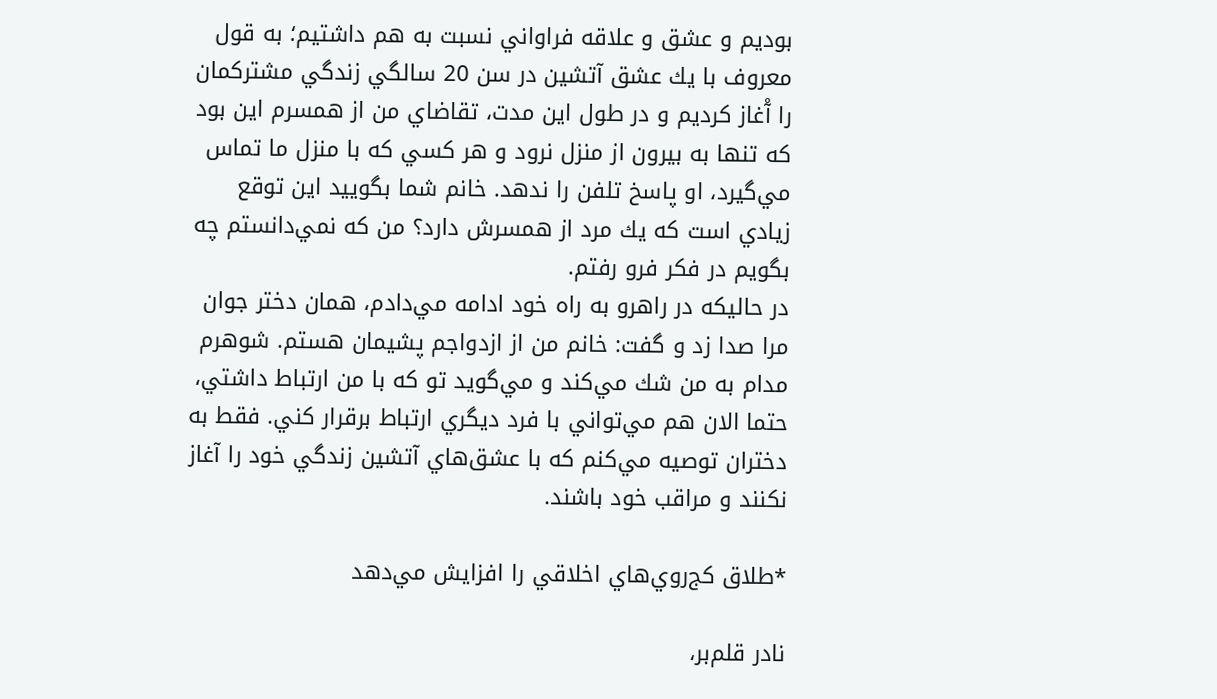بوديم و عشق و علاقه فراواني نسبت به هم داشتيم؛ به قول معروف با يك عشق آتشين در سن 20 سالگي زندگي مشتركمان را آْغاز كرديم و در طول اين مدت، تقاضاي من از همسرم اين بود كه تنها به بيرون از منزل نرود و هر كسي كه با منزل ما تماس مي‌گيرد، او پاسخ تلفن را ندهد. خانم شما بگوييد اين توقع زيادي است كه يك مرد از همسرش دارد؟ من كه نمي‌دانستم چه بگويم در فكر فرو رفتم.
در حاليكه در راهرو به راه خود ادامه مي‌دادم، همان دختر جوان مرا صدا زد و گفت: خانم من از ازدواجم پشيمان هستم. شوهرم مدام به من شك مي‌كند و مي‌گويد تو كه با من ارتباط داشتي، حتما الان هم مي‌تواني با فرد ديگري ارتباط برقرار كني. فقط به دختران توصيه مي‌كنم كه با عشق‌هاي آتشين زندگي خود را آغاز نكنند و مراقب خود باشند.

*طلاق كج‌روي‌هاي اخلاقي را افزايش مي‌دهد

نادر قلم‌بر،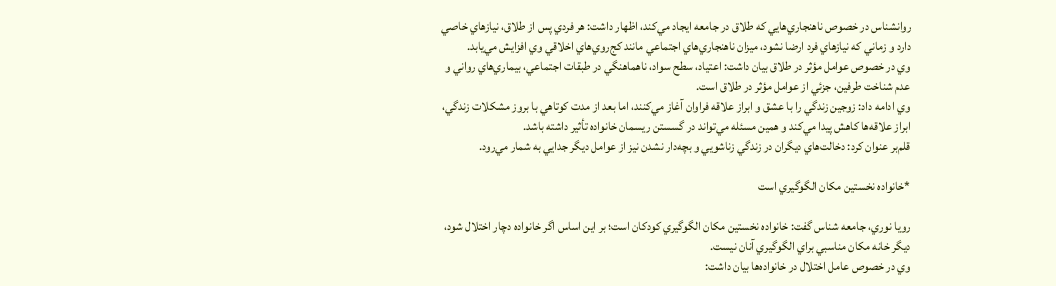روانشناس در خصوص ناهنجاري‌هايي كه طلاق در جامعه ايجاد مي‌كند، اظهار داشت: هر فردي پس از طلاق، نياز‌هاي خاصي دارد و زماني كه نياز‌هاي فرد ارضا نشود، ميزان ناهنجاري‌هاي اجتماعي مانند كج‌روي‌هاي اخلاقي وي افزايش مي‌يابد.
وي در خصوص عوامل مؤثر در طلاق بيان داشت: اعتياد، سطح سواد، ناهماهنگي در طبقات اجتماعي، بيماري‌هاي رواني و عدم شناخت طرفين، جزئي از عوامل مؤثر در طلاق است.
وي ادامه داد: زوجين زندگي را با عشق و ابراز علاقه فراوان آغاز مي‌كنند‌، اما بعد از مدت كوتاهي با بروز مشكلات زندگي، ابراز علاقه‌ها كاهش پيدا مي‌كند و همين مسئله مي‌تواند در گسستن ريسمان خانواده تأثير داشته باشد.
قلم‌بر عنوان كرد: دخالت‌هاي ديگران در زندگي زناشويي و بچه‌دار نشدن نيز از عوامل ديگر جدايي به شمار مي‌رود.

*خانواده نخستين مكان الگوگيري است

رويا نوري، جامعه شناس گفت: خانواده نخستين مكان الگوگيري كودكان است؛ بر اين اساس اگر خانواده دچار اختلال شود، ديگر خانه مكان مناسبي براي الگوگيري آنان نيست.
وي در خصوص عامل اختلال در خانواده‌‌‌ها بيان داشت: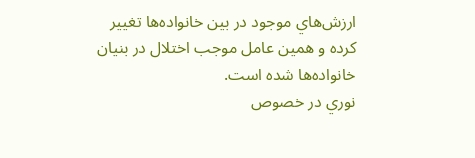ارزش‌هاي موجود در بين خانواده‌ها تغيير كرده و همين عامل موجب اختلال در بنيان خانواده‌ها شده است.
نوري در خصوص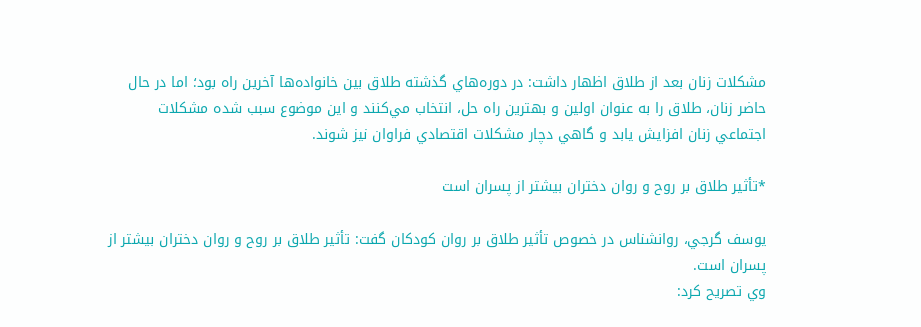مشكلات زنان بعد از طلاق اظهار داشت: در دوره‌هاي گذشته طلاق بين خانواده‌ها آخرين راه بود؛ اما در حال حاضر زنان، طلاق را به عنوان اولين و بهترين راه حل، انتخاب مي‌كنند و اين موضوع سبب شده مشكلات اجتماعي زنان افزايش يابد و گاهي دچار مشكلات اقتصادي فراوان نيز ‌شوند.

*تأثير طلاق بر روح و روان دختران بيشتر از پسران است

يوسف گرجي، روانشناس در خصوص تأثير طلاق بر روان كودكان گفت: تأثير طلاق بر روح و روان دختران بيشتر از پسران است.
وي تصريح كرد: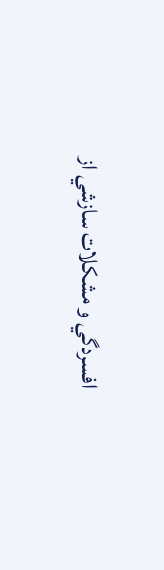افسردگي و مشكلات سازشي از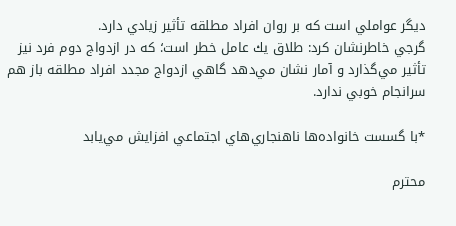ديگر عواملي است كه بر روان افراد مطلقه تأثير زيادي دارد.
گرجي خاطرنشان كرد: طلاق يك عامل خطر است؛ كه در ازدواج دوم فرد نيز تأثير مي‌گذارد و آمار نشان مي‌دهد گاهي ازدواج مجدد افراد مطلقه باز هم سرانجام خوبي ندارد.

*با گسست خانواده‌‌ها ناهنجاري‌هاي اجتماعي افزايش مي‌‌يابد

محترم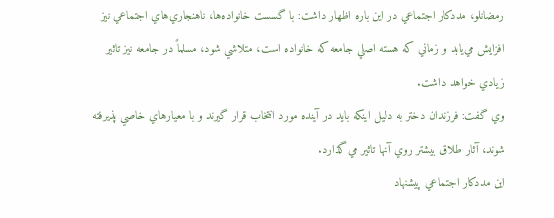رمضانلو، مددكار اجتماعي در اين باره اظهار داشت: با گسست خانواده‌ها، ناهنجاري‌هاي اجتماعي نيز افزايش مي‌يابد و زماني كه هسته اصلي جامعه كه خانواده‌ است، متلاشي شود، مسلماً در جامعه نيز تاثير زيادي خواهد داشت.
وي گفت: فرزندان دختر به دليل اينكه بايد در آينده مورد انتخاب قرار گيرند و با معيار‌هاي خاصي پذيرفته شوند، آثار طلاق بيشتر روي آنها تاثير مي‌گذارد.
اين مددكار اجتماعي پيشنهاد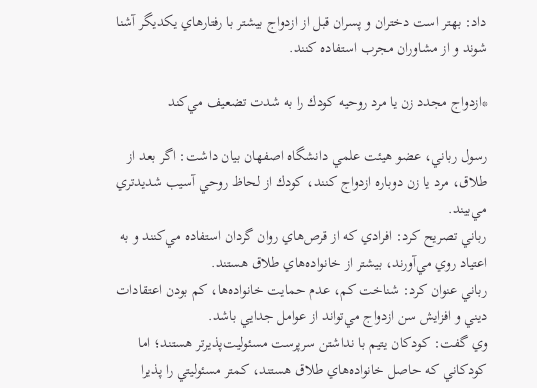داد: بهتر است دختران و پسران قبل از ازدواج بيشتر با رفتار‌هاي يكديگر آشنا شوند و از مشاوران مجرب استفاده كنند.

*ازدواج مجدد زن يا مرد روحيه كودك را به شدت تضعيف مي‌كند

رسول رباني، عضو هيئت علمي دانشگاه اصفهان بيان داشت: اگر بعد از طلاق، مرد يا زن دوباره ازدواج كنند، كودك از لحاظ روحي آسيب شديدتري مي‌بيند.
رباني تصريح كرد: افرادي كه از قرص‌هاي روان گردان استفاده مي‌كنند و به اعتياد روي مي‌آورند، بيشتر از خانواده‌هاي طلاق هستند.
رباني عنوان كرد: شناخت كم، عدم حمايت خانواده‌ها، كم بودن اعتقادات ديني و افزايش سن ازدواج مي‌تواند از عوامل جدايي باشد.
وي گفت: كودكان يتيم با نداشتن سرپرست مسئوليت‌پذيرتر هستند؛ اما كودكاني كه حاصل خانواده‌‌هاي طلاق هستند، كمتر مسئوليتي را پذيرا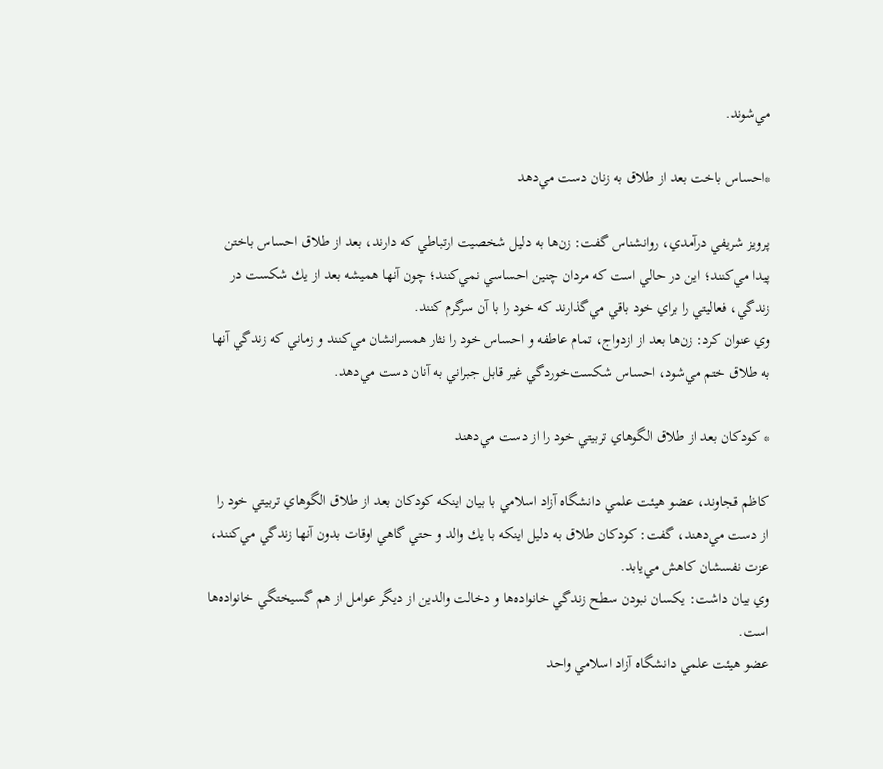مي‌شوند.

*احساس باخت بعد از طلاق به زنان دست مي‌دهد

پرويز شريفي درآمدي، روانشناس گفت: زن‌ها به دليل شخصيت ارتباطي كه دارند، بعد از طلاق احساس باختن پيدا مي‌كنند؛ اين در حالي است كه مردان چنين احساسي نمي‌كنند؛ چون آنها هميشه بعد از يك شكست در زندگي، فعاليتي را براي خود باقي مي‌گذارند كه خود را با آن سرگرم كنند.
وي عنوان كرد: زن‌ها بعد از ازدواج، تمام عاطفه و احساس خود را نثار همسرانشان مي‌كنند و زماني كه زندگي آنها به طلاق ختم مي‌شود، احساس شكست‌خوردگي غير قابل جبراني به آنان دست مي‌دهد.

* كودكان بعد از طلاق الگوهاي تربيتي خود را از دست مي‌دهند

كاظم قجاوند، عضو هيئت علمي دانشگاه آزاد اسلامي با بيان اينكه كودكان بعد از طلاق الگوهاي تربيتي خود را از دست مي‌دهند، گفت: كودكان طلاق به دليل اينكه با يك والد و حتي گاهي اوقات بدون آنها زندگي مي‌كنند، عزت نفسشان كاهش مي‌يابد.
وي بيان داشت: يكسان نبودن سطح زندگي خانواده‌ها و دخالت والدين از ديگر عوامل از هم گسيختگي خانواده‌ها است.
عضو هيئت علمي دانشگاه آزاد اسلامي واحد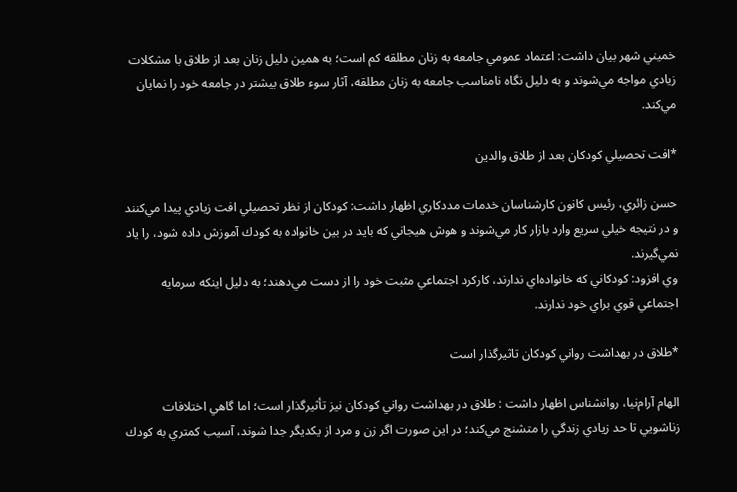خميني شهر بيان داشت: اعتماد عمومي جامعه به زنان مطلقه كم است؛ به همين دليل زنان بعد از طلاق با مشكلات زيادي مواجه مي‌شوند و به دليل نگاه نامناسب جامعه به زنان مطلقه، آثار سوء طلاق بيشتر در جامعه خود را نمايان مي‌كند.

*افت تحصيلي كودكان بعد از طلاق‌ والدين

حسن زائري، رئيس كانون كارشناسان خدمات مددكاري اظهار داشت: كودكان از نظر تحصيلي افت زيادي پيدا مي‌كنند و در نتيجه خيلي سريع وارد بازار كار مي‌شوند و هوش هيجاني كه بايد در بين خانواده به كودك آموزش داده شود، را ياد نمي‌گيرند.
وي افزود: كودكاني كه خانواده‌اي ندارند، كاركرد اجتماعي مثبت خود را از دست مي‌دهند؛ به دليل اينكه سرمايه اجتماعي قوي براي خود ندارند.

*طلاق در بهداشت رواني كودكان تاثير‌گذار است

الهام آرام‌نيا، روانشناس اظهار داشت : طلاق در بهداشت رواني كودكان نيز تأثيرگذار است؛‌ اما گاهي اختلافات زناشويي تا حد زيادي زندگي را متشنج مي‌‌كند؛ در اين صورت اگر زن و مرد از يكديگر جدا شوند، آسيب كمتري به كودك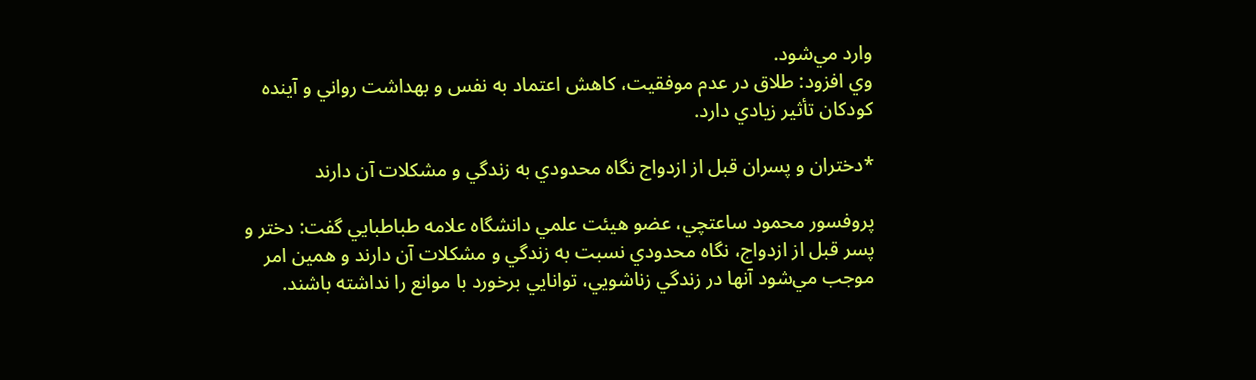وارد مي‌شود.
وي افزود: طلاق در عدم موفقيت، كاهش اعتماد به نفس و بهداشت رواني و آينده كودكان تأثير زيادي دارد.

*دختران و پسران قبل از ازدواج نگاه محدودي به زندگي و مشكلات آن دارند

پروفسور محمود ساعتچي، عضو هيئت علمي دانشگاه علامه طباطبايي گفت: دختر و پسر قبل از ازدواج، نگاه محدودي نسبت به زندگي و مشكلات آن دارند و همين امر موجب مي‌شود آنها در زندگي زناشويي، توانايي برخورد با موانع را نداشته باشند.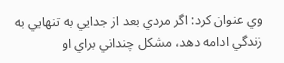وي عنوان كرد: اگر مردي بعد از جدايي به تنهايي به زندگي ادامه دهد، مشكل چنداني براي او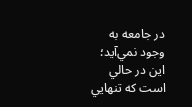در جامعه به وجود نمي‌آيد؛ اين در حالي است كه تنهايي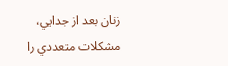زنان بعد از جدايي، مشكلات متعددي را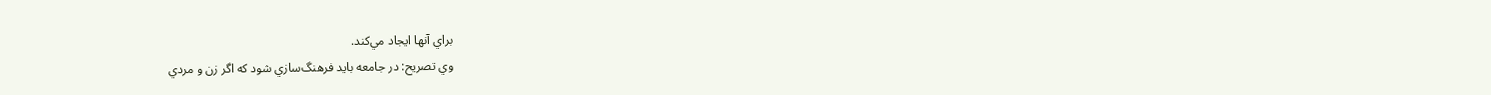براي آنها ايجاد مي‌كند.
وي تصريح: در جامعه بايد فرهنگ‌سازي شود كه اگر زن و مردي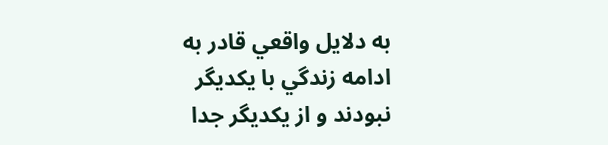به دلايل واقعي قادر به ادامه زندگي با يكديگر نبودند و از يكديگر جدا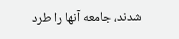شدند، جامعه آنها را طرد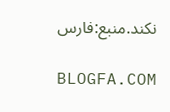نكند.منبع:فارس

  BLOGFA.COM